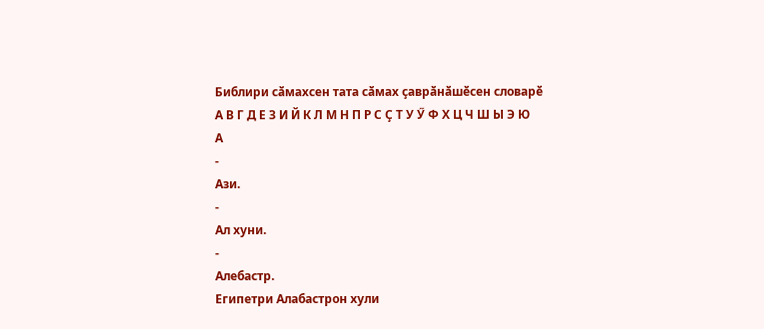Библири сӑмахсен тата сӑмах ҫаврӑнӑшӗсен словарӗ
А В Г Д Е З И Й К Л М Н П Р С Ҫ Т У Ӳ Ф Х Ц Ч Ш Ы Э Ю
А
-
Ази.
-
Ал хуни.
-
Алебастр.
Египетри Алабастрон хули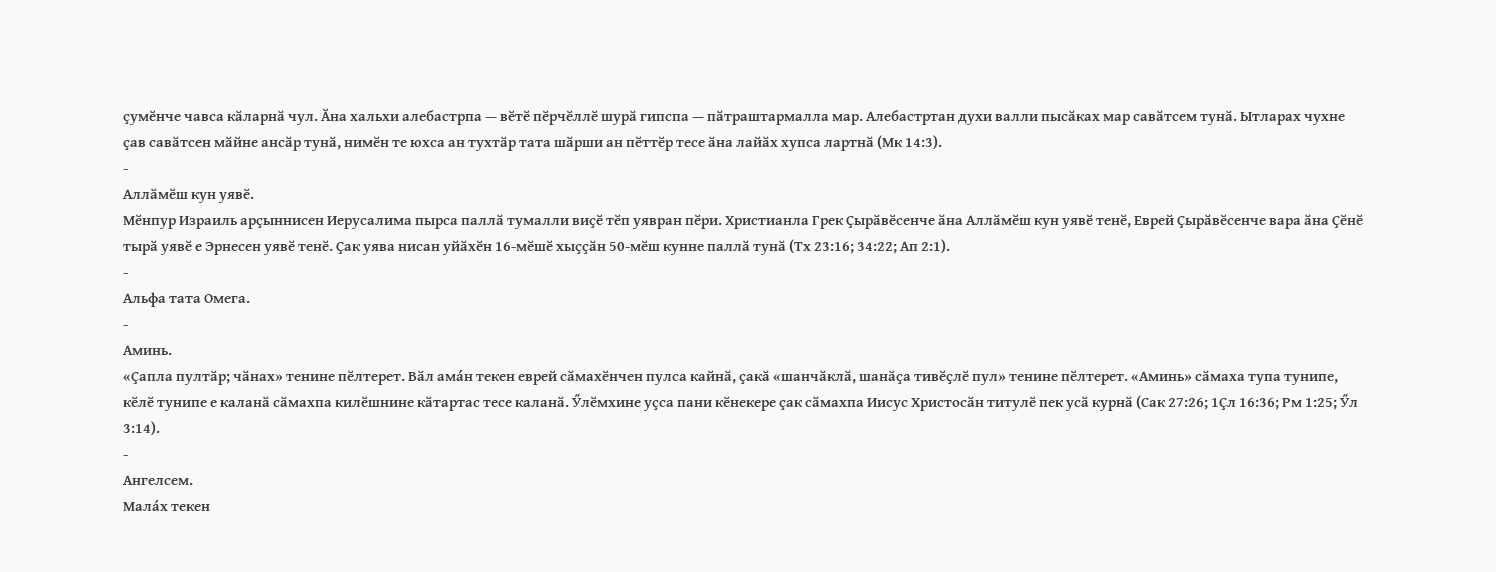ҫумӗнче чавса кӑларнӑ чул. Ӑна хальхи алебастрпа — вӗтӗ пӗрчӗллӗ шурӑ гипспа — пӑтраштармалла мар. Алебастртан духи валли пысӑках мар савӑтсем тунӑ. Ытларах чухне ҫав савӑтсен мӑйне ансӑр тунӑ, нимӗн те юхса ан тухтӑр тата шӑрши ан пӗттӗр тесе ӑна лайӑх хупса лартнӑ (Мк 14:3).
-
Аллӑмӗш кун уявӗ.
Мӗнпур Израиль арҫыннисен Иерусалима пырса паллӑ тумалли виҫӗ тӗп уявран пӗри. Христианла Грек Ҫырӑвӗсенче ӑна Аллӑмӗш кун уявӗ тенӗ, Еврей Ҫырӑвӗсенче вара ӑна Ҫӗнӗ тырӑ уявӗ е Эрнесен уявӗ тенӗ. Ҫак уява нисан уйӑхӗн 16-мӗшӗ хыҫҫӑн 50-мӗш кунне паллӑ тунӑ (Тх 23:16; 34:22; Ап 2:1).
-
Альфа тата Омега.
-
Аминь.
«Ҫапла пултӑр; чӑнах» тенине пӗлтерет. Вӑл ама́н текен еврей сӑмахӗнчен пулса кайнӑ, ҫакӑ «шанчӑклӑ, шанӑҫа тивӗҫлӗ пул» тенине пӗлтерет. «Аминь» сӑмаха тупа тунипе, кӗлӗ тунипе е каланӑ сӑмахпа килӗшнине кӑтартас тесе каланӑ. Ӳлӗмхине уҫса пани кӗнекере ҫак сӑмахпа Иисус Христосӑн титулӗ пек усӑ курнӑ (Сак 27:26; 1Ҫл 16:36; Рм 1:25; Ӳл 3:14).
-
Ангелсем.
Мала́х текен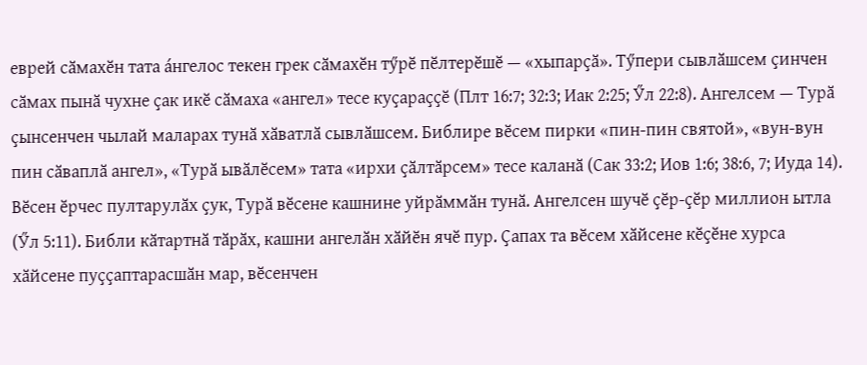еврей сӑмахӗн тата а́нгелос текен грек сӑмахӗн тӳрӗ пӗлтерӗшӗ — «хыпарҫӑ». Тӳпери сывлӑшсем ҫинчен сӑмах пынӑ чухне ҫак икӗ сӑмаха «ангел» тесе куҫараҫҫӗ (Плт 16:7; 32:3; Иак 2:25; Ӳл 22:8). Ангелсем — Турӑ ҫынсенчен чылай маларах тунӑ хӑватлӑ сывлӑшсем. Библире вӗсем пирки «пин-пин святой», «вун-вун пин сӑваплӑ ангел», «Турӑ ывӑлӗсем» тата «ирхи ҫӑлтӑрсем» тесе каланӑ (Сак 33:2; Иов 1:6; 38:6, 7; Иуда 14). Вӗсен ӗрчес пултарулӑх ҫук, Турӑ вӗсене кашнине уйрӑммӑн тунӑ. Ангелсен шучӗ ҫӗр-ҫӗр миллион ытла (Ӳл 5:11). Библи кӑтартнӑ тӑрӑх, кашни ангелӑн хӑйӗн ячӗ пур. Ҫапах та вӗсем хӑйсене кӗҫӗне хурса хӑйсене пуҫҫаптарасшӑн мар, вӗсенчен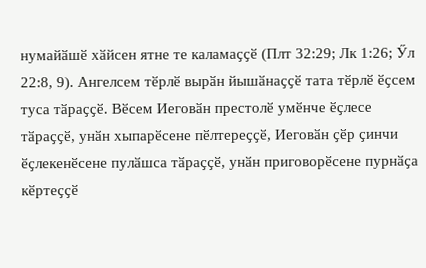нумайӑшӗ хӑйсен ятне те каламаҫҫӗ (Плт 32:29; Лк 1:26; Ӳл 22:8, 9). Ангелсем тӗрлӗ вырӑн йышӑнаҫҫӗ тата тӗрлӗ ӗҫсем туса тӑраҫҫӗ. Вӗсем Иеговӑн престолӗ умӗнче ӗҫлесе тӑраҫҫӗ, унӑн хыпарӗсене пӗлтереҫҫӗ, Иеговӑн ҫӗр ҫинчи ӗҫлекенӗсене пулӑшса тӑраҫҫӗ, унӑн приговорӗсене пурнӑҫа кӗртеҫҫӗ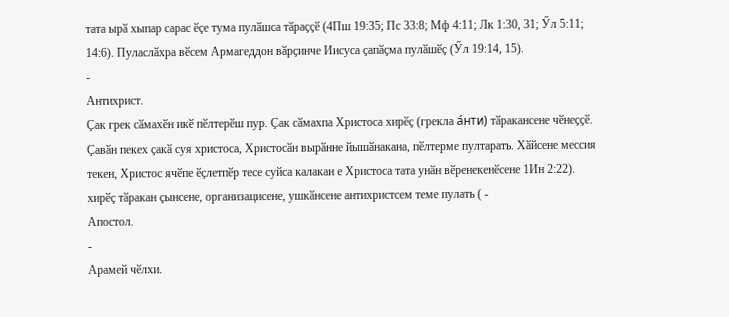тата ырӑ хыпар сарас ӗҫе тума пулӑшса тӑраҫҫӗ (4Пш 19:35; Пс 33:8; Мф 4:11; Лк 1:30, 31; Ӳл 5:11; 14:6). Пуласлӑхра вӗсем Армагеддон вӑрҫинче Иисуса ҫапӑҫма пулӑшӗҫ (Ӳл 19:14, 15).
-
Антихрист.
Ҫак грек сӑмахӗн икӗ пӗлтерӗш пур. Ҫак сӑмахпа Христоса хирӗҫ (грекла а́нти) тӑракансене чӗнеҫҫӗ. Ҫавӑн пекех ҫакӑ суя христоса, Христосӑн вырӑнне йышӑнакана, пӗлтерме пултарать. Хӑйсене мессия текен, Христос ячӗпе ӗҫлетпӗр тесе суйса калакан е Христоса тата унӑн вӗренекенӗсене 1Ин 2:22).
хирӗҫ тӑракан ҫынсене, организацисене, ушкӑнсене антихристсем теме пулать ( -
Апостол.
-
Арамей чӗлхи.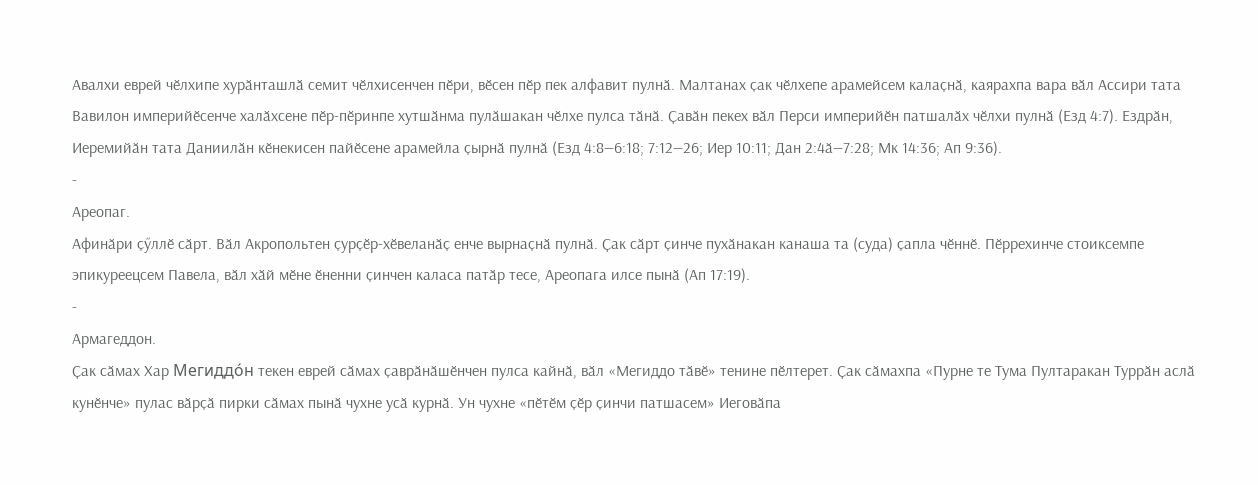Авалхи еврей чӗлхипе хурӑнташлӑ семит чӗлхисенчен пӗри, вӗсен пӗр пек алфавит пулнӑ. Малтанах ҫак чӗлхепе арамейсем калаҫнӑ, каярахпа вара вӑл Ассири тата Вавилон империйӗсенче халӑхсене пӗр-пӗринпе хутшӑнма пулӑшакан чӗлхе пулса тӑнӑ. Ҫавӑн пекех вӑл Перси империйӗн патшалӑх чӗлхи пулнӑ (Езд 4:7). Ездрӑн, Иеремийӑн тата Даниилӑн кӗнекисен пайӗсене арамейла ҫырнӑ пулнӑ (Езд 4:8—6:18; 7:12—26; Иер 10:11; Дан 2:4ӑ—7:28; Мк 14:36; Ап 9:36).
-
Ареопаг.
Афинӑри ҫӳллӗ сӑрт. Вӑл Акропольтен ҫурҫӗр-хӗвеланӑҫ енче вырнаҫнӑ пулнӑ. Ҫак сӑрт ҫинче пухӑнакан канаша та (суда) ҫапла чӗннӗ. Пӗррехинче стоиксемпе эпикуреецсем Павела, вӑл хӑй мӗне ӗненни ҫинчен каласа патӑр тесе, Ареопага илсе пынӑ (Ап 17:19).
-
Армагеддон.
Ҫак сӑмах Хар Мегиддо́н текен еврей сӑмах ҫаврӑнӑшӗнчен пулса кайнӑ, вӑл «Мегиддо тӑвӗ» тенине пӗлтерет. Ҫак сӑмахпа «Пурне те Тума Пултаракан Туррӑн аслӑ кунӗнче» пулас вӑрҫӑ пирки сӑмах пынӑ чухне усӑ курнӑ. Ун чухне «пӗтӗм ҫӗр ҫинчи патшасем» Иеговӑпа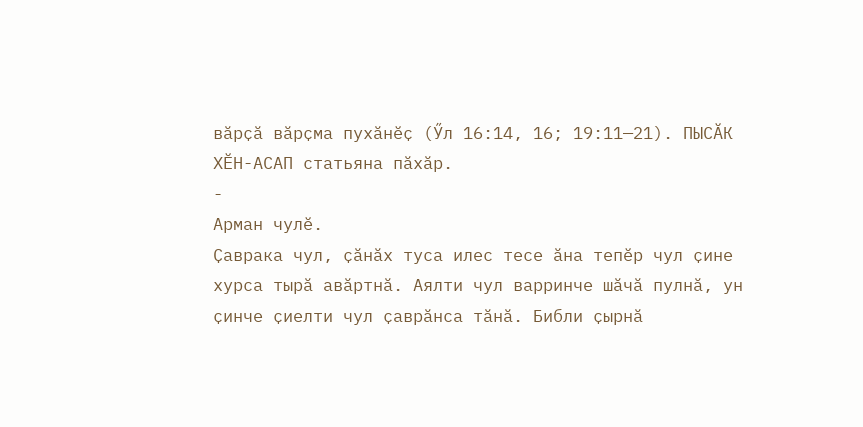вӑрҫӑ вӑрҫма пухӑнӗҫ (Ӳл 16:14, 16; 19:11—21). ПЫСӐК ХӖН-АСАП статьяна пӑхӑр.
-
Арман чулӗ.
Ҫаврака чул, ҫӑнӑх туса илес тесе ӑна тепӗр чул ҫине хурса тырӑ авӑртнӑ. Аялти чул варринче шӑчӑ пулнӑ, ун ҫинче ҫиелти чул ҫаврӑнса тӑнӑ. Библи ҫырнӑ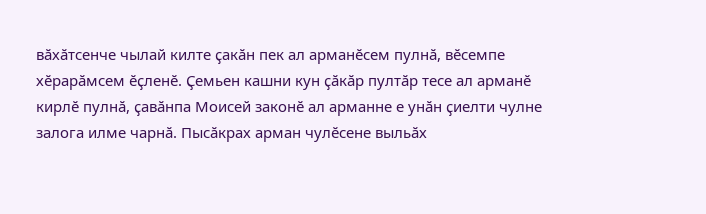вӑхӑтсенче чылай килте ҫакӑн пек ал арманӗсем пулнӑ, вӗсемпе хӗрарӑмсем ӗҫленӗ. Ҫемьен кашни кун ҫӑкӑр пултӑр тесе ал арманӗ кирлӗ пулнӑ, ҫавӑнпа Моисей законӗ ал арманне е унӑн ҫиелти чулне залога илме чарнӑ. Пысӑкрах арман чулӗсене выльӑх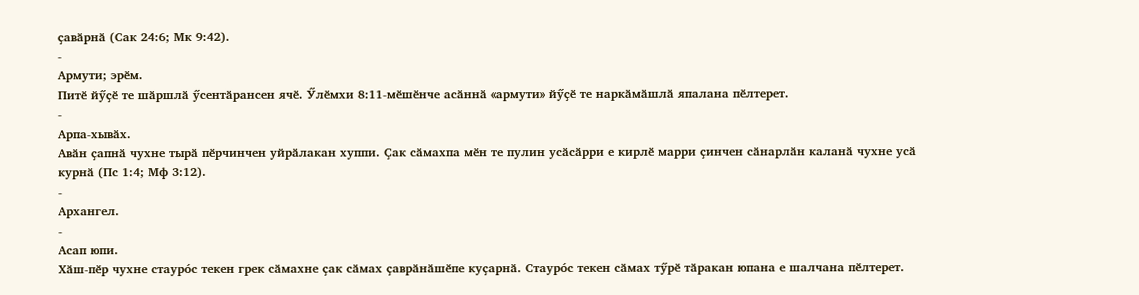ҫавӑрнӑ (Сак 24:6; Мк 9:42).
-
Армути; эрӗм.
Питӗ йӳҫӗ те шӑршлӑ ӳсентӑрансен ячӗ. Ӳлӗмхи 8:11-мӗшӗнче асӑннӑ «армути» йӳҫӗ те наркӑмӑшлӑ япалана пӗлтерет.
-
Арпа-хывӑх.
Авӑн ҫапнӑ чухне тырӑ пӗрчинчен уйрӑлакан хуппи. Ҫак сӑмахпа мӗн те пулин усӑсӑрри е кирлӗ марри ҫинчен сӑнарлӑн каланӑ чухне усӑ курнӑ (Пс 1:4; Мф 3:12).
-
Архангел.
-
Асап юпи.
Хӑш-пӗр чухне стауро́с текен грек сӑмахне ҫак сӑмах ҫаврӑнӑшӗпе куҫарнӑ. Стауро́с текен сӑмах тӳрӗ тӑракан юпана е шалчана пӗлтерет.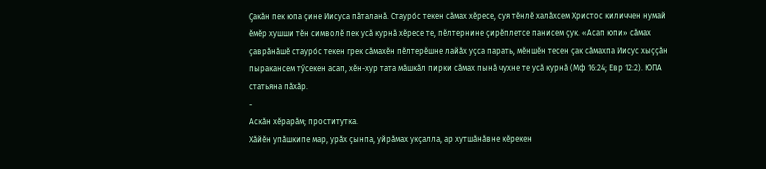Ҫакӑн пек юпа ҫине Иисуса пӑталанӑ. Стауро́с текен сӑмах хӗресе, суя тӗнлӗ халӑхсем Христос киличчен нумай ӗмӗр хушши тӗн символӗ пек усӑ курнӑ хӗресе те, пӗлтернине ҫирӗплетсе панисем ҫук. «Асап юпи» сӑмах ҫаврӑнӑшӗ стауро́с текен грек сӑмахӗн пӗлтерӗшне лайӑх уҫса парать, мӗншӗн тесен ҫак сӑмахпа Иисус хыҫҫӑн пыракансем тӳсекен асап, хӗн-хур тата мӑшкӑл пирки сӑмах пынӑ чухне те усӑ курнӑ (Мф 16:24; Евр 12:2). ЮПА статьяна пӑхӑр.
-
Аскӑн хӗрарӑм; проститутка.
Хӑйӗн упӑшкипе мар, урӑх ҫынпа, уйрӑмах укҫалла, ар хутшӑнӑвне кӗрекен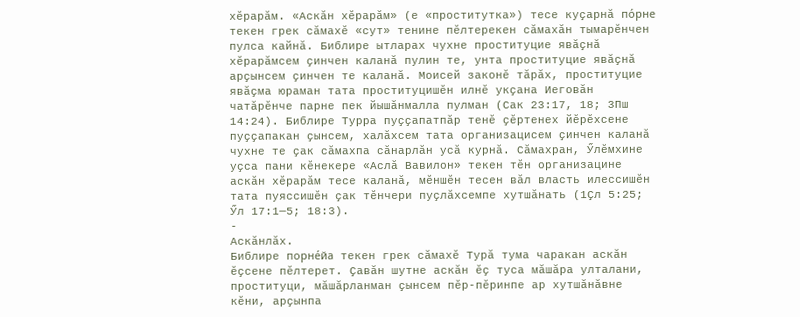хӗрарӑм. «Аскӑн хӗрарӑм» (е «проститутка») тесе куҫарнӑ по́рне текен грек сӑмахӗ «сут» тенине пӗлтерекен сӑмахӑн тымарӗнчен пулса кайнӑ. Библире ытларах чухне проституцие явӑҫнӑ хӗрарӑмсем ҫинчен каланӑ пулин те, унта проституцие явӑҫнӑ арҫынсем ҫинчен те каланӑ. Моисей законӗ тӑрӑх, проституцие явӑҫма юраман тата проституцишӗн илнӗ укҫана Иеговӑн чатӑрӗнче парне пек йышӑнмалла пулман (Сак 23:17, 18; 3Пш 14:24). Библире Турра пуҫҫапатпӑр тенӗ ҫӗртенех йӗрӗхсене пуҫҫапакан ҫынсем, халӑхсем тата организацисем ҫинчен каланӑ чухне те ҫак сӑмахпа сӑнарлӑн усӑ курнӑ. Сӑмахран, Ӳлӗмхине уҫса пани кӗнекере «Аслӑ Вавилон» текен тӗн организацине аскӑн хӗрарӑм тесе каланӑ, мӗншӗн тесен вӑл власть илессишӗн тата пуяссишӗн ҫак тӗнчери пуҫлӑхсемпе хутшӑнать (1Ҫл 5:25; Ӳл 17:1—5; 18:3).
-
Аскӑнлӑх.
Библире порне́йа текен грек сӑмахӗ Турӑ тума чаракан аскӑн ӗҫсене пӗлтерет. Ҫавӑн шутне аскӑн ӗҫ туса мӑшӑра улталани, проституци, мӑшӑрланман ҫынсем пӗр-пӗринпе ар хутшӑнӑвне кӗни, арҫынпа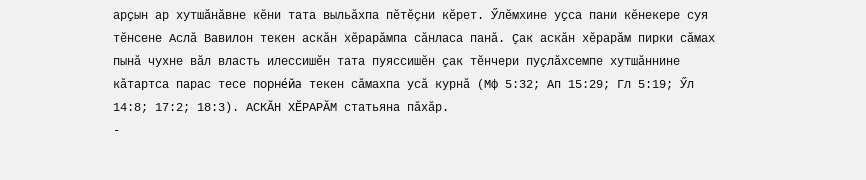арҫын ар хутшӑнӑвне кӗни тата выльӑхпа пӗтӗҫни кӗрет. Ӳлӗмхине уҫса пани кӗнекере суя тӗнсене Аслӑ Вавилон текен аскӑн хӗрарӑмпа сӑнласа панӑ. Ҫак аскӑн хӗрарӑм пирки сӑмах пынӑ чухне вӑл власть илессишӗн тата пуяссишӗн ҫак тӗнчери пуҫлӑхсемпе хутшӑннине кӑтартса парас тесе порне́йа текен сӑмахпа усӑ курнӑ (Мф 5:32; Ап 15:29; Гл 5:19; Ӳл 14:8; 17:2; 18:3). АСКӐН ХӖРАРӐМ статьяна пӑхӑр.
-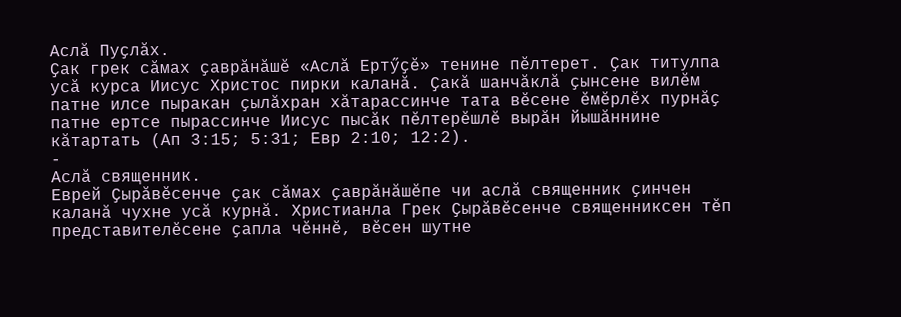Аслӑ Пуҫлӑх.
Ҫак грек сӑмах ҫаврӑнӑшӗ «Аслӑ Ертӳҫӗ» тенине пӗлтерет. Ҫак титулпа усӑ курса Иисус Христос пирки каланӑ. Ҫакӑ шанчӑклӑ ҫынсене вилӗм патне илсе пыракан ҫылӑхран хӑтарассинче тата вӗсене ӗмӗрлӗх пурнӑҫ патне ертсе пырассинче Иисус пысӑк пӗлтерӗшлӗ вырӑн йышӑннине кӑтартать (Ап 3:15; 5:31; Евр 2:10; 12:2).
-
Аслӑ священник.
Еврей Ҫырӑвӗсенче ҫак сӑмах ҫаврӑнӑшӗпе чи аслӑ священник ҫинчен каланӑ чухне усӑ курнӑ. Христианла Грек Ҫырӑвӗсенче священниксен тӗп представителӗсене ҫапла чӗннӗ, вӗсен шутне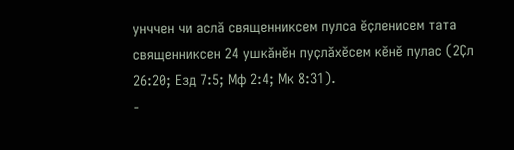унччен чи аслӑ священниксем пулса ӗҫленисем тата священниксен 24 ушкӑнӗн пуҫлӑхӗсем кӗнӗ пулас (2Ҫл 26:20; Езд 7:5; Мф 2:4; Мк 8:31).
-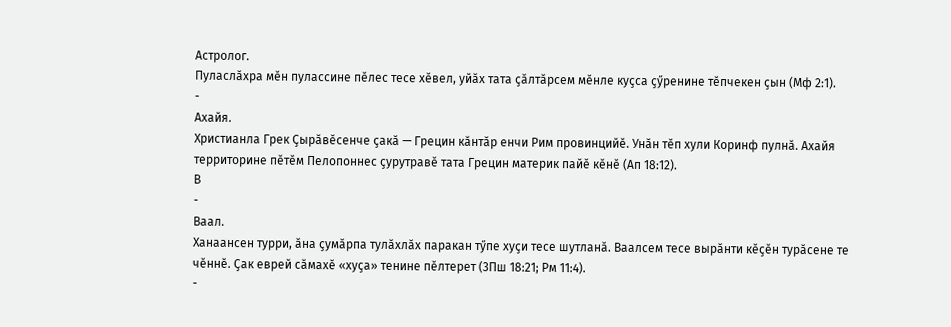Астролог.
Пуласлӑхра мӗн пулассине пӗлес тесе хӗвел, уйӑх тата ҫӑлтӑрсем мӗнле куҫса ҫӳренине тӗпчекен ҫын (Мф 2:1).
-
Ахайя.
Христианла Грек Ҫырӑвӗсенче ҫакӑ — Грецин кӑнтӑр енчи Рим провинцийӗ. Унӑн тӗп хули Коринф пулнӑ. Ахайя территорине пӗтӗм Пелопоннес ҫурутравӗ тата Грецин материк пайӗ кӗнӗ (Ап 18:12).
В
-
Ваал.
Ханаансен турри, ӑна ҫумӑрпа тулӑхлӑх паракан тӳпе хуҫи тесе шутланӑ. Ваалсем тесе вырӑнти кӗҫӗн турӑсене те чӗннӗ. Ҫак еврей сӑмахӗ «хуҫа» тенине пӗлтерет (3Пш 18:21; Рм 11:4).
-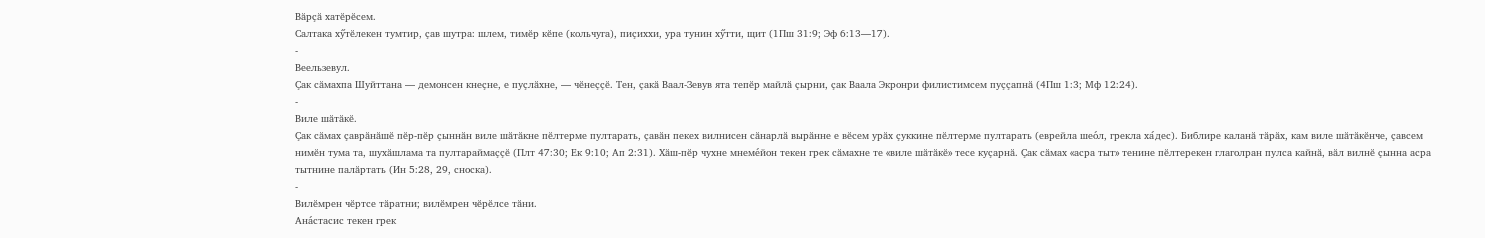Вӑрҫӑ хатӗрӗсем.
Салтака хӳтӗлекен тумтир, ҫав шутра: шлем, тимӗр кӗпе (кольчуга), пиҫиххи, ура тунин хӳтти, щит (1Пш 31:9; Эф 6:13—17).
-
Веельзевул.
Ҫак сӑмахпа Шуйттана — демонсен кнеҫне, е пуҫлӑхне, — чӗнеҫҫӗ. Тен, ҫакӑ Ваал-Зевув ята тепӗр майлӑ ҫырни, ҫак Ваала Экронри филистимсем пуҫҫапнӑ (4Пш 1:3; Мф 12:24).
-
Виле шӑтӑкӗ.
Ҫак сӑмах ҫаврӑнӑшӗ пӗр-пӗр ҫыннӑн виле шӑтӑкне пӗлтерме пултарать, ҫавӑн пекех вилнисен сӑнарлӑ вырӑнне е вӗсем урӑх ҫуккине пӗлтерме пултарать (еврейла шео́л, грекла ха́дес). Библире каланӑ тӑрӑх, кам виле шӑтӑкӗнче, ҫавсем нимӗн тума та, шухӑшлама та пултараймаҫҫӗ (Плт 47:30; Ек 9:10; Ап 2:31). Хӑш-пӗр чухне мнеме́йон текен грек сӑмахне те «виле шӑтӑкӗ» тесе куҫарнӑ. Ҫак сӑмах «асра тыт» тенине пӗлтерекен глаголран пулса кайнӑ, вӑл вилнӗ ҫынна асра тытнине палӑртать (Ин 5:28, 29, сноска).
-
Вилӗмрен чӗртсе тӑратни; вилӗмрен чӗрӗлсе тӑни.
Ана́стасис текен грек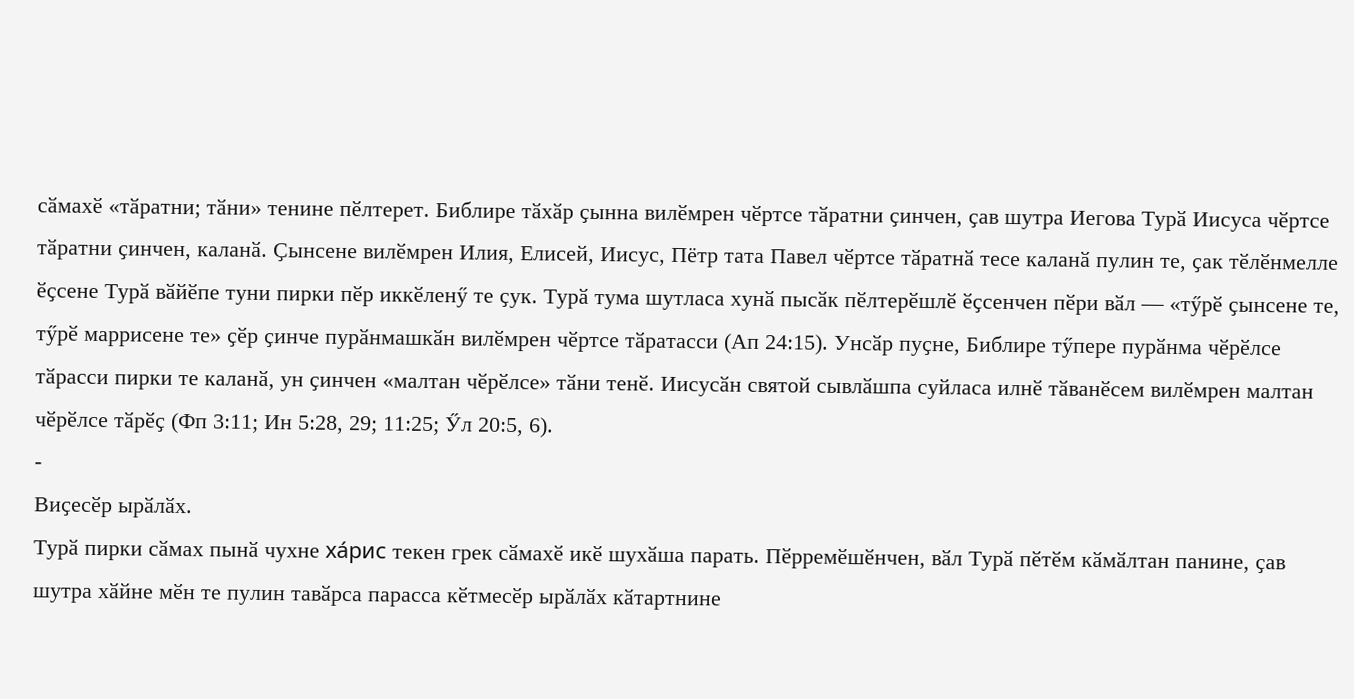сӑмахӗ «тӑратни; тӑни» тенине пӗлтерет. Библире тӑхӑр ҫынна вилӗмрен чӗртсе тӑратни ҫинчен, ҫав шутра Иегова Турӑ Иисуса чӗртсе тӑратни ҫинчен, каланӑ. Ҫынсене вилӗмрен Илия, Елисей, Иисус, Пётр тата Павел чӗртсе тӑратнӑ тесе каланӑ пулин те, ҫак тӗлӗнмелле ӗҫсене Турӑ вӑйӗпе туни пирки пӗр иккӗленӳ те ҫук. Турӑ тума шутласа хунӑ пысӑк пӗлтерӗшлӗ ӗҫсенчен пӗри вӑл — «тӳрӗ ҫынсене те, тӳрӗ маррисене те» ҫӗр ҫинче пурӑнмашкӑн вилӗмрен чӗртсе тӑратасси (Ап 24:15). Унсӑр пуҫне, Библире тӳпере пурӑнма чӗрӗлсе тӑрасси пирки те каланӑ, ун ҫинчен «малтан чӗрӗлсе» тӑни тенӗ. Иисусӑн святой сывлӑшпа суйласа илнӗ тӑванӗсем вилӗмрен малтан чӗрӗлсе тӑрӗҫ (Фп 3:11; Ин 5:28, 29; 11:25; Ӳл 20:5, 6).
-
Виҫесӗр ырӑлӑх.
Турӑ пирки сӑмах пынӑ чухне ха́рис текен грек сӑмахӗ икӗ шухӑша парать. Пӗрремӗшӗнчен, вӑл Турӑ пӗтӗм кӑмӑлтан панине, ҫав шутра хӑйне мӗн те пулин тавӑрса парасса кӗтмесӗр ырӑлӑх кӑтартнине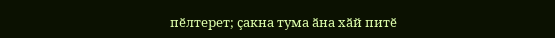пӗлтерет; ҫакна тума ӑна хӑй питӗ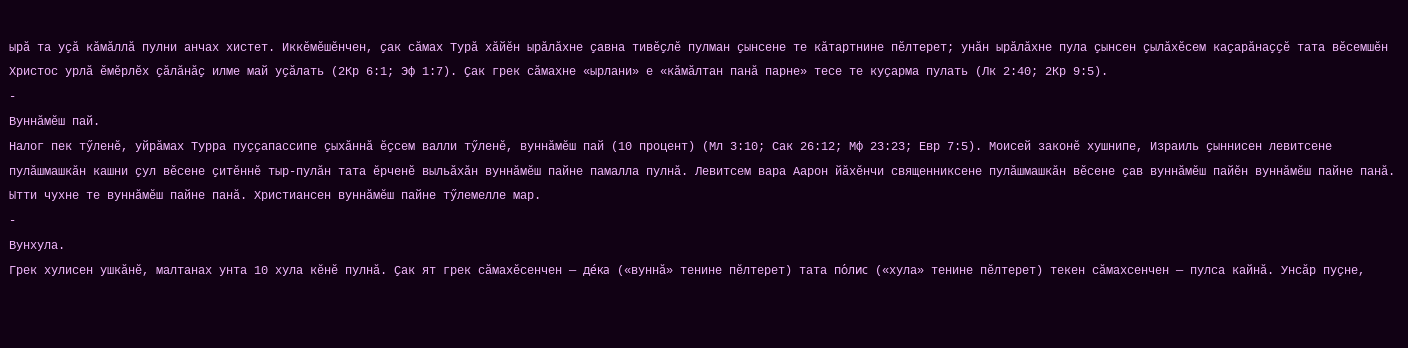ырӑ та уҫӑ кӑмӑллӑ пулни анчах хистет. Иккӗмӗшӗнчен, ҫак сӑмах Турӑ хӑйӗн ырӑлӑхне ҫавна тивӗҫлӗ пулман ҫынсене те кӑтартнине пӗлтерет; унӑн ырӑлӑхне пула ҫынсен ҫылӑхӗсем каҫарӑнаҫҫӗ тата вӗсемшӗн Христос урлӑ ӗмӗрлӗх ҫӑлӑнӑҫ илме май уҫӑлать (2Кр 6:1; Эф 1:7). Ҫак грек сӑмахне «ырлани» е «кӑмӑлтан панӑ парне» тесе те куҫарма пулать (Лк 2:40; 2Кр 9:5).
-
Вуннӑмӗш пай.
Налог пек тӳленӗ, уйрӑмах Турра пуҫҫапассипе ҫыхӑннӑ ӗҫсем валли тӳленӗ, вуннӑмӗш пай (10 процент) (Мл 3:10; Сак 26:12; Мф 23:23; Евр 7:5). Моисей законӗ хушнипе, Израиль ҫыннисен левитсене пулӑшмашкӑн кашни ҫул вӗсене ҫитӗннӗ тыр-пулӑн тата ӗрченӗ выльӑхӑн вуннӑмӗш пайне памалла пулнӑ. Левитсем вара Аарон йӑхӗнчи священниксене пулӑшмашкӑн вӗсене ҫав вуннӑмӗш пайӗн вуннӑмӗш пайне панӑ. Ытти чухне те вуннӑмӗш пайне панӑ. Христиансен вуннӑмӗш пайне тӳлемелле мар.
-
Вунхула.
Грек хулисен ушкӑнӗ, малтанах унта 10 хула кӗнӗ пулнӑ. Ҫак ят грек сӑмахӗсенчен — де́ка («вуннӑ» тенине пӗлтерет) тата по́лис («хула» тенине пӗлтерет) текен сӑмахсенчен — пулса кайнӑ. Унсӑр пуҫне,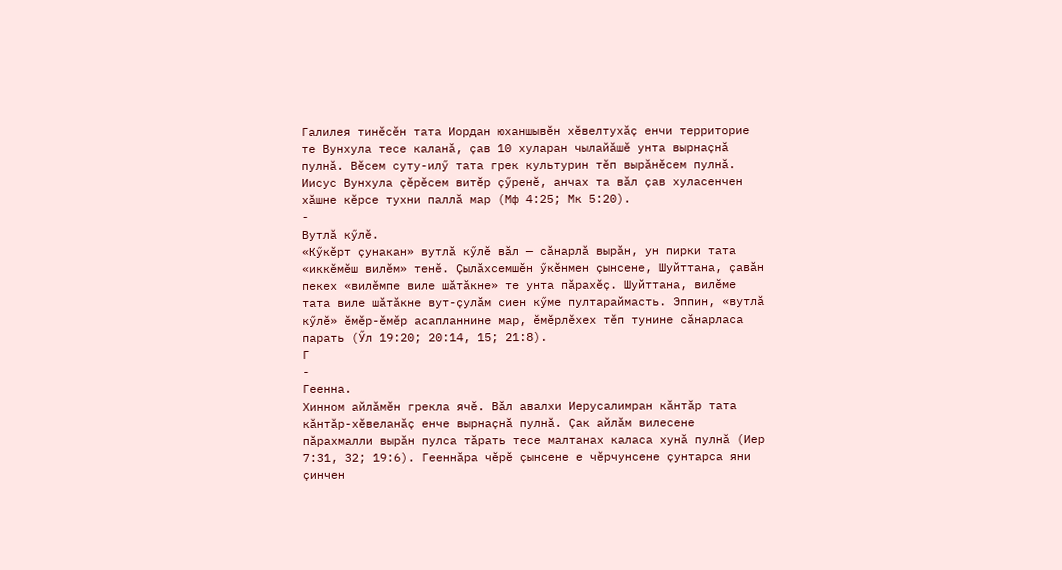Галилея тинӗсӗн тата Иордан юханшывӗн хӗвелтухӑҫ енчи территорие те Вунхула тесе каланӑ, ҫав 10 хуларан чылайӑшӗ унта вырнаҫнӑ пулнӑ. Вӗсем суту-илӳ тата грек культурин тӗп вырӑнӗсем пулнӑ. Иисус Вунхула ҫӗрӗсем витӗр ҫӳренӗ, анчах та вӑл ҫав хуласенчен хӑшне кӗрсе тухни паллӑ мар (Мф 4:25; Мк 5:20).
-
Вутлӑ кӳлӗ.
«Кӳкӗрт ҫунакан» вутлӑ кӳлӗ вӑл — сӑнарлӑ вырӑн, ун пирки тата «иккӗмӗш вилӗм» тенӗ. Ҫылӑхсемшӗн ӳкӗнмен ҫынсене, Шуйттана, ҫавӑн пекех «вилӗмпе виле шӑтӑкне» те унта пӑрахӗҫ. Шуйттана, вилӗме тата виле шӑтӑкне вут-ҫулӑм сиен кӳме пултараймасть. Эппин, «вутлӑ кӳлӗ» ӗмӗр-ӗмӗр асапланнине мар, ӗмӗрлӗхех тӗп тунине сӑнарласа парать (Ӳл 19:20; 20:14, 15; 21:8).
Г
-
Геенна.
Хинном айлӑмӗн грекла ячӗ. Вӑл авалхи Иерусалимран кӑнтӑр тата кӑнтӑр-хӗвеланӑҫ енче вырнаҫнӑ пулнӑ. Ҫак айлӑм вилесене пӑрахмалли вырӑн пулса тӑрать тесе малтанах каласа хунӑ пулнӑ (Иер 7:31, 32; 19:6). Гееннӑра чӗрӗ ҫынсене е чӗрчунсене ҫунтарса яни ҫинчен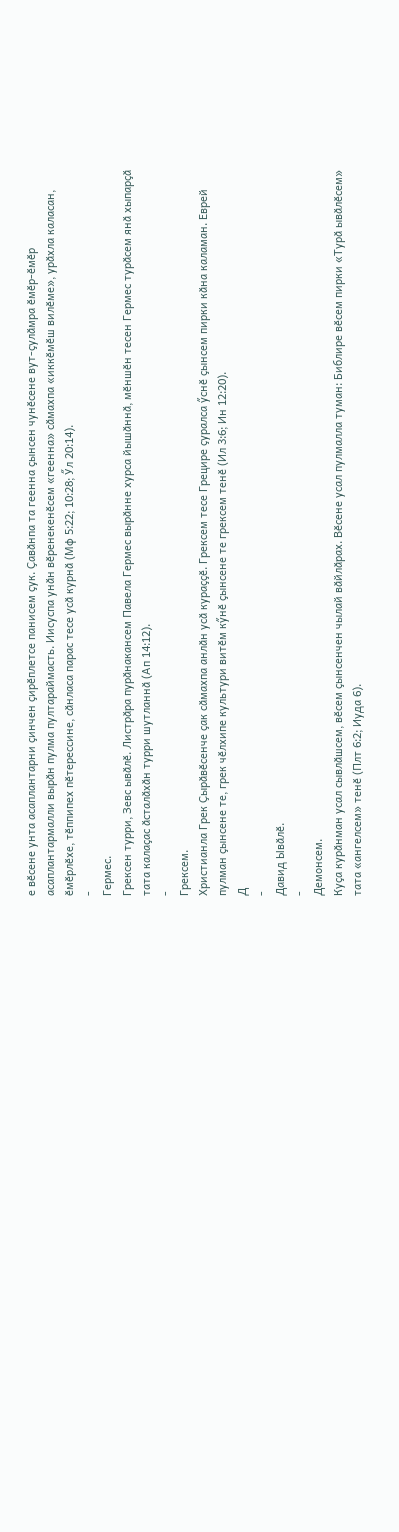е вӗсене унта асаплантарни ҫинчен ҫирӗплетсе панисем ҫук. Ҫавӑнпа та геенна ҫынсен чунӗсене вут-ҫулӑмра ӗмӗр-ӗмӗр асаплантармалли вырӑн пулма пултараймасть. Иисуспа унӑн вӗренекенӗсем «геенна» сӑмахпа «иккӗмӗш вилӗме», урӑхла каласан, ӗмӗрлӗхе, тӗппипех пӗтерессине, сӑнласа парас тесе усӑ курнӑ (Мф 5:22; 10:28; Ӳл 20:14).
-
Гермес.
Грексен турри, Зевс ывӑлӗ. Листрӑра пурӑнакансем Павела Гермес вырӑнне хурса йышӑннӑ, мӗншӗн тесен Гермес турӑсем янӑ хыпарҫӑ тата калаҫас ӑсталӑхӑн турри шутланнӑ (Ап 14:12).
-
Грексем.
Христианла Грек Ҫырӑвӗсенче ҫак сӑмахпа анлӑн усӑ кураҫҫӗ. Грексем тесе Грецире ҫуралса ӳснӗ ҫынсем пирки кӑна каламан. Еврей пулман ҫынсене те, грек чӗлхипе культури витӗм кӳнӗ ҫынсене те грексем тенӗ (Ил 3:6; Ин 12:20).
Д
-
Давид Ывӑлӗ.
-
Демонсем.
Куҫа курӑнман усал сывлӑшсем, вӗсем ҫынсенчен чылай вӑйлӑрах. Вӗсене усал пулмалла туман: Библире вӗсем пирки «Турӑ ывӑлӗсем» тата «ангелсем» тенӗ (Плт 6:2; Иуда 6).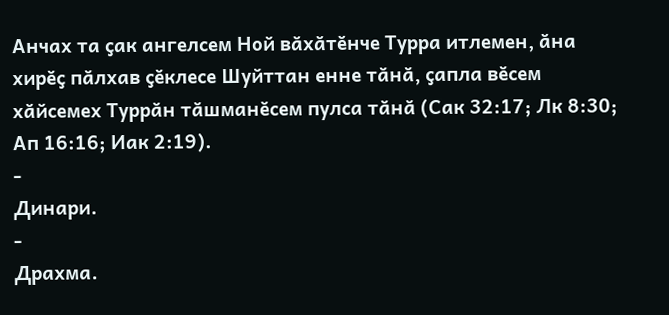Анчах та ҫак ангелсем Ной вӑхӑтӗнче Турра итлемен, ӑна хирӗҫ пӑлхав ҫӗклесе Шуйттан енне тӑнӑ, ҫапла вӗсем хӑйсемех Туррӑн тӑшманӗсем пулса тӑнӑ (Сак 32:17; Лк 8:30; Ап 16:16; Иак 2:19).
-
Динари.
-
Драхма.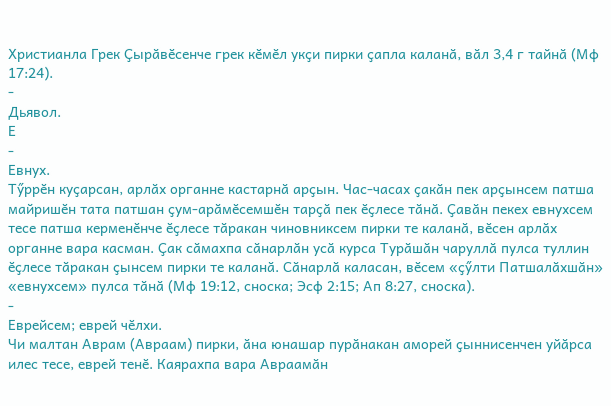Христианла Грек Ҫырӑвӗсенче грек кӗмӗл укҫи пирки ҫапла каланӑ, вӑл 3,4 г тайнӑ (Мф 17:24).
-
Дьявол.
Е
-
Евнух.
Тӳррӗн куҫарсан, арлӑх органне кастарнӑ арҫын. Час-часах ҫакӑн пек арҫынсем патша майришӗн тата патшан ҫум-арӑмӗсемшӗн тарҫӑ пек ӗҫлесе тӑнӑ. Ҫавӑн пекех евнухсем тесе патша керменӗнче ӗҫлесе тӑракан чиновниксем пирки те каланӑ, вӗсен арлӑх органне вара касман. Ҫак сӑмахпа сӑнарлӑн усӑ курса Турӑшӑн чаруллӑ пулса туллин ӗҫлесе тӑракан ҫынсем пирки те каланӑ. Сӑнарлӑ каласан, вӗсем «ҫӳлти Патшалӑхшӑн» «евнухсем» пулса тӑнӑ (Мф 19:12, сноска; Эсф 2:15; Ап 8:27, сноска).
-
Еврейсем; еврей чӗлхи.
Чи малтан Аврам (Авраам) пирки, ӑна юнашар пурӑнакан аморей ҫыннисенчен уйӑрса илес тесе, еврей тенӗ. Каярахпа вара Авраамӑн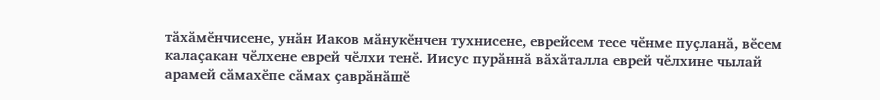тӑхӑмӗнчисене, унӑн Иаков мӑнукӗнчен тухнисене, еврейсем тесе чӗнме пуҫланӑ, вӗсем калаҫакан чӗлхене еврей чӗлхи тенӗ. Иисус пурӑннӑ вӑхӑталла еврей чӗлхине чылай арамей сӑмахӗпе сӑмах ҫаврӑнӑшӗ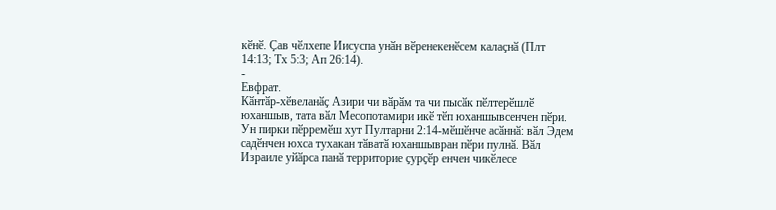кӗнӗ. Ҫав чӗлхепе Иисуспа унӑн вӗренекенӗсем калаҫнӑ (Плт 14:13; Тх 5:3; Ап 26:14).
-
Евфрат.
Кӑнтӑр-хӗвеланӑҫ Азири чи вӑрӑм та чи пысӑк пӗлтерӗшлӗ юханшыв, тата вӑл Месопотамири икӗ тӗп юханшывсенчен пӗри. Ун пирки пӗрремӗш хут Пултарни 2:14-мӗшӗнче асӑннӑ: вӑл Эдем садӗнчен юхса тухакан тӑватӑ юханшывран пӗри пулнӑ. Вӑл Израиле уйӑрса панӑ территорие ҫурҫӗр енчен чикӗлесе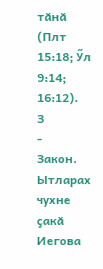тӑнӑ (Плт 15:18; Ӳл 9:14; 16:12).
З
-
Закон.
Ытларах чухне ҫакӑ Иегова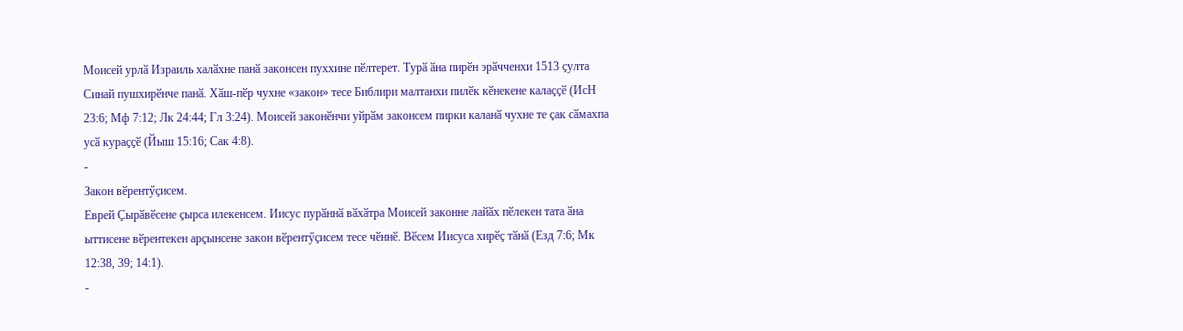Моисей урлӑ Израиль халӑхне панӑ законсен пуххине пӗлтерет. Турӑ ӑна пирӗн эрӑчченхи 1513 ҫулта Синай пушхирӗнче панӑ. Хӑш-пӗр чухне «закон» тесе Библири малтанхи пилӗк кӗнекене калаҫҫӗ (ИсН 23:6; Мф 7:12; Лк 24:44; Гл 3:24). Моисей законӗнчи уйрӑм законсем пирки каланӑ чухне те ҫак сӑмахпа усӑ кураҫҫӗ (Йыш 15:16; Сак 4:8).
-
Закон вӗрентӳҫисем.
Еврей Ҫырӑвӗсене ҫырса илекенсем. Иисус пурӑннӑ вӑхӑтра Моисей законне лайӑх пӗлекен тата ӑна ыттисене вӗрентекен арҫынсене закон вӗрентӳҫисем тесе чӗннӗ. Вӗсем Иисуса хирӗҫ тӑнӑ (Езд 7:6; Мк 12:38, 39; 14:1).
-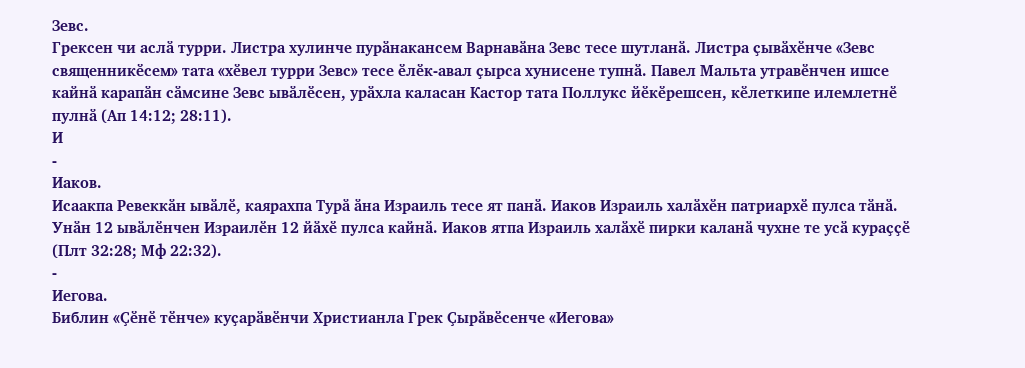Зевс.
Грексен чи аслӑ турри. Листра хулинче пурӑнакансем Варнавӑна Зевс тесе шутланӑ. Листра ҫывӑхӗнче «Зевс священникӗсем» тата «хӗвел турри Зевс» тесе ӗлӗк-авал ҫырса хунисене тупнӑ. Павел Мальта утравӗнчен ишсе кайнӑ карапӑн сӑмсине Зевс ывӑлӗсен, урӑхла каласан Кастор тата Поллукс йӗкӗрешсен, кӗлеткипе илемлетнӗ пулнӑ (Ап 14:12; 28:11).
И
-
Иаков.
Исаакпа Ревеккӑн ывӑлӗ, каярахпа Турӑ ӑна Израиль тесе ят панӑ. Иаков Израиль халӑхӗн патриархӗ пулса тӑнӑ. Унӑн 12 ывӑлӗнчен Израилӗн 12 йӑхӗ пулса кайнӑ. Иаков ятпа Израиль халӑхӗ пирки каланӑ чухне те усӑ кураҫҫӗ (Плт 32:28; Мф 22:32).
-
Иегова.
Библин «Ҫӗнӗ тӗнче» куҫарӑвӗнчи Христианла Грек Ҫырӑвӗсенче «Иегова»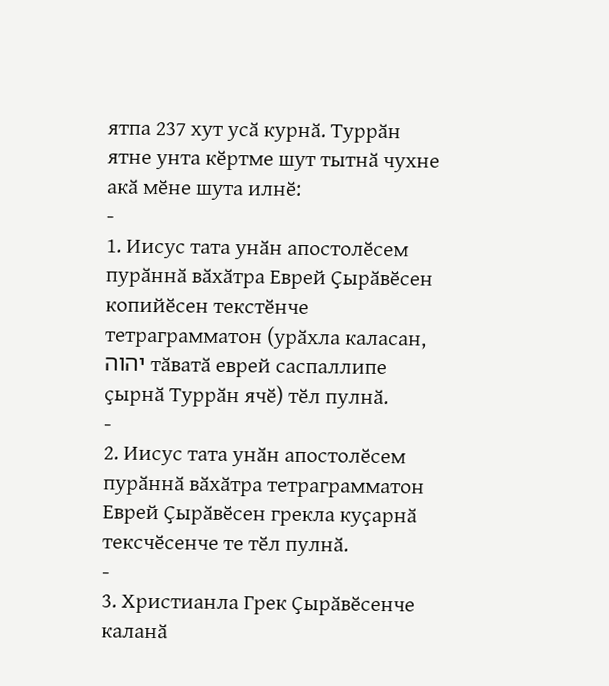ятпа 237 хут усӑ курнӑ. Туррӑн ятне унта кӗртме шут тытнӑ чухне акӑ мӗне шута илнӗ:
-
1. Иисус тата унӑн апостолӗсем пурӑннӑ вӑхӑтра Еврей Ҫырӑвӗсен копийӗсен текстӗнче тетраграмматон (урӑхла каласан, יהוה тӑватӑ еврей саспаллипе ҫырнӑ Туррӑн ячӗ) тӗл пулнӑ.
-
2. Иисус тата унӑн апостолӗсем пурӑннӑ вӑхӑтра тетраграмматон Еврей Ҫырӑвӗсен грекла куҫарнӑ тексчӗсенче те тӗл пулнӑ.
-
3. Христианла Грек Ҫырӑвӗсенче каланӑ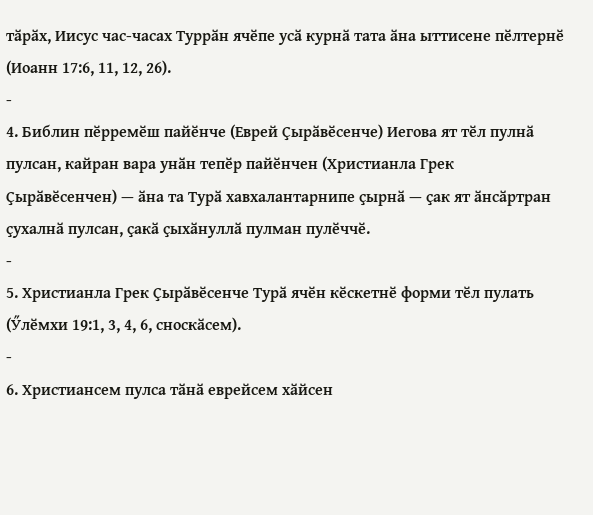тӑрӑх, Иисус час-часах Туррӑн ячӗпе усӑ курнӑ тата ӑна ыттисене пӗлтернӗ (Иоанн 17:6, 11, 12, 26).
-
4. Библин пӗрремӗш пайӗнче (Еврей Ҫырӑвӗсенче) Иегова ят тӗл пулнӑ пулсан, кайран вара унӑн тепӗр пайӗнчен (Христианла Грек Ҫырӑвӗсенчен) — ӑна та Турӑ хавхалантарнипе ҫырнӑ — ҫак ят ӑнсӑртран ҫухалнӑ пулсан, ҫакӑ ҫыхӑнуллӑ пулман пулӗччӗ.
-
5. Христианла Грек Ҫырӑвӗсенче Турӑ ячӗн кӗскетнӗ форми тӗл пулать (Ӳлӗмхи 19:1, 3, 4, 6, сноскӑсем).
-
6. Христиансем пулса тӑнӑ еврейсем хӑйсен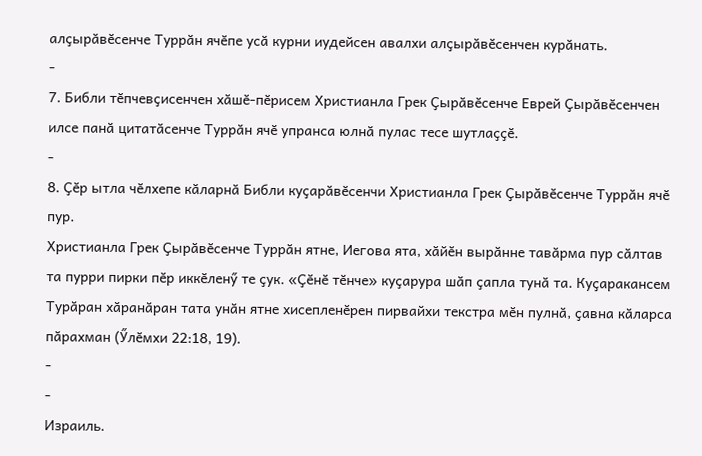алҫырӑвӗсенче Туррӑн ячӗпе усӑ курни иудейсен авалхи алҫырӑвӗсенчен курӑнать.
-
7. Библи тӗпчевҫисенчен хӑшӗ-пӗрисем Христианла Грек Ҫырӑвӗсенче Еврей Ҫырӑвӗсенчен илсе панӑ цитатӑсенче Туррӑн ячӗ упранса юлнӑ пулас тесе шутлаҫҫӗ.
-
8. Ҫӗр ытла чӗлхепе кӑларнӑ Библи куҫарӑвӗсенчи Христианла Грек Ҫырӑвӗсенче Туррӑн ячӗ пур.
Христианла Грек Ҫырӑвӗсенче Туррӑн ятне, Иегова ята, хӑйӗн вырӑнне тавӑрма пур сӑлтав та пурри пирки пӗр иккӗленӳ те ҫук. «Ҫӗнӗ тӗнче» куҫарура шӑп ҫапла тунӑ та. Куҫаракансем Турӑран хӑранӑран тата унӑн ятне хисепленӗрен пирвайхи текстра мӗн пулнӑ, ҫавна кӑларса пӑрахман (Ӳлӗмхи 22:18, 19).
-
-
Израиль.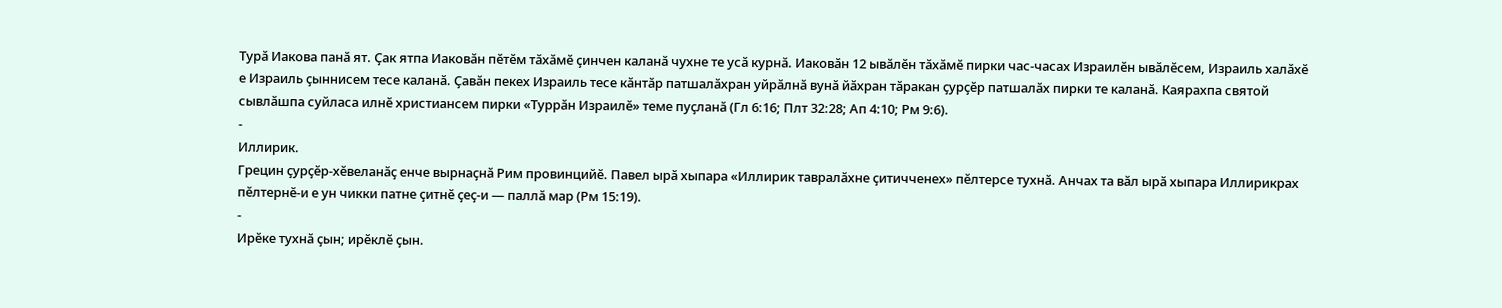Турӑ Иакова панӑ ят. Ҫак ятпа Иаковӑн пӗтӗм тӑхӑмӗ ҫинчен каланӑ чухне те усӑ курнӑ. Иаковӑн 12 ывӑлӗн тӑхӑмӗ пирки час-часах Израилӗн ывӑлӗсем, Израиль халӑхӗ е Израиль ҫыннисем тесе каланӑ. Ҫавӑн пекех Израиль тесе кӑнтӑр патшалӑхран уйрӑлнӑ вунӑ йӑхран тӑракан ҫурҫӗр патшалӑх пирки те каланӑ. Каярахпа святой сывлӑшпа суйласа илнӗ христиансем пирки «Туррӑн Израилӗ» теме пуҫланӑ (Гл 6:16; Плт 32:28; Ап 4:10; Рм 9:6).
-
Иллирик.
Грецин ҫурҫӗр-хӗвеланӑҫ енче вырнаҫнӑ Рим провинцийӗ. Павел ырӑ хыпара «Иллирик тавралӑхне ҫитичченех» пӗлтерсе тухнӑ. Анчах та вӑл ырӑ хыпара Иллирикрах пӗлтернӗ-и е ун чикки патне ҫитнӗ ҫеҫ-и — паллӑ мар (Рм 15:19).
-
Ирӗке тухнӑ ҫын; ирӗклӗ ҫын.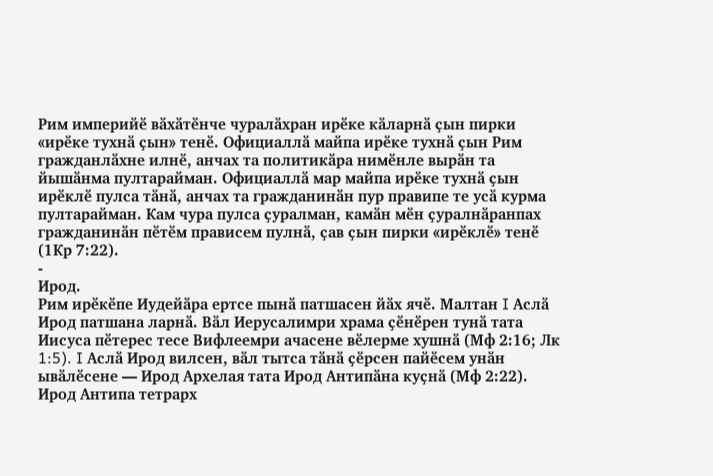Рим империйӗ вӑхӑтӗнче чуралӑхран ирӗке кӑларнӑ ҫын пирки «ирӗке тухнӑ ҫын» тенӗ. Официаллӑ майпа ирӗке тухнӑ ҫын Рим гражданлӑхне илнӗ, анчах та политикӑра нимӗнле вырӑн та йышӑнма пултарайман. Официаллӑ мар майпа ирӗке тухнӑ ҫын ирӗклӗ пулса тӑнӑ, анчах та гражданинӑн пур правипе те усӑ курма пултарайман. Кам чура пулса ҫуралман, камӑн мӗн ҫуралнӑранпах гражданинӑн пӗтӗм прависем пулнӑ, ҫав ҫын пирки «ирӗклӗ» тенӗ (1Кр 7:22).
-
Ирод.
Рим ирӗкӗпе Иудейӑра ертсе пынӑ патшасен йӑх ячӗ. Малтан I Аслӑ Ирод патшана ларнӑ. Вӑл Иерусалимри храма ҫӗнӗрен тунӑ тата Иисуса пӗтерес тесе Вифлеемри ачасене вӗлерме хушнӑ (Мф 2:16; Лк 1:5). I Аслӑ Ирод вилсен, вӑл тытса тӑнӑ ҫӗрсен пайӗсем унӑн ывӑлӗсене — Ирод Архелая тата Ирод Антипӑна куҫнӑ (Мф 2:22). Ирод Антипа тетрарх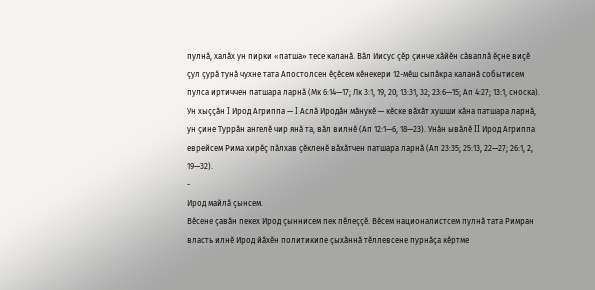пулнӑ, халӑх ун пирки «патша» тесе каланӑ. Вӑл Иисус ҫӗр ҫинче хӑйӗн сӑваплӑ ӗҫне виҫӗ ҫул ҫурӑ тунӑ чухне тата Апостолсен ӗҫӗсем кӗнекери 12-мӗш сыпӑкра каланӑ событисем пулса иртиччен патшара ларнӑ (Мк 6:14—17; Лк 3:1, 19, 20; 13:31, 32; 23:6—15; Ап 4:27; 13:1, сноска). Ун хыҫҫӑн I Ирод Агриппа — I Аслӑ Иродӑн мӑнукӗ — кӗске вӑхӑт хушши кӑна патшара ларнӑ, ун ҫине Туррӑн ангелӗ чир янӑ та, вӑл вилнӗ (Ап 12:1—6, 18—23). Унӑн ывӑлӗ II Ирод Агриппа еврейсем Рима хирӗҫ пӑлхав ҫӗкленӗ вӑхӑтчен патшара ларнӑ (Ап 23:35; 25:13, 22—27; 26:1, 2, 19—32).
-
Ирод майлӑ ҫынсем.
Вӗсене ҫавӑн пекех Ирод ҫыннисем пек пӗлеҫҫӗ. Вӗсем националистсем пулнӑ тата Римран власть илнӗ Ирод йӑхӗн политикипе ҫыхӑннӑ тӗллевсене пурнӑҫа кӗртме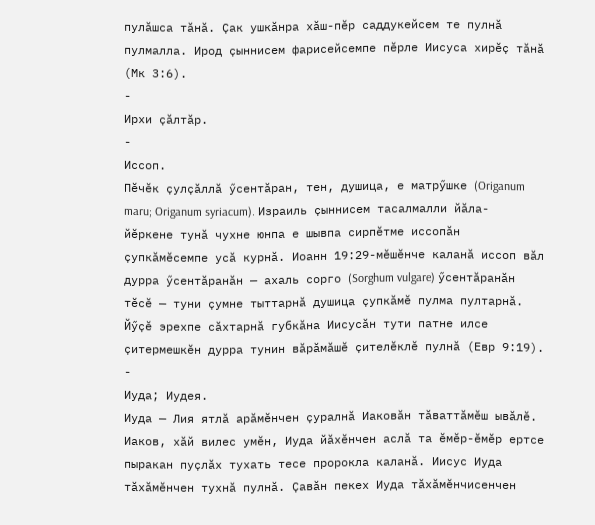пулӑшса тӑнӑ. Ҫак ушкӑнра хӑш-пӗр саддукейсем те пулнӑ пулмалла. Ирод ҫыннисем фарисейсемпе пӗрле Иисуса хирӗҫ тӑнӑ (Мк 3:6).
-
Ирхи ҫӑлтӑр.
-
Иссоп.
Пӗчӗк ҫулҫӑллӑ ӳсентӑран, тен, душица, е матрӳшке (Origanum maru; Origanum syriacum). Израиль ҫыннисем тасалмалли йӑла-йӗркене тунӑ чухне юнпа е шывпа сирпӗтме иссопӑн ҫупкӑмӗсемпе усӑ курнӑ. Иоанн 19:29-мӗшӗнче каланӑ иссоп вӑл дурра ӳсентӑранӑн — ахаль сорго (Sorghum vulgare) ӳсентӑранӑн тӗсӗ — туни ҫумне тыттарнӑ душица ҫупкӑмӗ пулма пултарнӑ. Йӳҫӗ эрехпе сӑхтарнӑ губкӑна Иисусӑн тути патне илсе ҫитермешкӗн дурра тунин вӑрӑмӑшӗ ҫителӗклӗ пулнӑ (Евр 9:19).
-
Иуда; Иудея.
Иуда — Лия ятлӑ арӑмӗнчен ҫуралнӑ Иаковӑн тӑваттӑмӗш ывӑлӗ. Иаков, хӑй вилес умӗн, Иуда йӑхӗнчен аслӑ та ӗмӗр-ӗмӗр ертсе пыракан пуҫлӑх тухать тесе пророкла каланӑ. Иисус Иуда тӑхӑмӗнчен тухнӑ пулнӑ. Ҫавӑн пекех Иуда тӑхӑмӗнчисенчен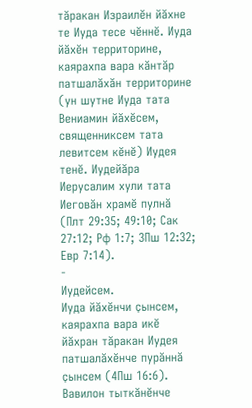тӑракан Израилӗн йӑхне те Иуда тесе чӗннӗ. Иуда йӑхӗн территорине, каярахпа вара кӑнтӑр патшалӑхӑн территорине (ун шутне Иуда тата Вениамин йӑхӗсем, священниксем тата левитсем кӗнӗ) Иудея тенӗ. Иудейӑра Иерусалим хули тата Иеговӑн храмӗ пулнӑ (Плт 29:35; 49:10; Сак 27:12; Рф 1:7; 3Пш 12:32; Евр 7:14).
-
Иудейсем.
Иуда йӑхӗнчи ҫынсем, каярахпа вара икӗ йӑхран тӑракан Иудея патшалӑхӗнче пурӑннӑ ҫынсем (4Пш 16:6). Вавилон тыткӑнӗнче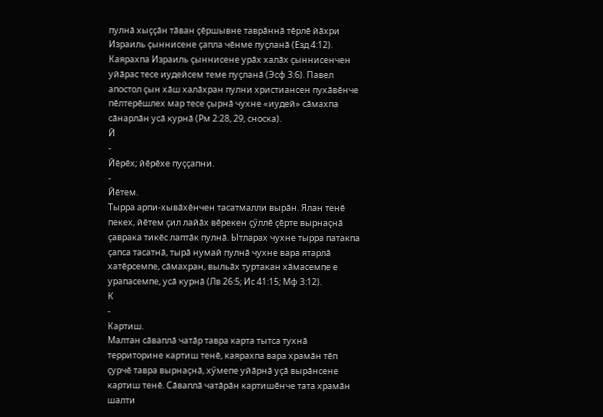пулнӑ хыҫҫӑн тӑван ҫӗршывне таврӑннӑ тӗрлӗ йӑхри Израиль ҫыннисене ҫапла чӗнме пуҫланӑ (Езд 4:12). Каярахпа Израиль ҫыннисене урӑх халӑх ҫыннисенчен уйӑрас тесе иудейсем теме пуҫланӑ (Эсф 3:6). Павел апостол ҫын хӑш халӑхран пулни христиансен пухӑвӗнче пӗлтерӗшлех мар тесе ҫырнӑ чухне «иудей» сӑмахпа сӑнарлӑн усӑ курнӑ (Рм 2:28, 29, сноска).
Й
-
Йӗрӗх; йӗрӗхе пуҫҫапни.
-
Йӗтем.
Тырра арпи-хывӑхӗнчен тасатмалли вырӑн. Ялан тенӗ пекех, йӗтем ҫил лайӑх вӗрекен ҫӳллӗ ҫӗрте вырнаҫнӑ ҫаврака тикӗс лаптӑк пулнӑ. Ытларах чухне тырра патакпа ҫапса тасатнӑ, тырӑ нумай пулнӑ чухне вара ятарлӑ хатӗрсемпе, сӑмахран, выльӑх туртакан хӑмасемпе е урапасемпе, усӑ курнӑ (Лв 26:5; Ис 41:15; Мф 3:12).
К
-
Картиш.
Малтан сӑваплӑ чатӑр тавра карта тытса тухнӑ территорине картиш тенӗ, каярахпа вара храмӑн тӗп ҫурчӗ тавра вырнаҫнӑ, хӳмепе уйӑрнӑ уҫӑ вырӑнсене картиш тенӗ. Сӑваплӑ чатӑрӑн картишӗнче тата храмӑн шалти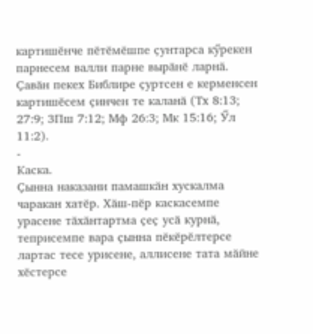картишӗнче пӗтӗмӗшпе ҫунтарса кӳрекен парнесем валли парне вырӑнӗ ларнӑ. Ҫавӑн пекех Библире ҫуртсен е керменсен картишӗсем ҫинчен те каланӑ (Тх 8:13; 27:9; 3Пш 7:12; Мф 26:3; Мк 15:16; Ӳл 11:2).
-
Каска.
Ҫынна наказани памашкӑн хускалма чаракан хатӗр. Хӑш-пӗр каскасемпе урасене тӑхӑнтартма ҫеҫ усӑ курнӑ, теприсемпе вара ҫынна пӗкӗрӗлтерсе лартас тесе урисене, аллисене тата мӑйне хӗстерсе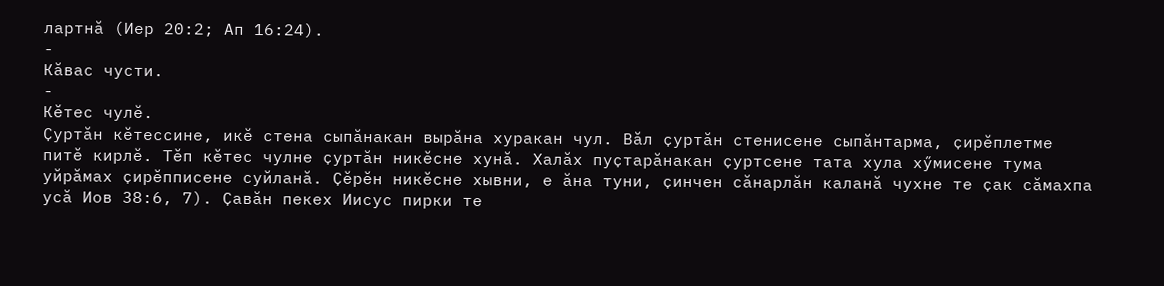лартнӑ (Иер 20:2; Ап 16:24).
-
Кӑвас чусти.
-
Кӗтес чулӗ.
Ҫуртӑн кӗтессине, икӗ стена сыпӑнакан вырӑна хуракан чул. Вӑл ҫуртӑн стенисене сыпӑнтарма, ҫирӗплетме питӗ кирлӗ. Тӗп кӗтес чулне ҫуртӑн никӗсне хунӑ. Халӑх пуҫтарӑнакан ҫуртсене тата хула хӳмисене тума уйрӑмах ҫирӗпписене суйланӑ. Ҫӗрӗн никӗсне хывни, е ӑна туни, ҫинчен сӑнарлӑн каланӑ чухне те ҫак сӑмахпа усӑ Иов 38:6, 7). Ҫавӑн пекех Иисус пирки те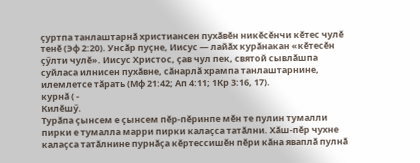ҫуртпа танлаштарнӑ христиансен пухӑвӗн никӗсӗнчи кӗтес чулӗ тенӗ (Эф 2:20). Унсӑр пуҫне, Иисус — лайӑх курӑнакан «кӗтесӗн ҫӳлти чулӗ». Иисус Христос, ҫав чул пек, святой сывлӑшпа суйласа илнисен пухӑвне, сӑнарлӑ хрампа танлаштарнине, илемлетсе тӑрать (Мф 21:42; Ап 4:11; 1Кр 3:16, 17).
курнӑ ( -
Килӗшӳ.
Турӑпа ҫынсем е ҫынсем пӗр-пӗринпе мӗн те пулин тумалли пирки е тумалла марри пирки калаҫса татӑлни. Хӑш-пӗр чухне калаҫса татӑлнине пурнӑҫа кӗртессишӗн пӗри кӑна яваплӑ пулнӑ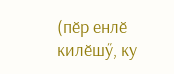(пӗр енлӗ килӗшӳ, ку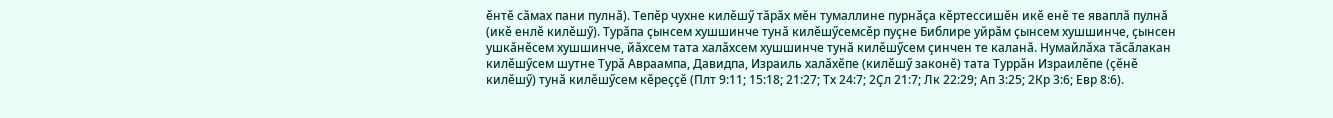ӗнтӗ сӑмах пани пулнӑ). Тепӗр чухне килӗшӳ тӑрӑх мӗн тумаллине пурнӑҫа кӗртессишӗн икӗ енӗ те яваплӑ пулнӑ (икӗ енлӗ килӗшӳ). Турӑпа ҫынсем хушшинче тунӑ килӗшӳсемсӗр пуҫне Библире уйрӑм ҫынсем хушшинче, ҫынсен ушкӑнӗсем хушшинче, йӑхсем тата халӑхсем хушшинче тунӑ килӗшӳсем ҫинчен те каланӑ. Нумайлӑха тӑсӑлакан килӗшӳсем шутне Турӑ Авраампа, Давидпа, Израиль халӑхӗпе (килӗшӳ законӗ) тата Туррӑн Израилӗпе (ҫӗнӗ килӗшӳ) тунӑ килӗшӳсем кӗреҫҫӗ (Плт 9:11; 15:18; 21:27; Тх 24:7; 2Ҫл 21:7; Лк 22:29; Ап 3:25; 2Кр 3:6; Евр 8:6).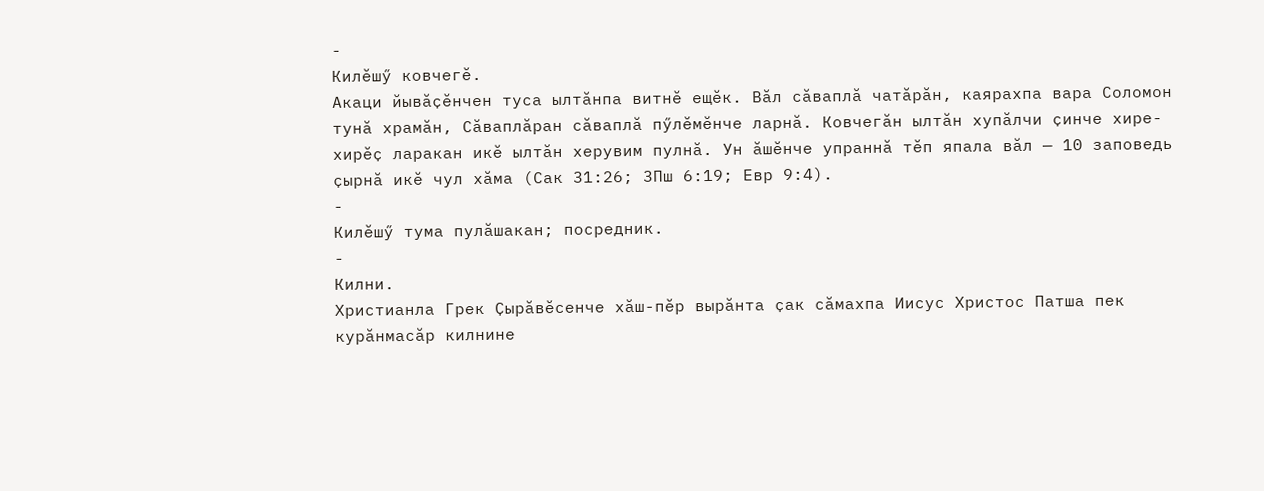-
Килӗшӳ ковчегӗ.
Акаци йывӑҫӗнчен туса ылтӑнпа витнӗ ещӗк. Вӑл сӑваплӑ чатӑрӑн, каярахпа вара Соломон тунӑ храмӑн, Сӑваплӑран сӑваплӑ пӳлӗмӗнче ларнӑ. Ковчегӑн ылтӑн хупӑлчи ҫинче хире-хирӗҫ ларакан икӗ ылтӑн херувим пулнӑ. Ун ӑшӗнче упраннӑ тӗп япала вӑл — 10 заповедь ҫырнӑ икӗ чул хӑма (Сак 31:26; 3Пш 6:19; Евр 9:4).
-
Килӗшӳ тума пулӑшакан; посредник.
-
Килни.
Христианла Грек Ҫырӑвӗсенче хӑш-пӗр вырӑнта ҫак сӑмахпа Иисус Христос Патша пек курӑнмасӑр килнине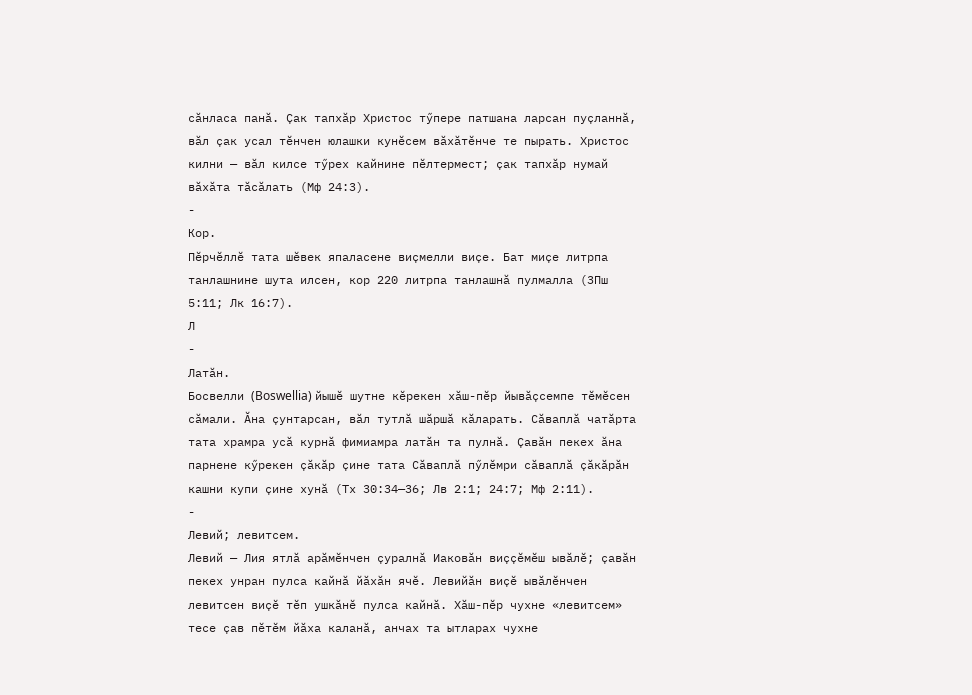сӑнласа панӑ. Ҫак тапхӑр Христос тӳпере патшана ларсан пуҫланнӑ, вӑл ҫак усал тӗнчен юлашки кунӗсем вӑхӑтӗнче те пырать. Христос килни — вӑл килсе тӳрех кайнине пӗлтермест; ҫак тапхӑр нумай вӑхӑта тӑсӑлать (Мф 24:3).
-
Кор.
Пӗрчӗллӗ тата шӗвек япаласене виҫмелли виҫе. Бат миҫе литрпа танлашнине шута илсен, кор 220 литрпа танлашнӑ пулмалла (3Пш 5:11; Лк 16:7).
Л
-
Латӑн.
Босвелли (Boswellia) йышӗ шутне кӗрекен хӑш-пӗр йывӑҫсемпе тӗмӗсен сӑмали. Ӑна ҫунтарсан, вӑл тутлӑ шӑршӑ кӑларать. Сӑваплӑ чатӑрта тата храмра усӑ курнӑ фимиамра латӑн та пулнӑ. Ҫавӑн пекех ӑна парнене кӳрекен ҫӑкӑр ҫине тата Сӑваплӑ пӳлӗмри сӑваплӑ ҫӑкӑрӑн кашни купи ҫине хунӑ (Тх 30:34—36; Лв 2:1; 24:7; Мф 2:11).
-
Левий; левитсем.
Левий — Лия ятлӑ арӑмӗнчен ҫуралнӑ Иаковӑн виҫҫӗмӗш ывӑлӗ; ҫавӑн пекех унран пулса кайнӑ йӑхӑн ячӗ. Левийӑн виҫӗ ывӑлӗнчен левитсен виҫӗ тӗп ушкӑнӗ пулса кайнӑ. Хӑш-пӗр чухне «левитсем» тесе ҫав пӗтӗм йӑха каланӑ, анчах та ытларах чухне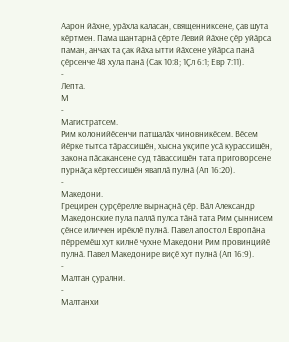Аарон йӑхне, урӑхла каласан, священниксене, ҫав шута кӗртмен. Пама шантарнӑ ҫӗрте Левий йӑхне ҫӗр уйӑрса паман, анчах та ҫак йӑха ытти йӑхсене уйӑрса панӑ ҫӗрсенче 48 хула панӑ (Сак 10:8; 1Ҫл 6:1; Евр 7:11).
-
Лепта.
М
-
Магистратсем.
Рим колонийӗсенчи патшалӑх чиновникӗсем. Вӗсем йӗрке тытса тӑрассишӗн, хысна укҫипе усӑ курассишӗн, закона пӑсакансене суд тӑвассишӗн тата приговорсене пурнӑҫа кӗртессишӗн яваплӑ пулнӑ (Ап 16:20).
-
Македони.
Грецирен ҫурҫӗрелле вырнаҫнӑ ҫӗр. Вӑл Александр Македонские пула паллӑ пулса тӑнӑ тата Рим ҫыннисем ҫӗнсе иличчен ирӗклӗ пулнӑ. Павел апостол Европӑна пӗрремӗш хут килнӗ чухне Македони Рим провинцийӗ пулнӑ. Павел Македонире виҫӗ хут пулнӑ (Ап 16:9).
-
Малтан ҫурални.
-
Малтанхи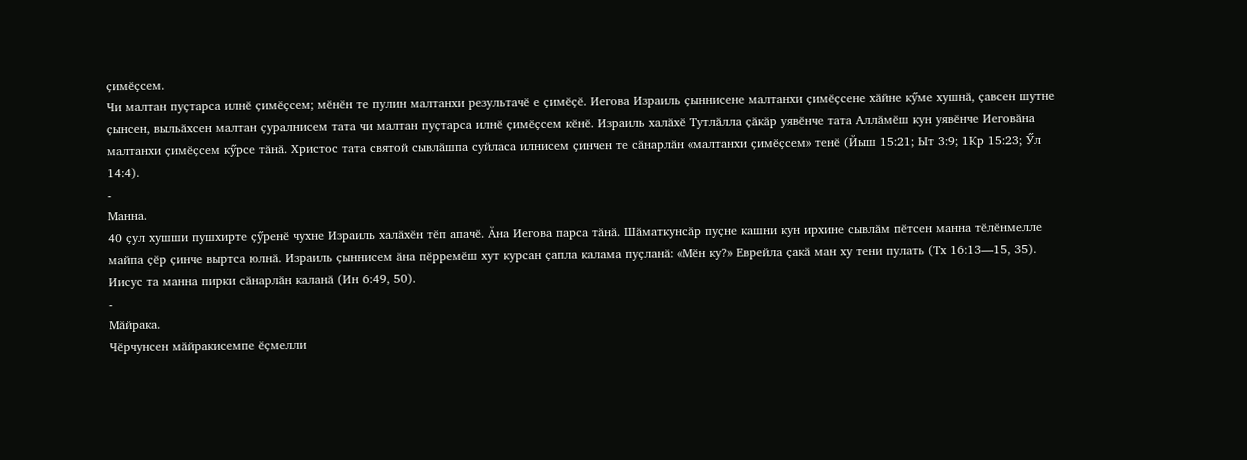ҫимӗҫсем.
Чи малтан пуҫтарса илнӗ ҫимӗҫсем; мӗнӗн те пулин малтанхи результачӗ е ҫимӗҫӗ. Иегова Израиль ҫыннисене малтанхи ҫимӗҫсене хӑйне кӳме хушнӑ, ҫавсен шутне ҫынсен, выльӑхсен малтан ҫуралнисем тата чи малтан пуҫтарса илнӗ ҫимӗҫсем кӗнӗ. Израиль халӑхӗ Тутлӑлла ҫӑкӑр уявӗнче тата Аллӑмӗш кун уявӗнче Иеговӑна малтанхи ҫимӗҫсем кӳрсе тӑнӑ. Христос тата святой сывлӑшпа суйласа илнисем ҫинчен те сӑнарлӑн «малтанхи ҫимӗҫсем» тенӗ (Йыш 15:21; Ыт 3:9; 1Кр 15:23; Ӳл 14:4).
-
Манна.
40 ҫул хушши пушхирте ҫӳренӗ чухне Израиль халӑхӗн тӗп апачӗ. Ӑна Иегова парса тӑнӑ. Шӑматкунсӑр пуҫне кашни кун ирхине сывлӑм пӗтсен манна тӗлӗнмелле майпа ҫӗр ҫинче выртса юлнӑ. Израиль ҫыннисем ӑна пӗрремӗш хут курсан ҫапла калама пуҫланӑ: «Мӗн ку?» Еврейла ҫакӑ ман ху тени пулать (Тх 16:13—15, 35). Иисус та манна пирки сӑнарлӑн каланӑ (Ин 6:49, 50).
-
Мӑйрака.
Чӗрчунсен мӑйракисемпе ӗҫмелли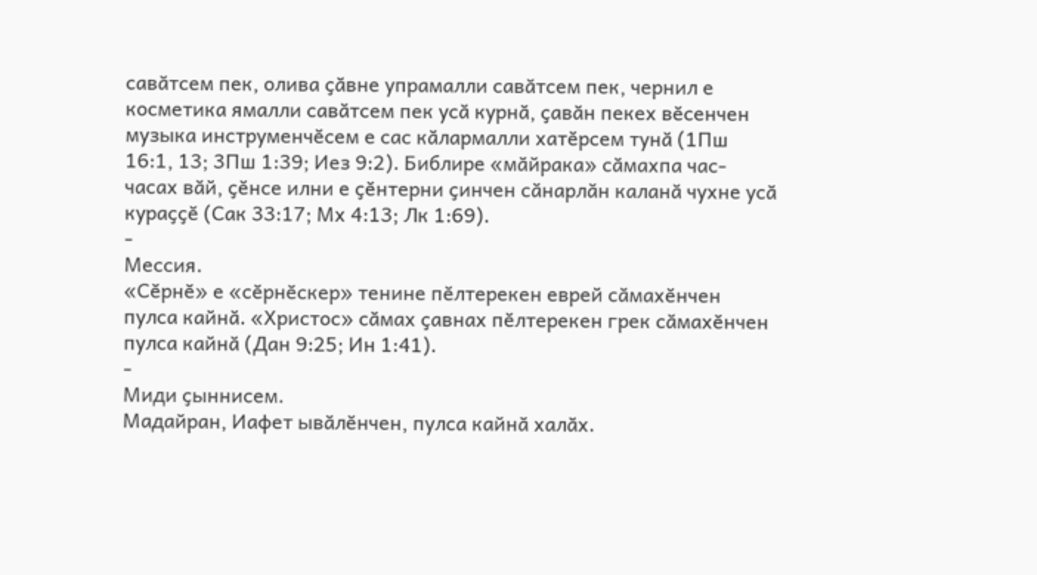савӑтсем пек, олива ҫӑвне упрамалли савӑтсем пек, чернил е косметика ямалли савӑтсем пек усӑ курнӑ, ҫавӑн пекех вӗсенчен музыка инструменчӗсем е сас кӑлармалли хатӗрсем тунӑ (1Пш 16:1, 13; 3Пш 1:39; Иез 9:2). Библире «мӑйрака» сӑмахпа час-часах вӑй, ҫӗнсе илни е ҫӗнтерни ҫинчен сӑнарлӑн каланӑ чухне усӑ кураҫҫӗ (Сак 33:17; Мх 4:13; Лк 1:69).
-
Мессия.
«Сӗрнӗ» е «сӗрнӗскер» тенине пӗлтерекен еврей сӑмахӗнчен пулса кайнӑ. «Христос» сӑмах ҫавнах пӗлтерекен грек сӑмахӗнчен пулса кайнӑ (Дан 9:25; Ин 1:41).
-
Миди ҫыннисем.
Мадайран, Иафет ывӑлӗнчен, пулса кайнӑ халӑх.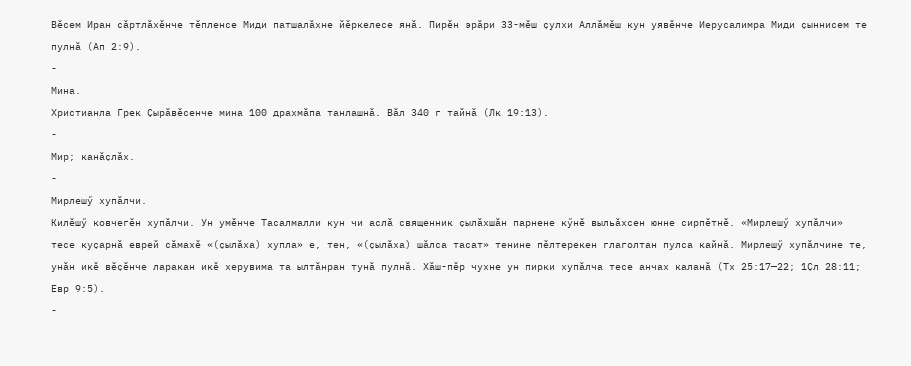Вӗсем Иран сӑртлӑхӗнче тӗпленсе Миди патшалӑхне йӗркелесе янӑ. Пирӗн эрӑри 33-мӗш ҫулхи Аллӑмӗш кун уявӗнче Иерусалимра Миди ҫыннисем те пулнӑ (Ап 2:9).
-
Мина.
Христианла Грек Ҫырӑвӗсенче мина 100 драхмӑпа танлашнӑ. Вӑл 340 г тайнӑ (Лк 19:13).
-
Мир; канӑҫлӑх.
-
Мирлешӳ хупӑлчи.
Килӗшӳ ковчегӗн хупӑлчи. Ун умӗнче Тасалмалли кун чи аслӑ священник ҫылӑхшӑн парнене кӳнӗ выльӑхсен юнне сирпӗтнӗ. «Мирлешӳ хупӑлчи» тесе куҫарнӑ еврей сӑмахӗ «(ҫылӑха) хупла» е, тен, «(ҫылӑха) шӑлса тасат» тенине пӗлтерекен глаголтан пулса кайнӑ. Мирлешӳ хупӑлчине те, унӑн икӗ вӗҫӗнче ларакан икӗ херувима та ылтӑнран тунӑ пулнӑ. Хӑш-пӗр чухне ун пирки хупӑлча тесе анчах каланӑ (Тх 25:17—22; 1Ҫл 28:11; Евр 9:5).
-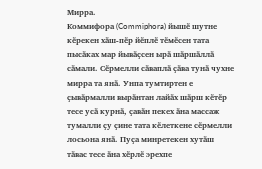Мирра.
Коммифора (Commiphora) йышӗ шутне кӗрекен хӑш-пӗр йӗплӗ тӗмӗсен тата пысӑках мар йывӑҫсен ырӑ шӑршӑллӑ сӑмали. Сӗрмелли сӑваплӑ ҫӑва тунӑ чухне мирра та янӑ. Унпа тумтиртен е ҫывӑрмалли вырӑнтан лайӑх шӑрш кӗтӗр тесе усӑ курнӑ, ҫавӑн пекех ӑна массаж тумалли ҫу ҫине тата кӗлеткене сӗрмелли лосьона янӑ. Пуҫа минретекен хутӑш тӑвас тесе ӑна хӗрлӗ эрехпе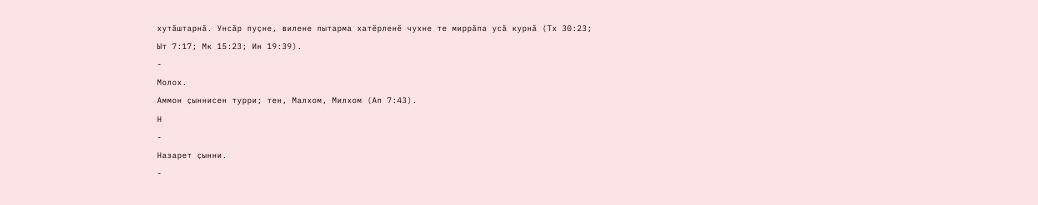хутӑштарнӑ. Унсӑр пуҫне, вилене пытарма хатӗрленӗ чухне те миррӑпа усӑ курнӑ (Тх 30:23; Ыт 7:17; Мк 15:23; Ин 19:39).
-
Молох.
Аммон ҫыннисен турри; тен, Малхом, Милхом (Ап 7:43).
Н
-
Назарет ҫынни.
-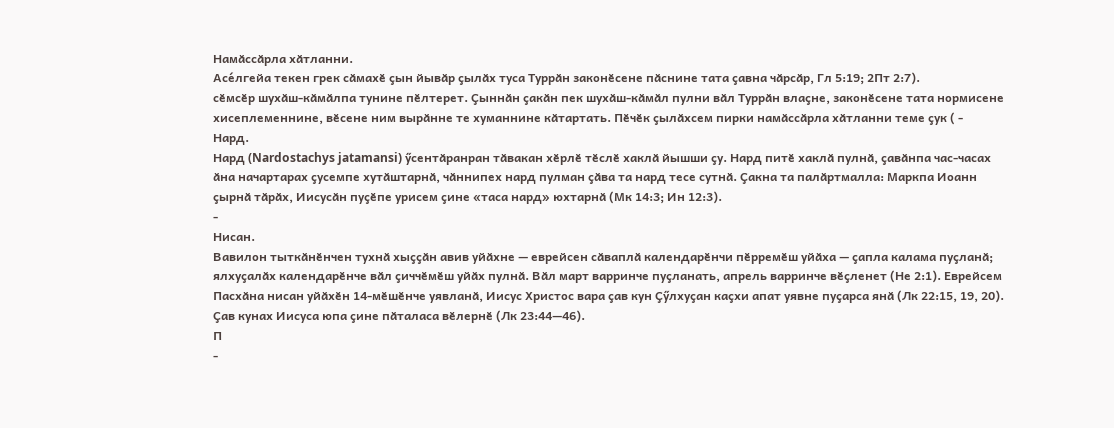Намӑссӑрла хӑтланни.
Асе́лгейа текен грек сӑмахӗ ҫын йывӑр ҫылӑх туса Туррӑн законӗсене пӑснине тата ҫавна чӑрсӑр, Гл 5:19; 2Пт 2:7).
сӗмсӗр шухӑш-кӑмӑлпа тунине пӗлтерет. Ҫыннӑн ҫакӑн пек шухӑш-кӑмӑл пулни вӑл Туррӑн влаҫне, законӗсене тата нормисене хисеплеменнине, вӗсене ним вырӑнне те хуманнине кӑтартать. Пӗчӗк ҫылӑхсем пирки намӑссӑрла хӑтланни теме ҫук ( -
Нард.
Нард (Nardostachys jatamansi) ӳсентӑранран тӑвакан хӗрлӗ тӗслӗ хаклӑ йышши ҫу. Нард питӗ хаклӑ пулнӑ, ҫавӑнпа час-часах ӑна начартарах ҫусемпе хутӑштарнӑ, чӑннипех нард пулман ҫӑва та нард тесе сутнӑ. Ҫакна та палӑртмалла: Маркпа Иоанн ҫырнӑ тӑрӑх, Иисусӑн пуҫӗпе урисем ҫине «таса нард» юхтарнӑ (Мк 14:3; Ин 12:3).
-
Нисан.
Вавилон тыткӑнӗнчен тухнӑ хыҫҫӑн авив уйӑхне — еврейсен сӑваплӑ календарӗнчи пӗрремӗш уйӑха — ҫапла калама пуҫланӑ; ялхуҫалӑх календарӗнче вӑл ҫиччӗмӗш уйӑх пулнӑ. Вӑл март варринче пуҫланать, апрель варринче вӗҫленет (Не 2:1). Еврейсем Пасхӑна нисан уйӑхӗн 14-мӗшӗнче уявланӑ, Иисус Христос вара ҫав кун Ҫӳлхуҫан каҫхи апат уявне пуҫарса янӑ (Лк 22:15, 19, 20). Ҫав кунах Иисуса юпа ҫине пӑталаса вӗлернӗ (Лк 23:44—46).
П
-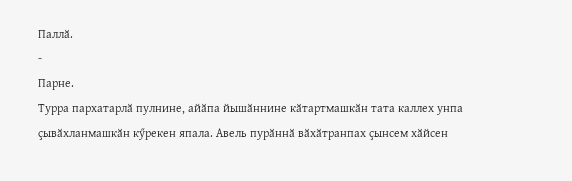Паллӑ.
-
Парне.
Турра пархатарлӑ пулнине, айӑпа йышӑннине кӑтартмашкӑн тата каллех унпа ҫывӑхланмашкӑн кӳрекен япала. Авель пурӑннӑ вӑхӑтранпах ҫынсем хӑйсен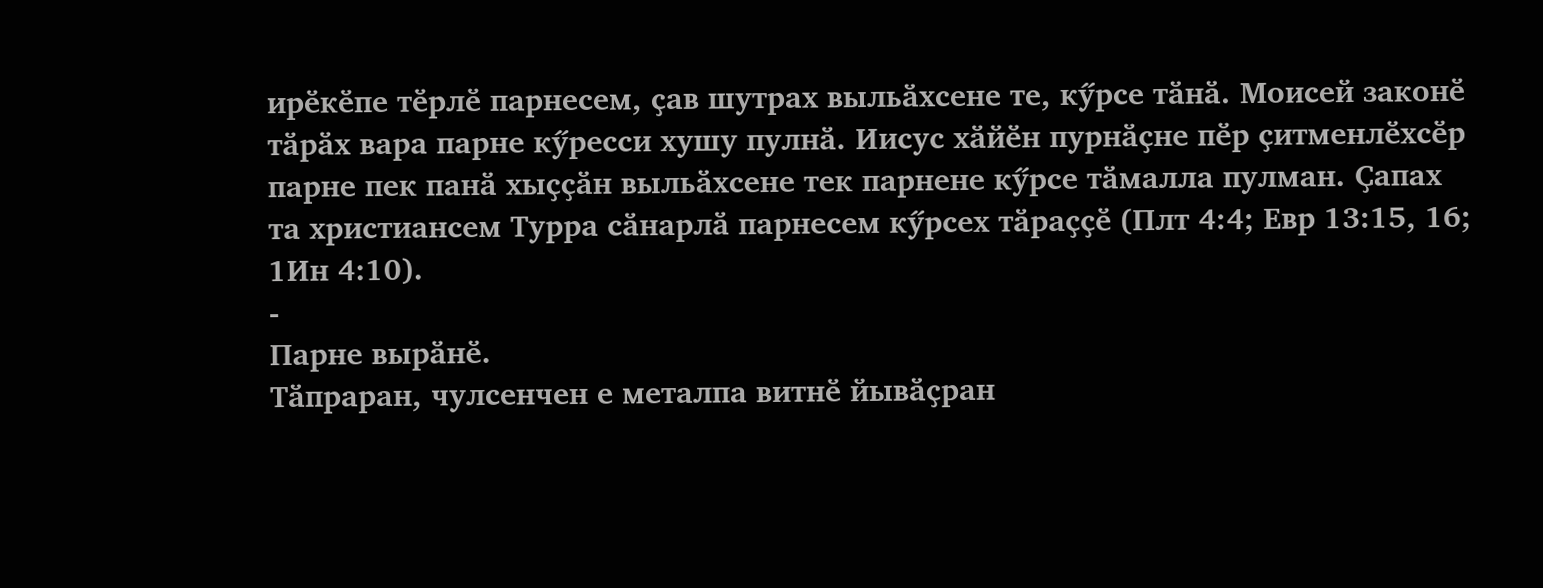ирӗкӗпе тӗрлӗ парнесем, ҫав шутрах выльӑхсене те, кӳрсе тӑнӑ. Моисей законӗ тӑрӑх вара парне кӳресси хушу пулнӑ. Иисус хӑйӗн пурнӑҫне пӗр ҫитменлӗхсӗр парне пек панӑ хыҫҫӑн выльӑхсене тек парнене кӳрсе тӑмалла пулман. Ҫапах та христиансем Турра сӑнарлӑ парнесем кӳрсех тӑраҫҫӗ (Плт 4:4; Евр 13:15, 16; 1Ин 4:10).
-
Парне вырӑнӗ.
Тӑпраран, чулсенчен е металпа витнӗ йывӑҫран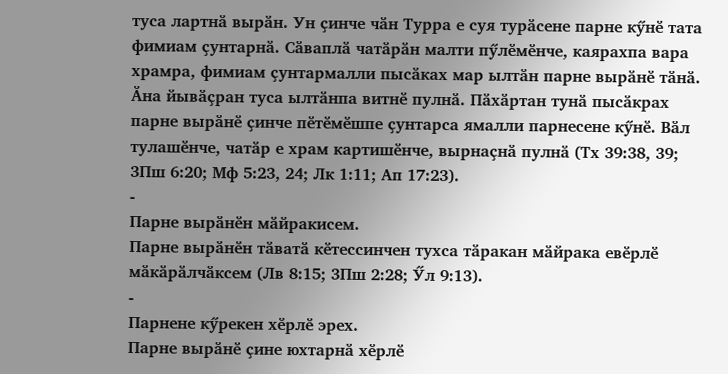туса лартнӑ вырӑн. Ун ҫинче чӑн Турра е суя турӑсене парне кӳнӗ тата фимиам ҫунтарнӑ. Сӑваплӑ чатӑрӑн малти пӳлӗмӗнче, каярахпа вара храмра, фимиам ҫунтармалли пысӑках мар ылтӑн парне вырӑнӗ тӑнӑ. Ӑна йывӑҫран туса ылтӑнпа витнӗ пулнӑ. Пӑхӑртан тунӑ пысӑкрах парне вырӑнӗ ҫинче пӗтӗмӗшпе ҫунтарса ямалли парнесене кӳнӗ. Вӑл тулашӗнче, чатӑр е храм картишӗнче, вырнаҫнӑ пулнӑ (Тх 39:38, 39; 3Пш 6:20; Мф 5:23, 24; Лк 1:11; Ап 17:23).
-
Парне вырӑнӗн мӑйракисем.
Парне вырӑнӗн тӑватӑ кӗтессинчен тухса тӑракан мӑйрака евӗрлӗ мӑкӑрӑлчӑксем (Лв 8:15; 3Пш 2:28; Ӳл 9:13).
-
Парнене кӳрекен хӗрлӗ эрех.
Парне вырӑнӗ ҫине юхтарнӑ хӗрлӗ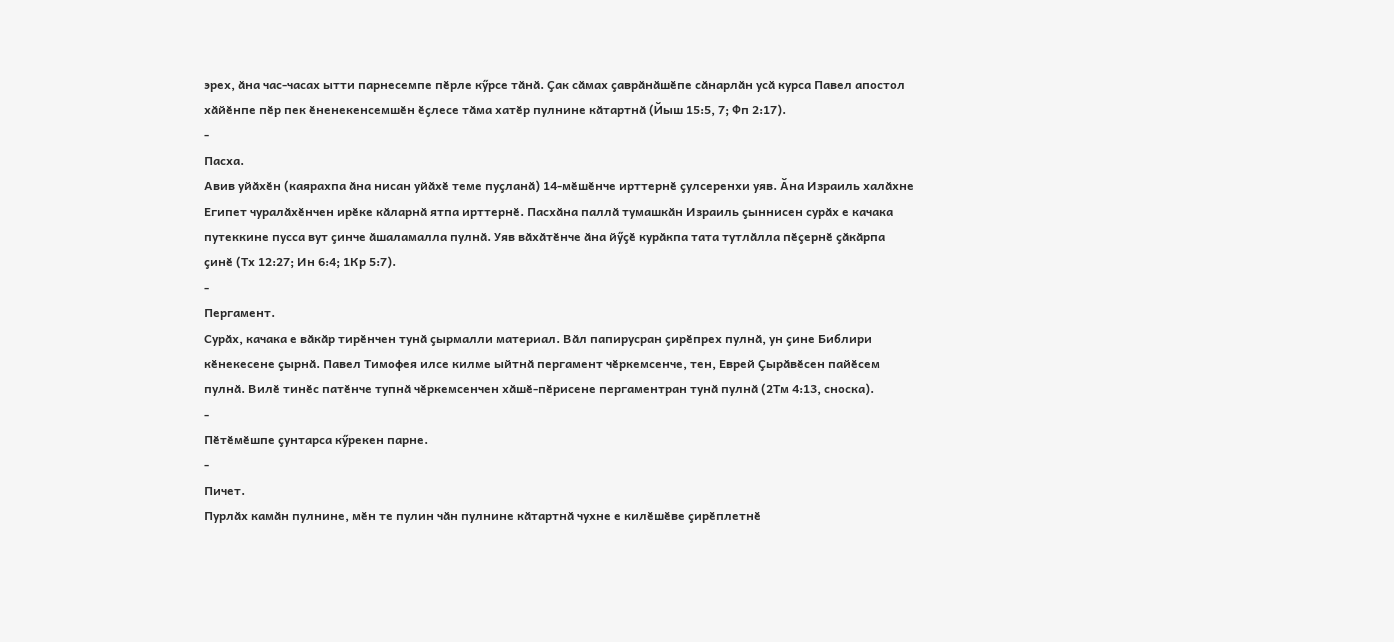эрех, ӑна час-часах ытти парнесемпе пӗрле кӳрсе тӑнӑ. Ҫак сӑмах ҫаврӑнӑшӗпе сӑнарлӑн усӑ курса Павел апостол хӑйӗнпе пӗр пек ӗненекенсемшӗн ӗҫлесе тӑма хатӗр пулнине кӑтартнӑ (Йыш 15:5, 7; Фп 2:17).
-
Пасха.
Авив уйӑхӗн (каярахпа ӑна нисан уйӑхӗ теме пуҫланӑ) 14-мӗшӗнче ирттернӗ ҫулсеренхи уяв. Ӑна Израиль халӑхне Египет чуралӑхӗнчен ирӗке кӑларнӑ ятпа ирттернӗ. Пасхӑна паллӑ тумашкӑн Израиль ҫыннисен сурӑх е качака путеккине пусса вут ҫинче ӑшаламалла пулнӑ. Уяв вӑхӑтӗнче ӑна йӳҫӗ курӑкпа тата тутлӑлла пӗҫернӗ ҫӑкӑрпа ҫинӗ (Тх 12:27; Ин 6:4; 1Кр 5:7).
-
Пергамент.
Сурӑх, качака е вӑкӑр тирӗнчен тунӑ ҫырмалли материал. Вӑл папирусран ҫирӗпрех пулнӑ, ун ҫине Библири кӗнекесене ҫырнӑ. Павел Тимофея илсе килме ыйтнӑ пергамент чӗркемсенче, тен, Еврей Ҫырӑвӗсен пайӗсем пулнӑ. Вилӗ тинӗс патӗнче тупнӑ чӗркемсенчен хӑшӗ-пӗрисене пергаментран тунӑ пулнӑ (2Тм 4:13, сноска).
-
Пӗтӗмӗшпе ҫунтарса кӳрекен парне.
-
Пичет.
Пурлӑх камӑн пулнине, мӗн те пулин чӑн пулнине кӑтартнӑ чухне е килӗшӗве ҫирӗплетнӗ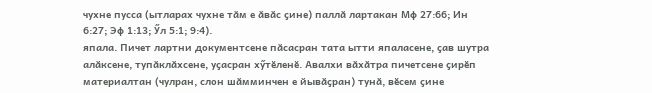чухне пусса (ытларах чухне тӑм е ӑвӑс ҫине) паллӑ лартакан Мф 27:66; Ин 6:27; Эф 1:13; Ӳл 5:1; 9:4).
япала. Пичет лартни документсене пӑсасран тата ытти япаласене, ҫав шутра алӑксене, тупӑклӑхсене, уҫасран хӳтӗленӗ. Авалхи вӑхӑтра пичетсене ҫирӗп материалтан (чулран, слон шӑмминчен е йывӑҫран) тунӑ, вӗсем ҫине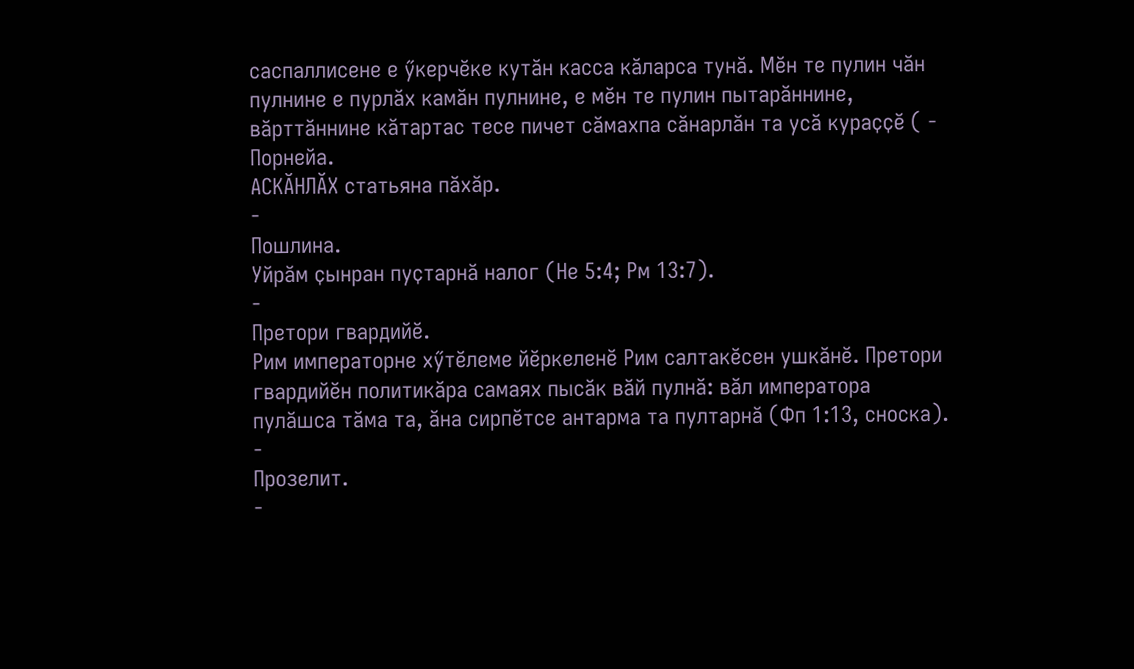саспаллисене е ӳкерчӗке кутӑн касса кӑларса тунӑ. Мӗн те пулин чӑн пулнине е пурлӑх камӑн пулнине, е мӗн те пулин пытарӑннине, вӑрттӑннине кӑтартас тесе пичет сӑмахпа сӑнарлӑн та усӑ кураҫҫӗ ( -
Порнейа.
АСКӐНЛӐХ статьяна пӑхӑр.
-
Пошлина.
Уйрӑм ҫынран пуҫтарнӑ налог (Не 5:4; Рм 13:7).
-
Претори гвардийӗ.
Рим императорне хӳтӗлеме йӗркеленӗ Рим салтакӗсен ушкӑнӗ. Претори гвардийӗн политикӑра самаях пысӑк вӑй пулнӑ: вӑл императора пулӑшса тӑма та, ӑна сирпӗтсе антарма та пултарнӑ (Фп 1:13, сноска).
-
Прозелит.
-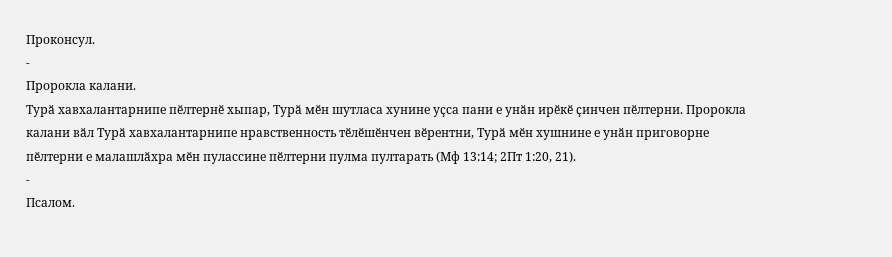Проконсул.
-
Пророкла калани.
Турӑ хавхалантарнипе пӗлтернӗ хыпар, Турӑ мӗн шутласа хунине уҫса пани е унӑн ирӗкӗ ҫинчен пӗлтерни. Пророкла калани вӑл Турӑ хавхалантарнипе нравственность тӗлӗшӗнчен вӗрентни, Турӑ мӗн хушнине е унӑн приговорне пӗлтерни е малашлӑхра мӗн пулассине пӗлтерни пулма пултарать (Мф 13:14; 2Пт 1:20, 21).
-
Псалом.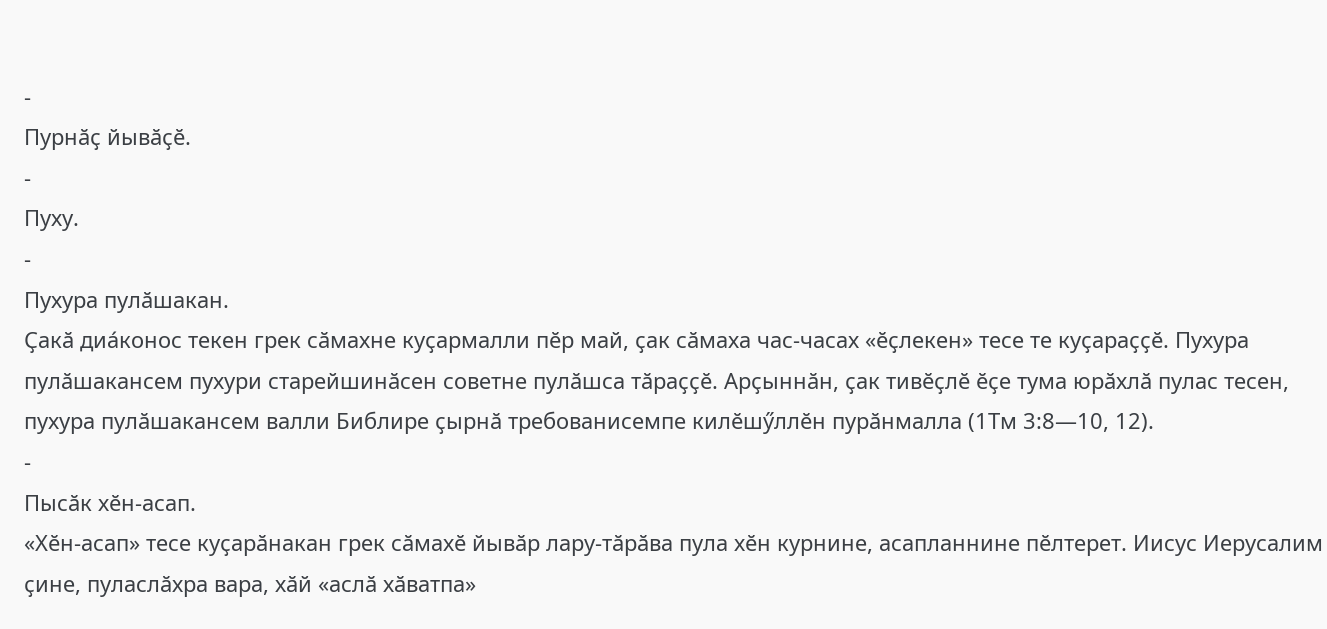-
Пурнӑҫ йывӑҫӗ.
-
Пуху.
-
Пухура пулӑшакан.
Ҫакӑ диа́конос текен грек сӑмахне куҫармалли пӗр май, ҫак сӑмаха час-часах «ӗҫлекен» тесе те куҫараҫҫӗ. Пухура пулӑшакансем пухури старейшинӑсен советне пулӑшса тӑраҫҫӗ. Арҫыннӑн, ҫак тивӗҫлӗ ӗҫе тума юрӑхлӑ пулас тесен, пухура пулӑшакансем валли Библире ҫырнӑ требованисемпе килӗшӳллӗн пурӑнмалла (1Тм 3:8—10, 12).
-
Пысӑк хӗн-асап.
«Хӗн-асап» тесе куҫарӑнакан грек сӑмахӗ йывӑр лару-тӑрӑва пула хӗн курнине, асапланнине пӗлтерет. Иисус Иерусалим ҫине, пуласлӑхра вара, хӑй «аслӑ хӑватпа»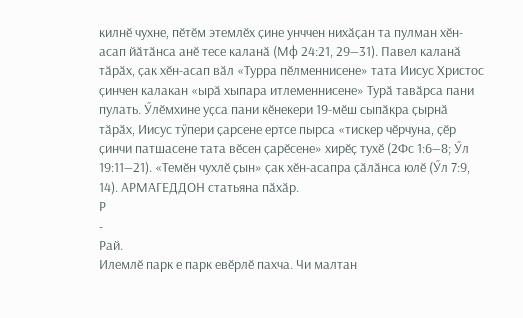килнӗ чухне, пӗтӗм этемлӗх ҫине унччен нихӑҫан та пулман хӗн-асап йӑтӑнса анӗ тесе каланӑ (Мф 24:21, 29—31). Павел каланӑ тӑрӑх, ҫак хӗн-асап вӑл «Турра пӗлменнисене» тата Иисус Христос ҫинчен калакан «ырӑ хыпара итлеменнисене» Турӑ тавӑрса пани пулать. Ӳлӗмхине уҫса пани кӗнекери 19-мӗш сыпӑкра ҫырнӑ тӑрӑх, Иисус тӳпери ҫарсене ертсе пырса «тискер чӗрчуна, ҫӗр ҫинчи патшасене тата вӗсен ҫарӗсене» хирӗҫ тухӗ (2Фс 1:6—8; Ӳл 19:11—21). «Темӗн чухлӗ ҫын» ҫак хӗн-асапра ҫӑлӑнса юлӗ (Ӳл 7:9, 14). АРМАГЕДДОН статьяна пӑхӑр.
Р
-
Рай.
Илемлӗ парк е парк евӗрлӗ пахча. Чи малтан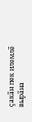ҫакӑн пек илемлӗ вырӑна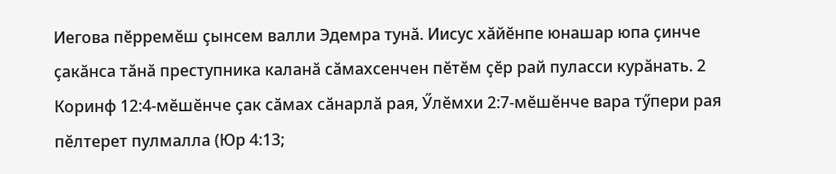Иегова пӗрремӗш ҫынсем валли Эдемра тунӑ. Иисус хӑйӗнпе юнашар юпа ҫинче ҫакӑнса тӑнӑ преступника каланӑ сӑмахсенчен пӗтӗм ҫӗр рай пуласси курӑнать. 2 Коринф 12:4-мӗшӗнче ҫак сӑмах сӑнарлӑ рая, Ӳлӗмхи 2:7-мӗшӗнче вара тӳпери рая пӗлтерет пулмалла (Юр 4:13;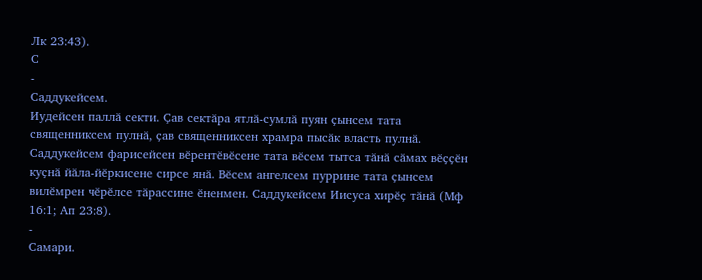Лк 23:43).
С
-
Саддукейсем.
Иудейсен паллӑ секти. Ҫав сектӑра ятлӑ-сумлӑ пуян ҫынсем тата священниксем пулнӑ, ҫав священниксен храмра пысӑк власть пулнӑ. Саддукейсем фарисейсен вӗрентӗвӗсене тата вӗсем тытса тӑнӑ сӑмах вӗҫҫӗн куҫнӑ йӑла-йӗркисене сирсе янӑ. Вӗсем ангелсем пуррине тата ҫынсем вилӗмрен чӗрӗлсе тӑрассине ӗненмен. Саддукейсем Иисуса хирӗҫ тӑнӑ (Мф 16:1; Ап 23:8).
-
Самари.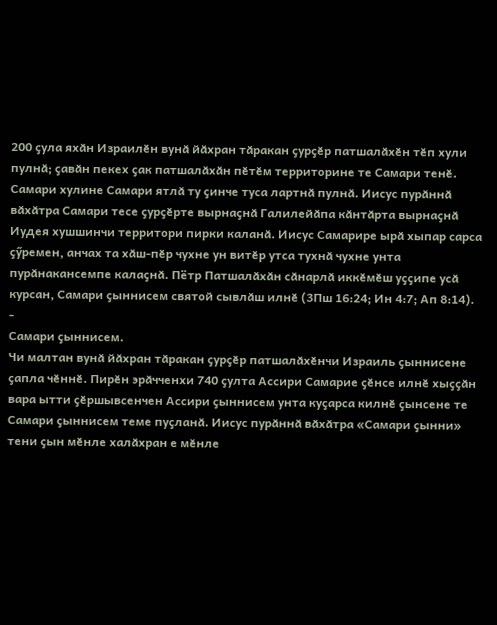200 ҫула яхӑн Израилӗн вунӑ йӑхран тӑракан ҫурҫӗр патшалӑхӗн тӗп хули пулнӑ; ҫавӑн пекех ҫак патшалӑхӑн пӗтӗм территорине те Самари тенӗ. Самари хулине Самари ятлӑ ту ҫинче туса лартнӑ пулнӑ. Иисус пурӑннӑ вӑхӑтра Самари тесе ҫурҫӗрте вырнаҫнӑ Галилейӑпа кӑнтӑрта вырнаҫнӑ Иудея хушшинчи территори пирки каланӑ. Иисус Самарире ырӑ хыпар сарса ҫӳремен, анчах та хӑш-пӗр чухне ун витӗр утса тухнӑ чухне унта пурӑнакансемпе калаҫнӑ. Пётр Патшалӑхӑн сӑнарлӑ иккӗмӗш уҫҫипе усӑ курсан, Самари ҫыннисем святой сывлӑш илнӗ (3Пш 16:24; Ин 4:7; Ап 8:14).
-
Самари ҫыннисем.
Чи малтан вунӑ йӑхран тӑракан ҫурҫӗр патшалӑхӗнчи Израиль ҫыннисене ҫапла чӗннӗ. Пирӗн эрӑчченхи 740 ҫулта Ассири Самарие ҫӗнсе илнӗ хыҫҫӑн вара ытти ҫӗршывсенчен Ассири ҫыннисем унта куҫарса килнӗ ҫынсене те Самари ҫыннисем теме пуҫланӑ. Иисус пурӑннӑ вӑхӑтра «Самари ҫынни» тени ҫын мӗнле халӑхран е мӗнле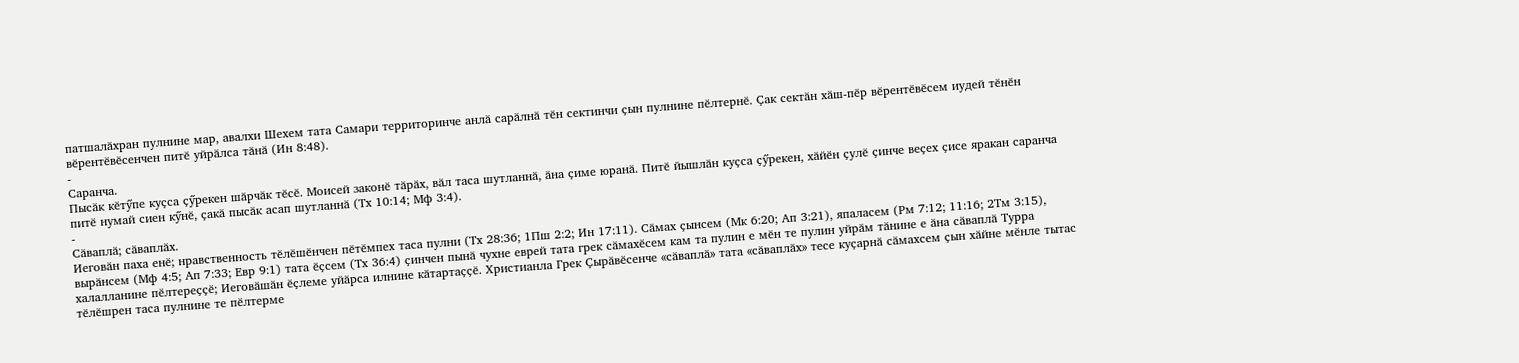патшалӑхран пулнине мар, авалхи Шехем тата Самари территоринче анлӑ сарӑлнӑ тӗн сектинчи ҫын пулнине пӗлтернӗ. Ҫак сектӑн хӑш-пӗр вӗрентӗвӗсем иудей тӗнӗн вӗрентӗвӗсенчен питӗ уйрӑлса тӑнӑ (Ин 8:48).
-
Саранча.
Пысӑк кӗтӳпе куҫса ҫӳрекен шӑрчӑк тӗсӗ. Моисей законӗ тӑрӑх, вӑл таса шутланнӑ, ӑна ҫиме юранӑ. Питӗ йышлӑн куҫса ҫӳрекен, хӑйӗн ҫулӗ ҫинче веҫех ҫисе яракан саранча питӗ нумай сиен кӳнӗ, ҫакӑ пысӑк асап шутланнӑ (Тх 10:14; Мф 3:4).
-
Сӑваплӑ; сӑваплӑх.
Иеговӑн паха енӗ; нравственность тӗлӗшӗнчен пӗтӗмпех таса пулни (Тх 28:36; 1Пш 2:2; Ин 17:11). Сӑмах ҫынсем (Мк 6:20; Ап 3:21), япаласем (Рм 7:12; 11:16; 2Тм 3:15), вырӑнсем (Мф 4:5; Ап 7:33; Евр 9:1) тата ӗҫсем (Тх 36:4) ҫинчен пынӑ чухне еврей тата грек сӑмахӗсем кам та пулин е мӗн те пулин уйрӑм тӑнине е ӑна сӑваплӑ Турра халалланине пӗлтереҫҫӗ; Иеговӑшӑн ӗҫлеме уйӑрса илнине кӑтартаҫҫӗ. Христианла Грек Ҫырӑвӗсенче «сӑваплӑ» тата «сӑваплӑх» тесе куҫарнӑ сӑмахсем ҫын хӑйне мӗнле тытас тӗлӗшрен таса пулнине те пӗлтерме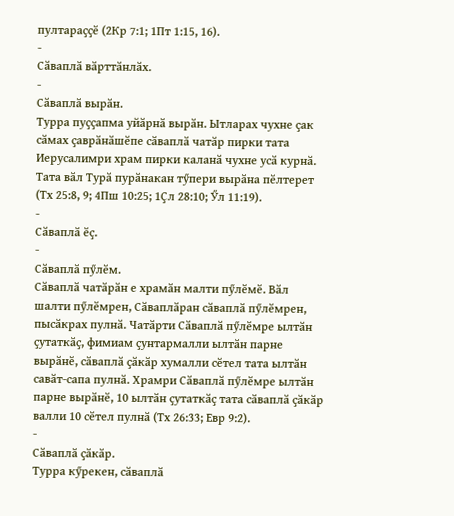пултараҫҫӗ (2Кр 7:1; 1Пт 1:15, 16).
-
Сӑваплӑ вӑрттӑнлӑх.
-
Сӑваплӑ вырӑн.
Турра пуҫҫапма уйӑрнӑ вырӑн. Ытларах чухне ҫак сӑмах ҫаврӑнӑшӗпе сӑваплӑ чатӑр пирки тата Иерусалимри храм пирки каланӑ чухне усӑ курнӑ. Тата вӑл Турӑ пурӑнакан тӳпери вырӑна пӗлтерет (Тх 25:8, 9; 4Пш 10:25; 1Ҫл 28:10; Ӳл 11:19).
-
Сӑваплӑ ӗҫ.
-
Сӑваплӑ пӳлӗм.
Сӑваплӑ чатӑрӑн е храмӑн малти пӳлӗмӗ. Вӑл шалти пӳлӗмрен, Сӑваплӑран сӑваплӑ пӳлӗмрен, пысӑкрах пулнӑ. Чатӑрти Сӑваплӑ пӳлӗмре ылтӑн ҫутаткӑҫ, фимиам ҫунтармалли ылтӑн парне вырӑнӗ, сӑваплӑ ҫӑкӑр хумалли сӗтел тата ылтӑн савӑт-сапа пулнӑ. Храмри Сӑваплӑ пӳлӗмре ылтӑн парне вырӑнӗ, 10 ылтӑн ҫутаткӑҫ тата сӑваплӑ ҫӑкӑр валли 10 сӗтел пулнӑ (Тх 26:33; Евр 9:2).
-
Сӑваплӑ ҫӑкӑр.
Турра кӳрекен, сӑваплӑ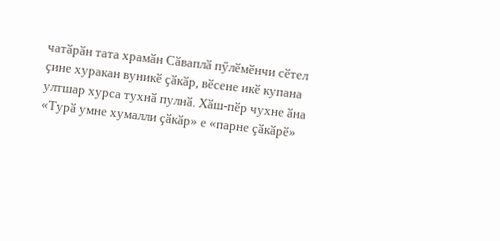чатӑрӑн тата храмӑн Сӑваплӑ пӳлӗмӗнчи сӗтел ҫине хуракан вуникӗ ҫӑкӑр, вӗсене икӗ купана ултшар хурса тухнӑ пулнӑ. Хӑш-пӗр чухне ӑна «Турӑ умне хумалли ҫӑкӑр» е «парне ҫӑкӑрӗ»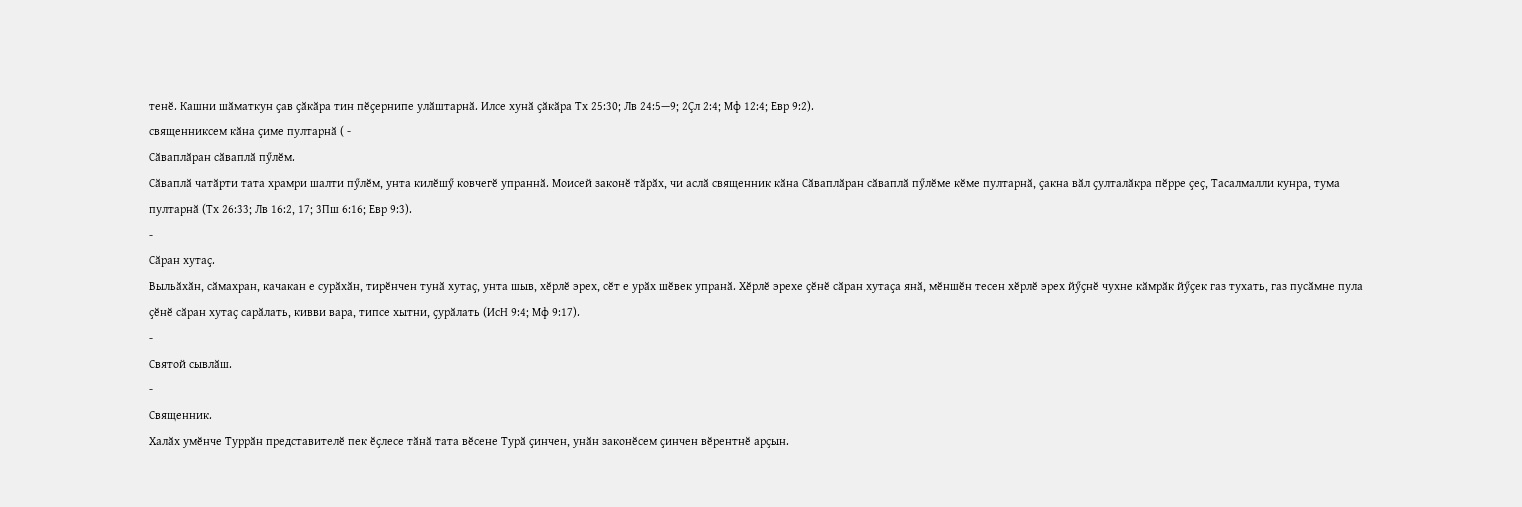тенӗ. Кашни шӑматкун ҫав ҫӑкӑра тин пӗҫернипе улӑштарнӑ. Илсе хунӑ ҫӑкӑра Тх 25:30; Лв 24:5—9; 2Ҫл 2:4; Мф 12:4; Евр 9:2).
священниксем кӑна ҫиме пултарнӑ ( -
Сӑваплӑран сӑваплӑ пӳлӗм.
Сӑваплӑ чатӑрти тата храмри шалти пӳлӗм, унта килӗшӳ ковчегӗ упраннӑ. Моисей законӗ тӑрӑх, чи аслӑ священник кӑна Сӑваплӑран сӑваплӑ пӳлӗме кӗме пултарнӑ, ҫакна вӑл ҫулталӑкра пӗрре ҫеҫ, Тасалмалли кунра, тума пултарнӑ (Тх 26:33; Лв 16:2, 17; 3Пш 6:16; Евр 9:3).
-
Сӑран хутаҫ.
Выльӑхӑн, сӑмахран, качакан е сурӑхӑн, тирӗнчен тунӑ хутаҫ, унта шыв, хӗрлӗ эрех, сӗт е урӑх шӗвек упранӑ. Хӗрлӗ эрехе ҫӗнӗ сӑран хутаҫа янӑ, мӗншӗн тесен хӗрлӗ эрех йӳҫнӗ чухне кӑмрӑк йӳҫек газ тухать, газ пусӑмне пула ҫӗнӗ сӑран хутаҫ сарӑлать, кивви вара, типсе хытни, ҫурӑлать (ИсН 9:4; Мф 9:17).
-
Святой сывлӑш.
-
Священник.
Халӑх умӗнче Туррӑн представителӗ пек ӗҫлесе тӑнӑ тата вӗсене Турӑ ҫинчен, унӑн законӗсем ҫинчен вӗрентнӗ арҫын.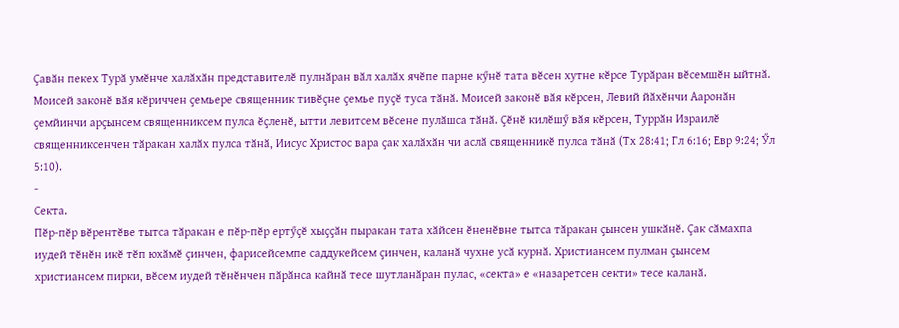Ҫавӑн пекех Турӑ умӗнче халӑхӑн представителӗ пулнӑран вӑл халӑх ячӗпе парне кӳнӗ тата вӗсен хутне кӗрсе Турӑран вӗсемшӗн ыйтнӑ. Моисей законӗ вӑя кӗриччен ҫемьере священник тивӗҫне ҫемье пуҫӗ туса тӑнӑ. Моисей законӗ вӑя кӗрсен, Левий йӑхӗнчи Ааронӑн ҫемйинчи арҫынсем священниксем пулса ӗҫленӗ, ытти левитсем вӗсене пулӑшса тӑнӑ. Ҫӗнӗ килӗшӳ вӑя кӗрсен, Туррӑн Израилӗ священниксенчен тӑракан халӑх пулса тӑнӑ, Иисус Христос вара ҫак халӑхӑн чи аслӑ священникӗ пулса тӑнӑ (Тх 28:41; Гл 6:16; Евр 9:24; Ӳл 5:10).
-
Секта.
Пӗр-пӗр вӗрентӗве тытса тӑракан е пӗр-пӗр ертӳҫӗ хыҫҫӑн пыракан тата хӑйсен ӗненӗвне тытса тӑракан ҫынсен ушкӑнӗ. Ҫак сӑмахпа иудей тӗнӗн икӗ тӗп юхӑмӗ ҫинчен, фарисейсемпе саддукейсем ҫинчен, каланӑ чухне усӑ курнӑ. Христиансем пулман ҫынсем христиансем пирки, вӗсем иудей тӗнӗнчен пӑрӑнса кайнӑ тесе шутланӑран пулас, «секта» е «назаретсен секти» тесе каланӑ.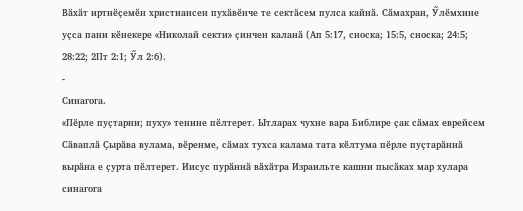Вӑхӑт иртнӗҫемӗн христиансен пухӑвӗнче те сектӑсем пулса кайнӑ. Сӑмахран, Ӳлӗмхине уҫса пани кӗнекере «Николай секти» ҫинчен каланӑ (Ап 5:17, сноска; 15:5, сноска; 24:5; 28:22; 2Пт 2:1; Ӳл 2:6).
-
Синагога.
«Пӗрле пуҫтарни; пуху» тенине пӗлтерет. Ытларах чухне вара Библире ҫак сӑмах еврейсем Сӑваплӑ Ҫырӑва вулама, вӗренме, сӑмах тухса калама тата кӗлтума пӗрле пуҫтарӑннӑ вырӑна е ҫурта пӗлтерет. Иисус пурӑннӑ вӑхӑтра Израильте кашни пысӑках мар хулара синагога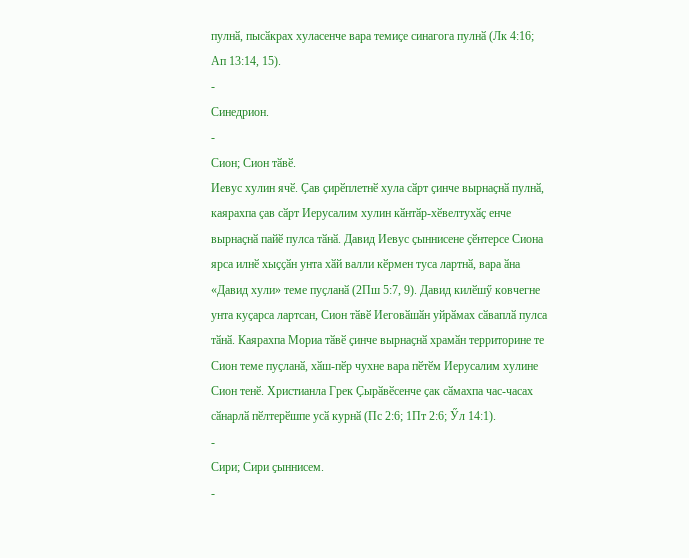пулнӑ, пысӑкрах хуласенче вара темиҫе синагога пулнӑ (Лк 4:16; Ап 13:14, 15).
-
Синедрион.
-
Сион; Сион тӑвӗ.
Иевус хулин ячӗ. Ҫав ҫирӗплетнӗ хула сӑрт ҫинче вырнаҫнӑ пулнӑ, каярахпа ҫав сӑрт Иерусалим хулин кӑнтӑр-хӗвелтухӑҫ енче вырнаҫнӑ пайӗ пулса тӑнӑ. Давид Иевус ҫыннисене ҫӗнтерсе Сиона ярса илнӗ хыҫҫӑн унта хӑй валли кӗрмен туса лартнӑ, вара ӑна «Давид хули» теме пуҫланӑ (2Пш 5:7, 9). Давид килӗшӳ ковчегне унта куҫарса лартсан, Сион тӑвӗ Иеговӑшӑн уйрӑмах сӑваплӑ пулса тӑнӑ. Каярахпа Мориа тӑвӗ ҫинче вырнаҫнӑ храмӑн территорине те Сион теме пуҫланӑ, хӑш-пӗр чухне вара пӗтӗм Иерусалим хулине Сион тенӗ. Христианла Грек Ҫырӑвӗсенче ҫак сӑмахпа час-часах сӑнарлӑ пӗлтерӗшпе усӑ курнӑ (Пс 2:6; 1Пт 2:6; Ӳл 14:1).
-
Сири; Сири ҫыннисем.
-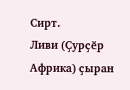Сирт.
Ливи (Ҫурҫӗр Африка) ҫыран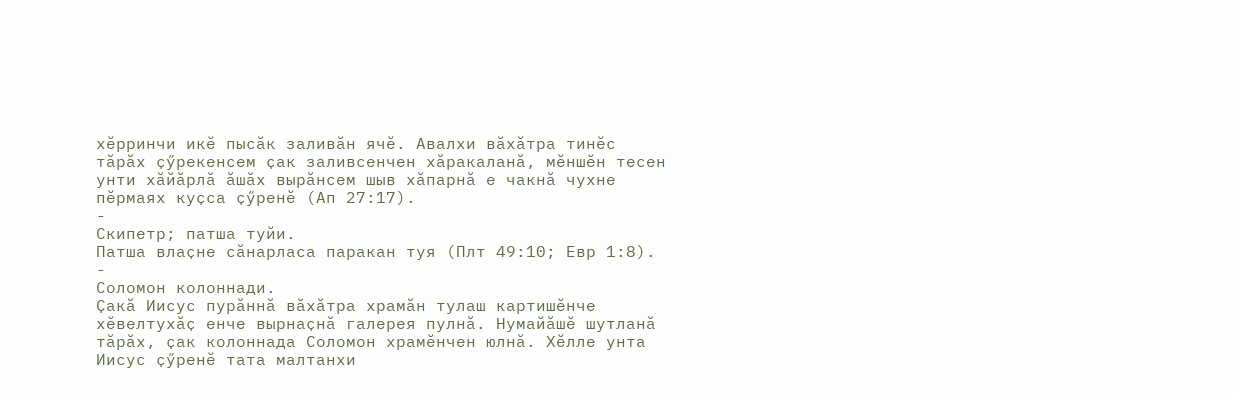хӗрринчи икӗ пысӑк заливӑн ячӗ. Авалхи вӑхӑтра тинӗс тӑрӑх ҫӳрекенсем ҫак заливсенчен хӑракаланӑ, мӗншӗн тесен унти хӑйӑрлӑ ӑшӑх вырӑнсем шыв хӑпарнӑ е чакнӑ чухне пӗрмаях куҫса ҫӳренӗ (Ап 27:17).
-
Скипетр; патша туйи.
Патша влаҫне сӑнарласа паракан туя (Плт 49:10; Евр 1:8).
-
Соломон колоннади.
Ҫакӑ Иисус пурӑннӑ вӑхӑтра храмӑн тулаш картишӗнче хӗвелтухӑҫ енче вырнаҫнӑ галерея пулнӑ. Нумайӑшӗ шутланӑ тӑрӑх, ҫак колоннада Соломон храмӗнчен юлнӑ. Хӗлле унта Иисус ҫӳренӗ тата малтанхи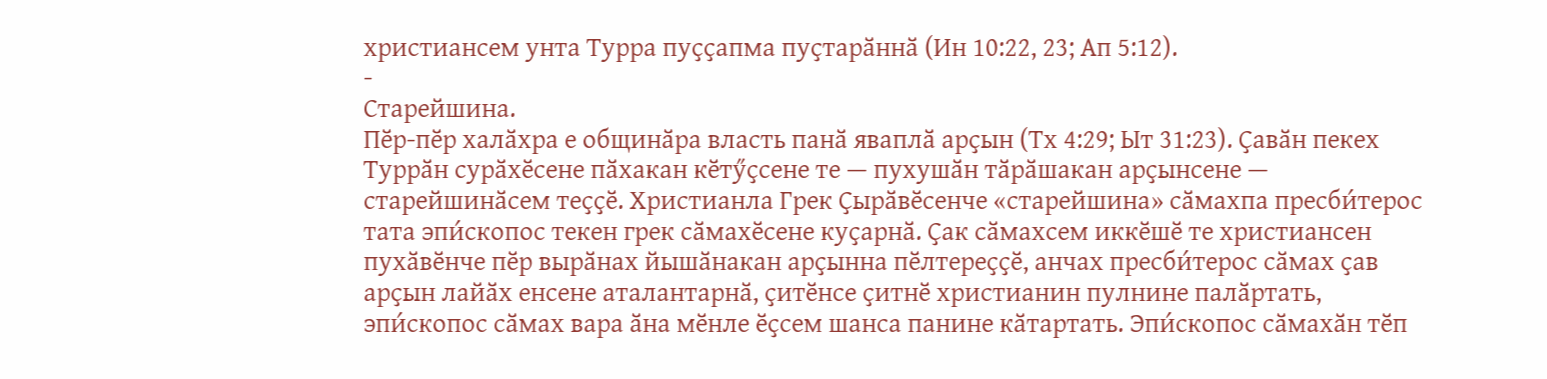христиансем унта Турра пуҫҫапма пуҫтарӑннӑ (Ин 10:22, 23; Ап 5:12).
-
Старейшина.
Пӗр-пӗр халӑхра е общинӑра власть панӑ яваплӑ арҫын (Тх 4:29; Ыт 31:23). Ҫавӑн пекех Туррӑн сурӑхӗсене пӑхакан кӗтӳҫсене те — пухушӑн тӑрӑшакан арҫынсене — старейшинӑсем теҫҫӗ. Христианла Грек Ҫырӑвӗсенче «старейшина» сӑмахпа пресби́терос тата эпи́скопос текен грек сӑмахӗсене куҫарнӑ. Ҫак сӑмахсем иккӗшӗ те христиансен пухӑвӗнче пӗр вырӑнах йышӑнакан арҫынна пӗлтереҫҫӗ, анчах пресби́терос сӑмах ҫав арҫын лайӑх енсене аталантарнӑ, ҫитӗнсе ҫитнӗ христианин пулнине палӑртать, эпи́скопос сӑмах вара ӑна мӗнле ӗҫсем шанса панине кӑтартать. Эпи́скопос сӑмахӑн тӗп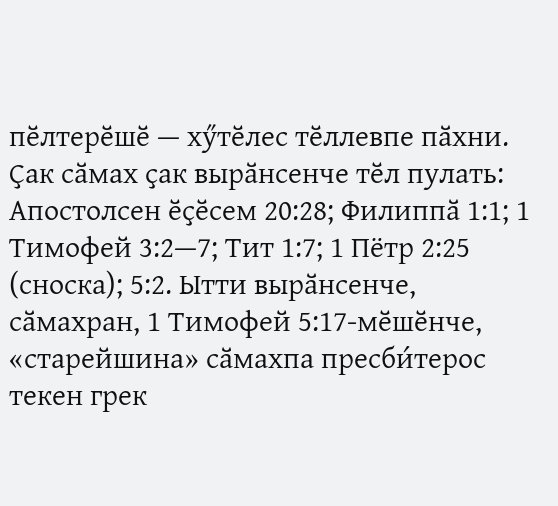пӗлтерӗшӗ — хӳтӗлес тӗллевпе пӑхни. Ҫак сӑмах ҫак вырӑнсенче тӗл пулать: Апостолсен ӗҫӗсем 20:28; Филиппӑ 1:1; 1 Тимофей 3:2—7; Тит 1:7; 1 Пётр 2:25 (сноска); 5:2. Ытти вырӑнсенче, сӑмахран, 1 Тимофей 5:17-мӗшӗнче, «старейшина» сӑмахпа пресби́терос текен грек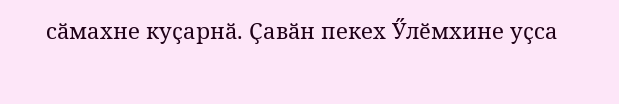сӑмахне куҫарнӑ. Ҫавӑн пекех Ӳлӗмхине уҫса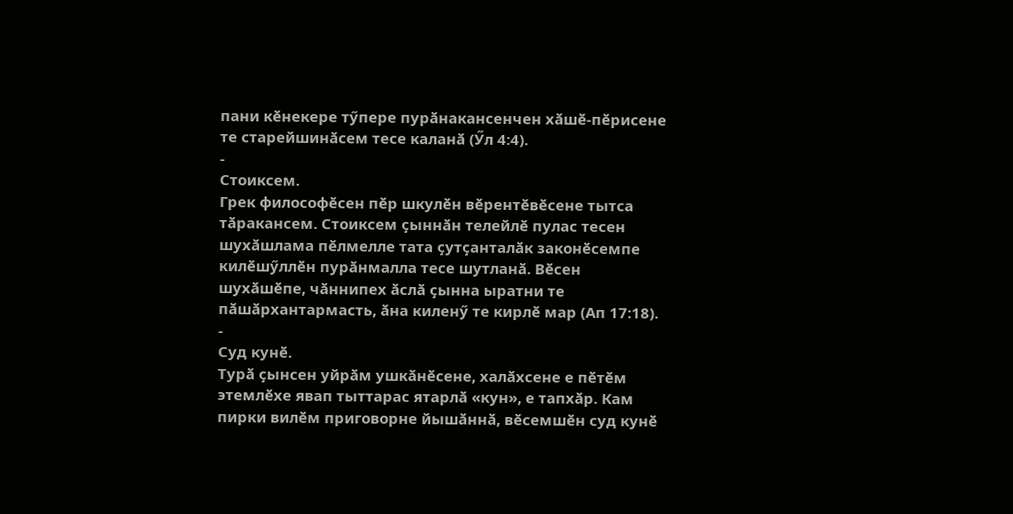пани кӗнекере тӳпере пурӑнакансенчен хӑшӗ-пӗрисене те старейшинӑсем тесе каланӑ (Ӳл 4:4).
-
Стоиксем.
Грек философӗсен пӗр шкулӗн вӗрентӗвӗсене тытса тӑракансем. Стоиксем ҫыннӑн телейлӗ пулас тесен шухӑшлама пӗлмелле тата ҫутҫанталӑк законӗсемпе килӗшӳллӗн пурӑнмалла тесе шутланӑ. Вӗсен шухӑшӗпе, чӑннипех ӑслӑ ҫынна ыратни те пӑшӑрхантармасть, ӑна киленӳ те кирлӗ мар (Ап 17:18).
-
Суд кунӗ.
Турӑ ҫынсен уйрӑм ушкӑнӗсене, халӑхсене е пӗтӗм этемлӗхе явап тыттарас ятарлӑ «кун», е тапхӑр. Кам пирки вилӗм приговорне йышӑннӑ, вӗсемшӗн суд кунӗ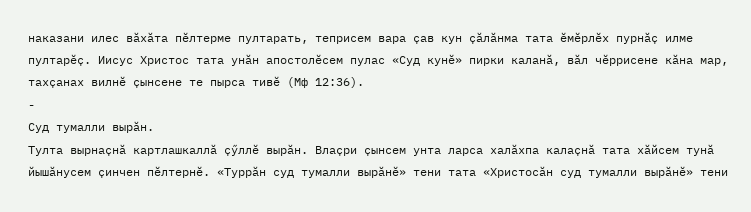наказани илес вӑхӑта пӗлтерме пултарать, теприсем вара ҫав кун ҫӑлӑнма тата ӗмӗрлӗх пурнӑҫ илме пултарӗҫ. Иисус Христос тата унӑн апостолӗсем пулас «Суд кунӗ» пирки каланӑ, вӑл чӗррисене кӑна мар, тахҫанах вилнӗ ҫынсене те пырса тивӗ (Мф 12:36).
-
Суд тумалли вырӑн.
Тулта вырнаҫнӑ картлашкаллӑ ҫӳллӗ вырӑн. Влаҫри ҫынсем унта ларса халӑхпа калаҫнӑ тата хӑйсем тунӑ йышӑнусем ҫинчен пӗлтернӗ. «Туррӑн суд тумалли вырӑнӗ» тени тата «Христосӑн суд тумалли вырӑнӗ» тени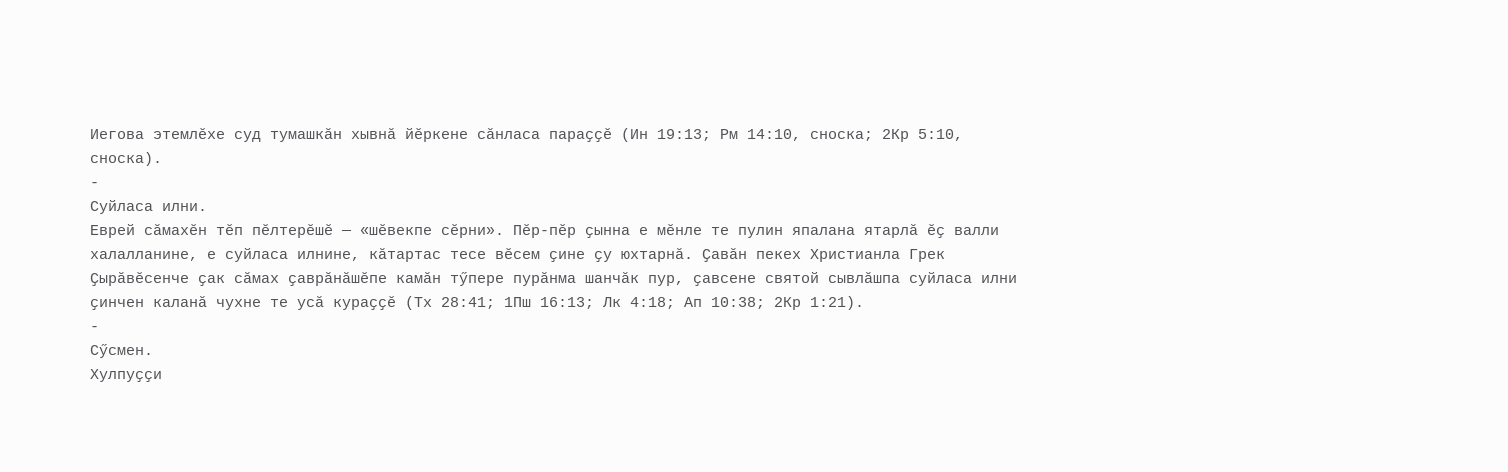Иегова этемлӗхе суд тумашкӑн хывнӑ йӗркене сӑнласа параҫҫӗ (Ин 19:13; Рм 14:10, сноска; 2Кр 5:10, сноска).
-
Суйласа илни.
Еврей сӑмахӗн тӗп пӗлтерӗшӗ — «шӗвекпе сӗрни». Пӗр-пӗр ҫынна е мӗнле те пулин япалана ятарлӑ ӗҫ валли халалланине, е суйласа илнине, кӑтартас тесе вӗсем ҫине ҫу юхтарнӑ. Ҫавӑн пекех Христианла Грек Ҫырӑвӗсенче ҫак сӑмах ҫаврӑнӑшӗпе камӑн тӳпере пурӑнма шанчӑк пур, ҫавсене святой сывлӑшпа суйласа илни ҫинчен каланӑ чухне те усӑ кураҫҫӗ (Тх 28:41; 1Пш 16:13; Лк 4:18; Ап 10:38; 2Кр 1:21).
-
Сӳсмен.
Хулпуҫҫи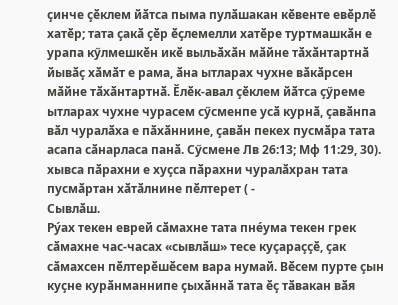ҫинче ҫӗклем йӑтса пыма пулӑшакан кӗвенте евӗрлӗ хатӗр; тата ҫакӑ ҫӗр ӗҫлемелли хатӗре туртмашкӑн е урапа кӳлмешкӗн икӗ выльӑхӑн мӑйне тӑхӑнтартнӑ йывӑҫ хӑмӑт е рама, ӑна ытларах чухне вӑкӑрсен мӑйне тӑхӑнтартнӑ. Ӗлӗк-авал ҫӗклем йӑтса ҫӳреме ытларах чухне чурасем сӳсменпе усӑ курнӑ, ҫавӑнпа вӑл чуралӑха е пӑхӑннине, ҫавӑн пекех пусмӑра тата асапа сӑнарласа панӑ. Сӳсмене Лв 26:13; Мф 11:29, 30).
хывса пӑрахни е хуҫса пӑрахни чуралӑхран тата пусмӑртан хӑтӑлнине пӗлтерет ( -
Сывлӑш.
Ру́ах текен еврей сӑмахне тата пне́ума текен грек сӑмахне час-часах «сывлӑш» тесе куҫараҫҫӗ, ҫак сӑмахсен пӗлтерӗшӗсем вара нумай. Вӗсем пурте ҫын куҫне курӑнманнипе ҫыхӑннӑ тата ӗҫ тӑвакан вӑя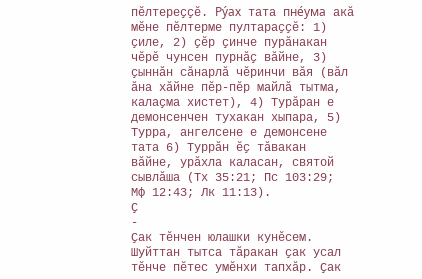пӗлтереҫҫӗ. Ру́ах тата пне́ума акӑ мӗне пӗлтерме пултараҫҫӗ: 1) ҫиле, 2) ҫӗр ҫинче пурӑнакан чӗрӗ чунсен пурнӑҫ вӑйне, 3) ҫыннӑн сӑнарлӑ чӗринчи вӑя (вӑл ӑна хӑйне пӗр-пӗр майлӑ тытма, калаҫма хистет), 4) Турӑран е демонсенчен тухакан хыпара, 5) Турра, ангелсене е демонсене тата 6) Туррӑн ӗҫ тӑвакан вӑйне, урӑхла каласан, святой сывлӑша (Тх 35:21; Пс 103:29; Мф 12:43; Лк 11:13).
Ҫ
-
Ҫак тӗнчен юлашки кунӗсем.
Шуйттан тытса тӑракан ҫак усал тӗнче пӗтес умӗнхи тапхӑр. Ҫак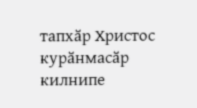тапхӑр Христос курӑнмасӑр килнипе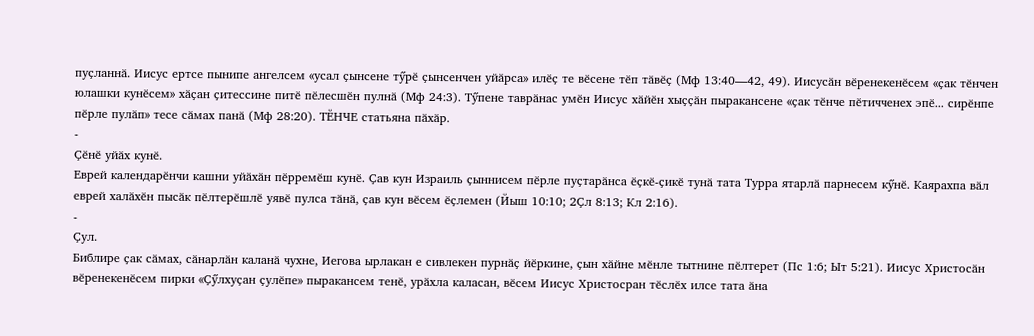пуҫланнӑ. Иисус ертсе пынипе ангелсем «усал ҫынсене тӳрӗ ҫынсенчен уйӑрса» илӗҫ те вӗсене тӗп тӑвӗҫ (Мф 13:40—42, 49). Иисусӑн вӗренекенӗсем «ҫак тӗнчен юлашки кунӗсем» хӑҫан ҫитессине питӗ пӗлесшӗн пулнӑ (Мф 24:3). Тӳпене таврӑнас умӗн Иисус хӑйӗн хыҫҫӑн пыракансене «ҫак тӗнче пӗтичченех эпӗ... сирӗнпе пӗрле пулӑп» тесе сӑмах панӑ (Мф 28:20). ТӖНЧЕ статьяна пӑхӑр.
-
Ҫӗнӗ уйӑх кунӗ.
Еврей календарӗнчи кашни уйӑхӑн пӗрремӗш кунӗ. Ҫав кун Израиль ҫыннисем пӗрле пуҫтарӑнса ӗҫкӗ-ҫикӗ тунӑ тата Турра ятарлӑ парнесем кӳнӗ. Каярахпа вӑл еврей халӑхӗн пысӑк пӗлтерӗшлӗ уявӗ пулса тӑнӑ, ҫав кун вӗсем ӗҫлемен (Йыш 10:10; 2Ҫл 8:13; Кл 2:16).
-
Ҫул.
Библире ҫак сӑмах, сӑнарлӑн каланӑ чухне, Иегова ырлакан е сивлекен пурнӑҫ йӗркине, ҫын хӑйне мӗнле тытнине пӗлтерет (Пс 1:6; Ыт 5:21). Иисус Христосӑн вӗренекенӗсем пирки «Ҫӳлхуҫан ҫулӗпе» пыракансем тенӗ, урӑхла каласан, вӗсем Иисус Христосран тӗслӗх илсе тата ӑна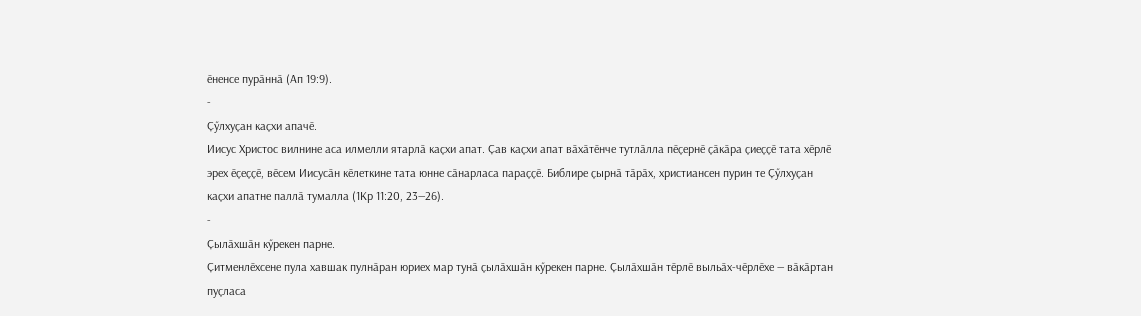ӗненсе пурӑннӑ (Ап 19:9).
-
Ҫӳлхуҫан каҫхи апачӗ.
Иисус Христос вилнине аса илмелли ятарлӑ каҫхи апат. Ҫав каҫхи апат вӑхӑтӗнче тутлӑлла пӗҫернӗ ҫӑкӑра ҫиеҫҫӗ тата хӗрлӗ эрех ӗҫеҫҫӗ, вӗсем Иисусӑн кӗлеткине тата юнне сӑнарласа параҫҫӗ. Библире ҫырнӑ тӑрӑх, христиансен пурин те Ҫӳлхуҫан каҫхи апатне паллӑ тумалла (1Кр 11:20, 23—26).
-
Ҫылӑхшӑн кӳрекен парне.
Ҫитменлӗхсене пула хавшак пулнӑран юриех мар тунӑ ҫылӑхшӑн кӳрекен парне. Ҫылӑхшӑн тӗрлӗ выльӑх-чӗрлӗхе — вӑкӑртан пуҫласа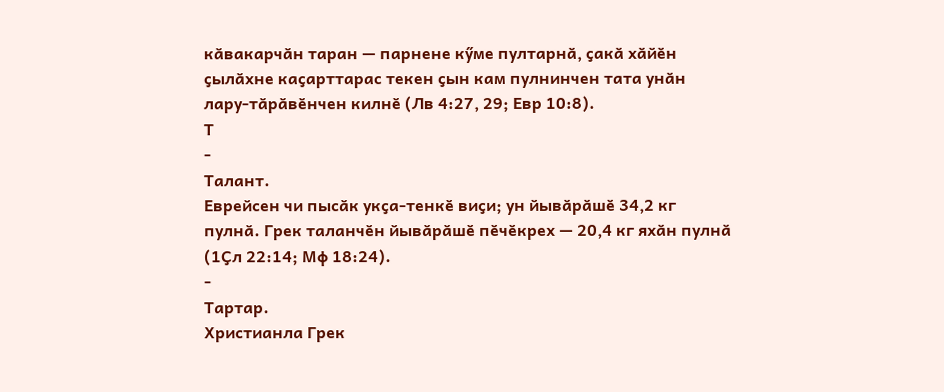кӑвакарчӑн таран — парнене кӳме пултарнӑ, ҫакӑ хӑйӗн ҫылӑхне каҫарттарас текен ҫын кам пулнинчен тата унӑн лару-тӑрӑвӗнчен килнӗ (Лв 4:27, 29; Евр 10:8).
Т
-
Талант.
Еврейсен чи пысӑк укҫа-тенкӗ виҫи; ун йывӑрӑшӗ 34,2 кг пулнӑ. Грек таланчӗн йывӑрӑшӗ пӗчӗкрех — 20,4 кг яхӑн пулнӑ (1Ҫл 22:14; Мф 18:24).
-
Тартар.
Христианла Грек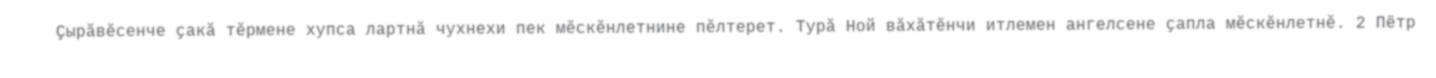Ҫырӑвӗсенче ҫакӑ тӗрмене хупса лартнӑ чухнехи пек мӗскӗнлетнине пӗлтерет. Турӑ Ной вӑхӑтӗнчи итлемен ангелсене ҫапла мӗскӗнлетнӗ. 2 Пётр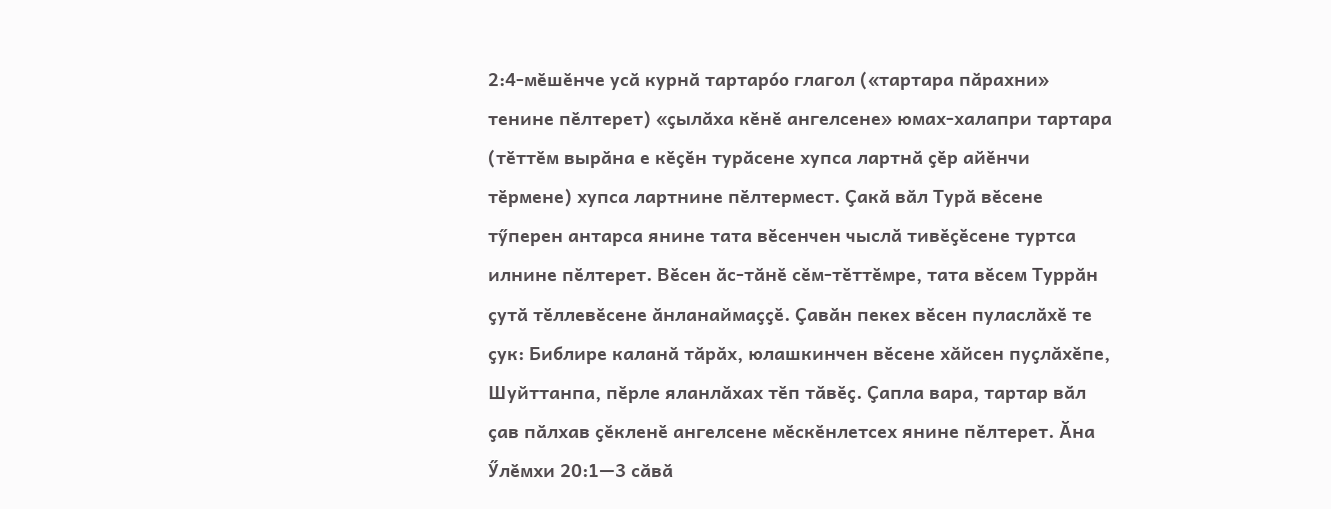2:4-мӗшӗнче усӑ курнӑ тартаро́о глагол («тартара пӑрахни» тенине пӗлтерет) «ҫылӑха кӗнӗ ангелсене» юмах-халапри тартара (тӗттӗм вырӑна е кӗҫӗн турӑсене хупса лартнӑ ҫӗр айӗнчи тӗрмене) хупса лартнине пӗлтермест. Ҫакӑ вӑл Турӑ вӗсене тӳперен антарса янине тата вӗсенчен чыслӑ тивӗҫӗсене туртса илнине пӗлтерет. Вӗсен ӑс-тӑнӗ сӗм-тӗттӗмре, тата вӗсем Туррӑн ҫутӑ тӗллевӗсене ӑнланаймаҫҫӗ. Ҫавӑн пекех вӗсен пуласлӑхӗ те ҫук: Библире каланӑ тӑрӑх, юлашкинчен вӗсене хӑйсен пуҫлӑхӗпе, Шуйттанпа, пӗрле яланлӑхах тӗп тӑвӗҫ. Ҫапла вара, тартар вӑл ҫав пӑлхав ҫӗкленӗ ангелсене мӗскӗнлетсех янине пӗлтерет. Ӑна Ӳлӗмхи 20:1—3 сӑвӑ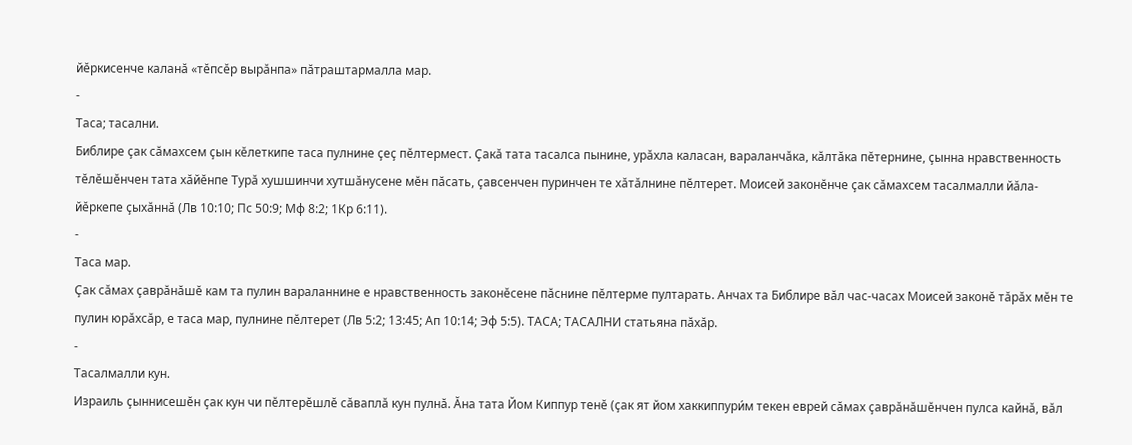йӗркисенче каланӑ «тӗпсӗр вырӑнпа» пӑтраштармалла мар.
-
Таса; тасални.
Библире ҫак сӑмахсем ҫын кӗлеткипе таса пулнине ҫеҫ пӗлтермест. Ҫакӑ тата тасалса пынине, урӑхла каласан, вараланчӑка, кӑлтӑка пӗтернине, ҫынна нравственность тӗлӗшӗнчен тата хӑйӗнпе Турӑ хушшинчи хутшӑнусене мӗн пӑсать, ҫавсенчен пуринчен те хӑтӑлнине пӗлтерет. Моисей законӗнче ҫак сӑмахсем тасалмалли йӑла-йӗркепе ҫыхӑннӑ (Лв 10:10; Пс 50:9; Мф 8:2; 1Кр 6:11).
-
Таса мар.
Ҫак сӑмах ҫаврӑнӑшӗ кам та пулин вараланнине е нравственность законӗсене пӑснине пӗлтерме пултарать. Анчах та Библире вӑл час-часах Моисей законӗ тӑрӑх мӗн те пулин юрӑхсӑр, е таса мар, пулнине пӗлтерет (Лв 5:2; 13:45; Ап 10:14; Эф 5:5). ТАСА; ТАСАЛНИ статьяна пӑхӑр.
-
Тасалмалли кун.
Израиль ҫыннисешӗн ҫак кун чи пӗлтерӗшлӗ сӑваплӑ кун пулнӑ. Ӑна тата Йом Киппур тенӗ (ҫак ят йом хаккиппури́м текен еврей сӑмах ҫаврӑнӑшӗнчен пулса кайнӑ, вӑл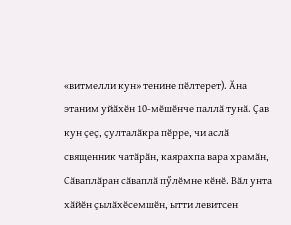«витмелли кун» тенине пӗлтерет). Ӑна этаним уйӑхӗн 10-мӗшӗнче паллӑ тунӑ. Ҫав кун ҫеҫ, ҫулталӑкра пӗрре, чи аслӑ священник чатӑрӑн, каярахпа вара храмӑн, Сӑваплӑран сӑваплӑ пӳлӗмне кӗнӗ. Вӑл унта хӑйӗн ҫылӑхӗсемшӗн, ытти левитсен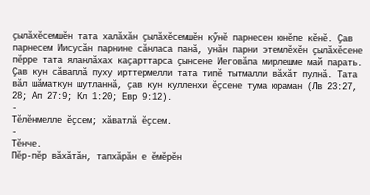ҫылӑхӗсемшӗн тата халӑхӑн ҫылӑхӗсемшӗн кӳнӗ парнесен юнӗпе кӗнӗ. Ҫав парнесем Иисусӑн парнине сӑнласа панӑ, унӑн парни этемлӗхӗн ҫылӑхӗсене пӗрре тата яланлӑхах каҫарттарса ҫынсене Иеговӑпа мирлешме май парать. Ҫав кун сӑваплӑ пуху ирттермелли тата типӗ тытмалли вӑхӑт пулнӑ. Тата вӑл шӑматкун шутланнӑ, ҫав кун кулленхи ӗҫсене тума юраман (Лв 23:27, 28; Ап 27:9; Кл 1:20; Евр 9:12).
-
Тӗлӗнмелле ӗҫсем; хӑватлӑ ӗҫсем.
-
Тӗнче.
Пӗр-пӗр вӑхӑтӑн, тапхӑрӑн е ӗмӗрӗн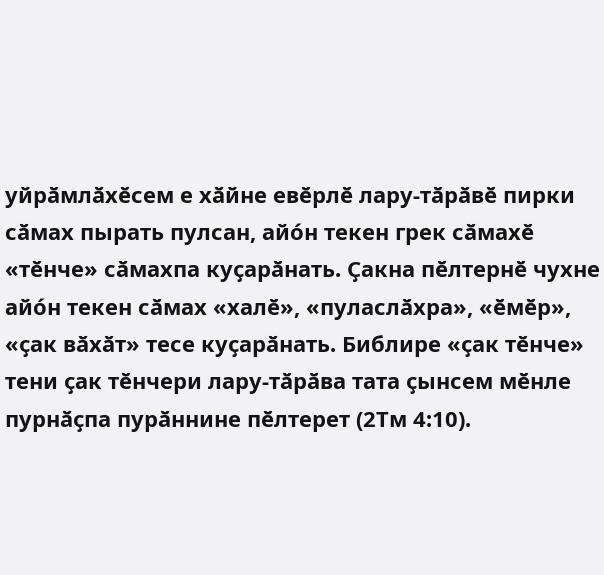уйрӑмлӑхӗсем е хӑйне евӗрлӗ лару-тӑрӑвӗ пирки сӑмах пырать пулсан, айо́н текен грек сӑмахӗ «тӗнче» сӑмахпа куҫарӑнать. Ҫакна пӗлтернӗ чухне айо́н текен сӑмах «халӗ», «пуласлӑхра», «ӗмӗр», «ҫак вӑхӑт» тесе куҫарӑнать. Библире «ҫак тӗнче» тени ҫак тӗнчери лару-тӑрӑва тата ҫынсем мӗнле пурнӑҫпа пурӑннине пӗлтерет (2Тм 4:10).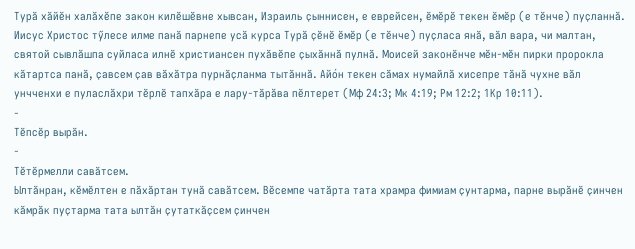Турӑ хӑйӗн халӑхӗпе закон килӗшӗвне хывсан, Израиль ҫыннисен, е еврейсен, ӗмӗрӗ текен ӗмӗр (е тӗнче) пуҫланнӑ. Иисус Христос тӳлесе илме панӑ парнепе усӑ курса Турӑ ҫӗнӗ ӗмӗр (е тӗнче) пуҫласа янӑ, вӑл вара, чи малтан, святой сывлӑшпа суйласа илнӗ христиансен пухӑвӗпе ҫыхӑннӑ пулнӑ. Моисей законӗнче мӗн-мӗн пирки пророкла кӑтартса панӑ, ҫавсем ҫав вӑхӑтра пурнӑҫланма тытӑннӑ. Айо́н текен сӑмах нумайлӑ хисепре тӑнӑ чухне вӑл унчченхи е пуласлӑхри тӗрлӗ тапхӑра е лару-тӑрӑва пӗлтерет (Мф 24:3; Мк 4:19; Рм 12:2; 1Кр 10:11).
-
Тӗпсӗр вырӑн.
-
Тӗтӗрмелли савӑтсем.
Ылтӑнран, кӗмӗлтен е пӑхӑртан тунӑ савӑтсем. Вӗсемпе чатӑрта тата храмра фимиам ҫунтарма, парне вырӑнӗ ҫинчен кӑмрӑк пуҫтарма тата ылтӑн ҫутаткӑҫсем ҫинчен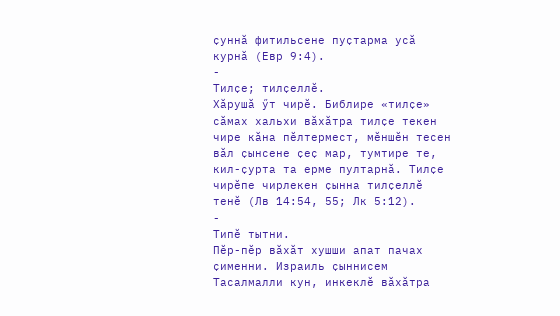ҫуннӑ фитильсене пуҫтарма усӑ курнӑ (Евр 9:4).
-
Тилҫе; тилҫеллӗ.
Хӑрушӑ ӳт чирӗ. Библире «тилҫе» сӑмах хальхи вӑхӑтра тилҫе текен чире кӑна пӗлтермест, мӗншӗн тесен вӑл ҫынсене ҫеҫ мар, тумтире те, кил-ҫурта та ерме пултарнӑ. Тилҫе чирӗпе чирлекен ҫынна тилҫеллӗ тенӗ (Лв 14:54, 55; Лк 5:12).
-
Типӗ тытни.
Пӗр-пӗр вӑхӑт хушши апат пачах ҫименни. Израиль ҫыннисем Тасалмалли кун, инкеклӗ вӑхӑтра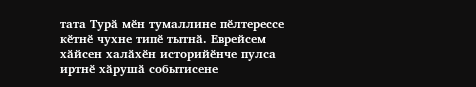тата Турӑ мӗн тумаллине пӗлтерессе кӗтнӗ чухне типӗ тытнӑ. Еврейсем хӑйсен халӑхӗн историйӗнче пулса иртнӗ хӑрушӑ событисене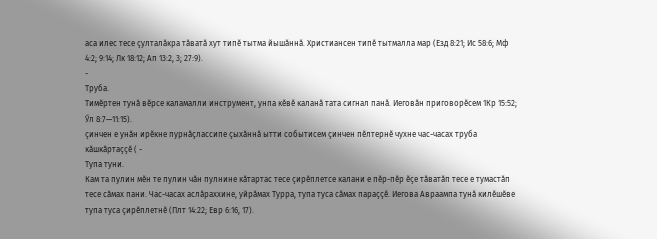аса илес тесе ҫулталӑкра тӑватӑ хут типӗ тытма йышӑннӑ. Христиансен типӗ тытмалла мар (Езд 8:21; Ис 58:6; Мф 4:2; 9:14; Лк 18:12; Ап 13:2, 3; 27:9).
-
Труба.
Тимӗртен тунӑ вӗрсе каламалли инструмент, унпа кӗвӗ каланӑ тата сигнал панӑ. Иеговӑн приговорӗсем 1Кр 15:52; Ӳл 8:7—11:15).
ҫинчен е унӑн ирӗкне пурнӑҫлассипе ҫыхӑннӑ ытти событисем ҫинчен пӗлтернӗ чухне час-часах труба кӑшкӑртаҫҫӗ ( -
Тупа туни.
Кам та пулин мӗн те пулин чӑн пулнине кӑтартас тесе ҫирӗплетсе калани е пӗр-пӗр ӗҫе тӑватӑп тесе е тумастӑп тесе сӑмах пани. Час-часах аслӑраххине, уйрӑмах Турра, тупа туса сӑмах параҫҫӗ. Иегова Авраампа тунӑ килӗшӗве тупа туса ҫирӗплетнӗ (Плт 14:22; Евр 6:16, 17).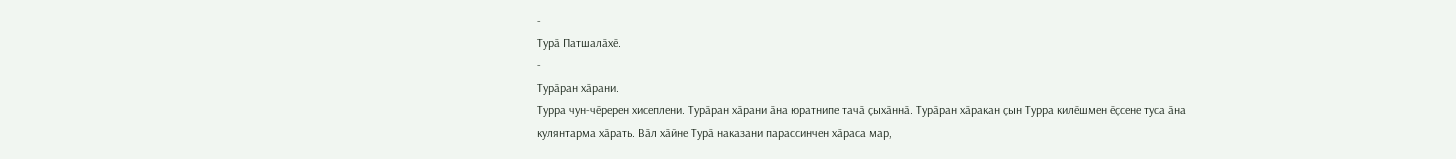-
Турӑ Патшалӑхӗ.
-
Турӑран хӑрани.
Турра чун-чӗререн хисеплени. Турӑран хӑрани ӑна юратнипе тачӑ ҫыхӑннӑ. Турӑран хӑракан ҫын Турра килӗшмен ӗҫсене туса ӑна кулянтарма хӑрать. Вӑл хӑйне Турӑ наказани парассинчен хӑраса мар,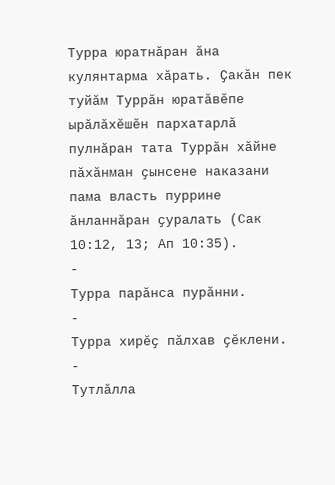Турра юратнӑран ӑна кулянтарма хӑрать. Ҫакӑн пек туйӑм Туррӑн юратӑвӗпе ырӑлӑхӗшӗн пархатарлӑ пулнӑран тата Туррӑн хӑйне пӑхӑнман ҫынсене наказани пама власть пуррине ӑнланнӑран ҫуралать (Сак 10:12, 13; Ап 10:35).
-
Турра парӑнса пурӑнни.
-
Турра хирӗҫ пӑлхав ҫӗклени.
-
Тутлӑлла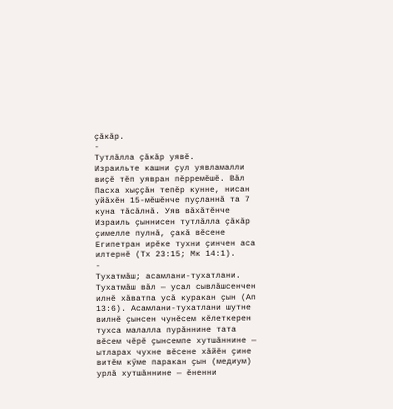ҫӑкӑр.
-
Тутлӑлла ҫӑкӑр уявӗ.
Израильте кашни ҫул уявламалли виҫӗ тӗп уявран пӗрремӗшӗ. Вӑл Пасха хыҫҫӑн тепӗр кунне, нисан уйӑхӗн 15-мӗшӗнче пуҫланнӑ та 7 куна тӑсӑлнӑ. Уяв вӑхӑтӗнче Израиль ҫыннисен тутлӑлла ҫӑкӑр ҫимелле пулнӑ, ҫакӑ вӗсене Египетран ирӗке тухни ҫинчен аса илтернӗ (Тх 23:15; Мк 14:1).
-
Тухатмӑш; асамлани-тухатлани.
Тухатмӑш вӑл — усал сывлӑшсенчен илнӗ хӑватпа усӑ куракан ҫын (Ап 13:6). Асамлани-тухатлани шутне вилнӗ ҫынсен чунӗсем кӗлеткерен тухса малалла пурӑннине тата вӗсем чӗрӗ ҫынсемпе хутшӑннине — ытларах чухне вӗсене хӑйӗн ҫине витӗм кӳме паракан ҫын (медиум) урлӑ хутшӑннине — ӗненни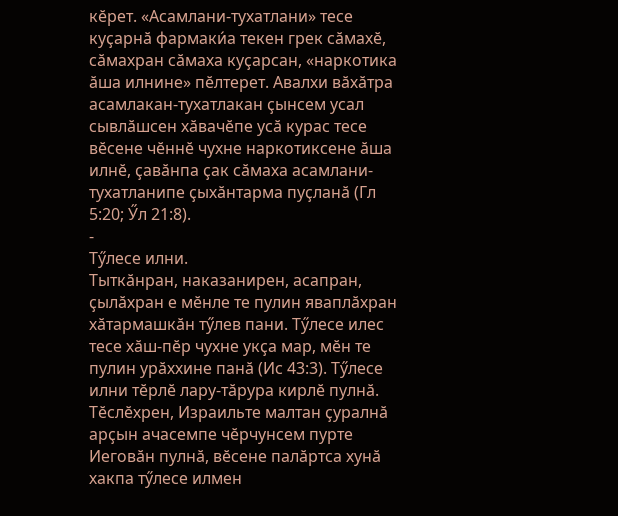кӗрет. «Асамлани-тухатлани» тесе куҫарнӑ фармаки́а текен грек сӑмахӗ, сӑмахран сӑмаха куҫарсан, «наркотика ӑша илнине» пӗлтерет. Авалхи вӑхӑтра асамлакан-тухатлакан ҫынсем усал сывлӑшсен хӑвачӗпе усӑ курас тесе вӗсене чӗннӗ чухне наркотиксене ӑша илнӗ, ҫавӑнпа ҫак сӑмаха асамлани-тухатланипе ҫыхӑнтарма пуҫланӑ (Гл 5:20; Ӳл 21:8).
-
Тӳлесе илни.
Тыткӑнран, наказанирен, асапран, ҫылӑхран е мӗнле те пулин яваплӑхран хӑтармашкӑн тӳлев пани. Тӳлесе илес тесе хӑш-пӗр чухне укҫа мар, мӗн те пулин урӑххине панӑ (Ис 43:3). Тӳлесе илни тӗрлӗ лару-тӑрура кирлӗ пулнӑ. Тӗслӗхрен, Израильте малтан ҫуралнӑ арҫын ачасемпе чӗрчунсем пурте Иеговӑн пулнӑ, вӗсене палӑртса хунӑ хакпа тӳлесе илмен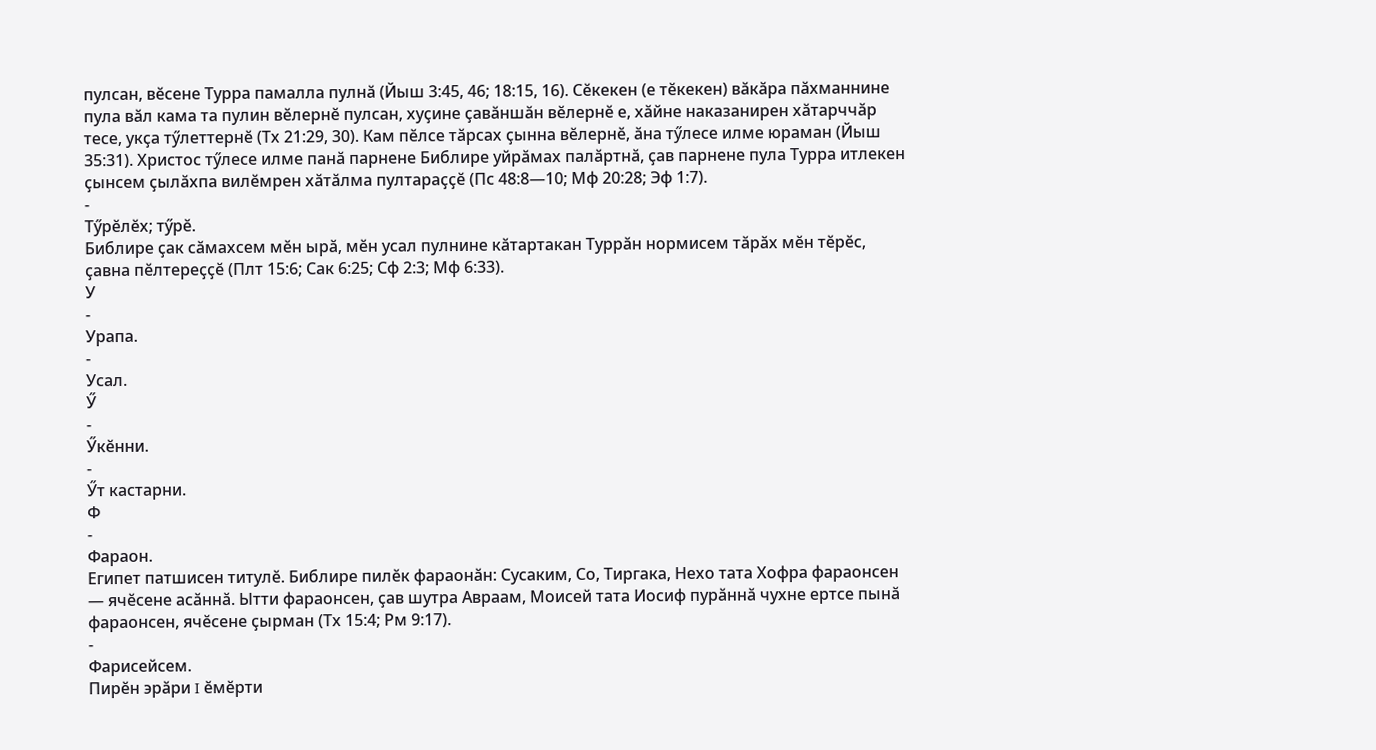пулсан, вӗсене Турра памалла пулнӑ (Йыш 3:45, 46; 18:15, 16). Сӗкекен (е тӗкекен) вӑкӑра пӑхманнине пула вӑл кама та пулин вӗлернӗ пулсан, хуҫине ҫавӑншӑн вӗлернӗ е, хӑйне наказанирен хӑтарччӑр тесе, укҫа тӳлеттернӗ (Тх 21:29, 30). Кам пӗлсе тӑрсах ҫынна вӗлернӗ, ӑна тӳлесе илме юраман (Йыш 35:31). Христос тӳлесе илме панӑ парнене Библире уйрӑмах палӑртнӑ, ҫав парнене пула Турра итлекен ҫынсем ҫылӑхпа вилӗмрен хӑтӑлма пултараҫҫӗ (Пс 48:8—10; Мф 20:28; Эф 1:7).
-
Тӳрӗлӗх; тӳрӗ.
Библире ҫак сӑмахсем мӗн ырӑ, мӗн усал пулнине кӑтартакан Туррӑн нормисем тӑрӑх мӗн тӗрӗс, ҫавна пӗлтереҫҫӗ (Плт 15:6; Сак 6:25; Сф 2:3; Мф 6:33).
У
-
Урапа.
-
Усал.
Ӳ
-
Ӳкӗнни.
-
Ӳт кастарни.
Ф
-
Фараон.
Египет патшисен титулӗ. Библире пилӗк фараонӑн: Сусаким, Со, Тиргака, Нехо тата Хофра фараонсен — ячӗсене асӑннӑ. Ытти фараонсен, ҫав шутра Авраам, Моисей тата Иосиф пурӑннӑ чухне ертсе пынӑ фараонсен, ячӗсене ҫырман (Тх 15:4; Рм 9:17).
-
Фарисейсем.
Пирӗн эрӑри I ӗмӗрти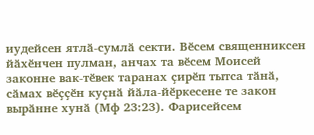иудейсен ятлӑ-сумлӑ секти. Вӗсем священниксен йӑхӗнчен пулман, анчах та вӗсем Моисей законне вак-тӗвек таранах ҫирӗп тытса тӑнӑ, сӑмах вӗҫҫӗн куҫнӑ йӑла-йӗркесене те закон вырӑнне хунӑ (Мф 23:23). Фарисейсем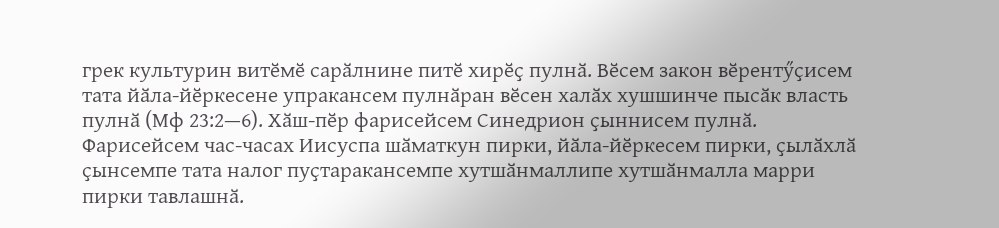грек культурин витӗмӗ сарӑлнине питӗ хирӗҫ пулнӑ. Вӗсем закон вӗрентӳҫисем тата йӑла-йӗркесене упракансем пулнӑран вӗсен халӑх хушшинче пысӑк власть пулнӑ (Мф 23:2—6). Хӑш-пӗр фарисейсем Синедрион ҫыннисем пулнӑ. Фарисейсем час-часах Иисуспа шӑматкун пирки, йӑла-йӗркесем пирки, ҫылӑхлӑ ҫынсемпе тата налог пуҫтаракансемпе хутшӑнмаллипе хутшӑнмалла марри пирки тавлашнӑ.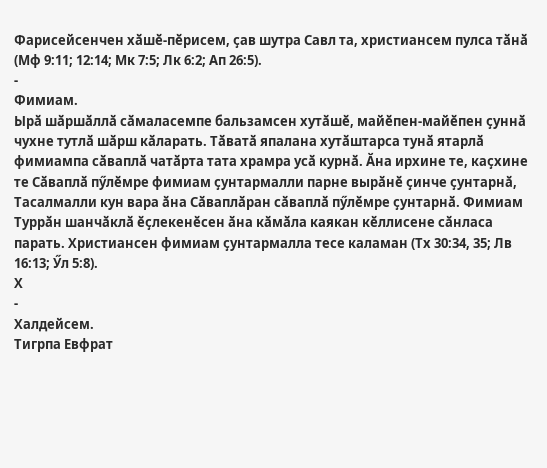Фарисейсенчен хӑшӗ-пӗрисем, ҫав шутра Савл та, христиансем пулса тӑнӑ (Мф 9:11; 12:14; Мк 7:5; Лк 6:2; Ап 26:5).
-
Фимиам.
Ырӑ шӑршӑллӑ сӑмаласемпе бальзамсен хутӑшӗ, майӗпен-майӗпен ҫуннӑ чухне тутлӑ шӑрш кӑларать. Тӑватӑ япалана хутӑштарса тунӑ ятарлӑ фимиампа сӑваплӑ чатӑрта тата храмра усӑ курнӑ. Ӑна ирхине те, каҫхине те Сӑваплӑ пӳлӗмре фимиам ҫунтармалли парне вырӑнӗ ҫинче ҫунтарнӑ, Тасалмалли кун вара ӑна Сӑваплӑран сӑваплӑ пӳлӗмре ҫунтарнӑ. Фимиам Туррӑн шанчӑклӑ ӗҫлекенӗсен ӑна кӑмӑла каякан кӗллисене сӑнласа парать. Христиансен фимиам ҫунтармалла тесе каламан (Тх 30:34, 35; Лв 16:13; Ӳл 5:8).
Х
-
Халдейсем.
Тигрпа Евфрат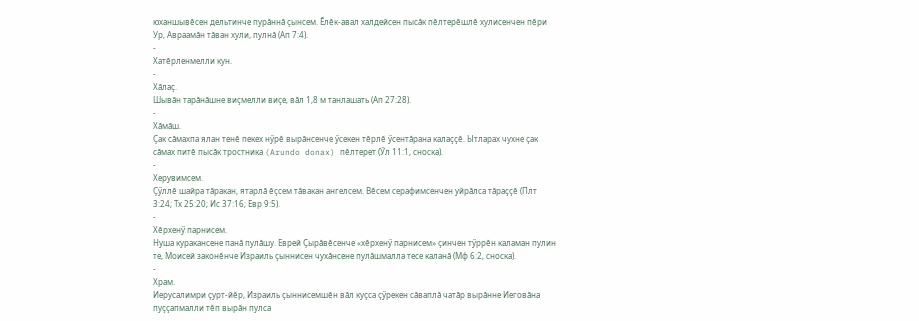юханшывӗсен дельтинче пурӑннӑ ҫынсем. Ӗлӗк-авал халдейсен пысӑк пӗлтерӗшлӗ хулисенчен пӗри Ур, Авраамӑн тӑван хули, пулнӑ (Ап 7:4).
-
Хатӗрленмелли кун.
-
Хӑлаҫ.
Шывӑн тарӑнӑшне виҫмелли виҫе, вӑл 1,8 м танлашать (Ап 27:28).
-
Хӑмӑш.
Ҫак сӑмахпа ялан тенӗ пекех нӳрӗ вырӑнсенче ӳсекен тӗрлӗ ӳсентӑрана калаҫҫӗ. Ытларах чухне ҫак сӑмах питӗ пысӑк тростника (Arundo donax) пӗлтерет (Ӳл 11:1, сноска).
-
Херувимсем.
Ҫӳллӗ шайра тӑракан, ятарлӑ ӗҫсем тӑвакан ангелсем. Вӗсем серафимсенчен уйрӑлса тӑраҫҫӗ (Плт 3:24; Тх 25:20; Ис 37:16; Евр 9:5).
-
Хӗрхенӳ парнисем.
Нуша куракансене панӑ пулӑшу. Еврей Ҫырӑвӗсенче «хӗрхенӳ парнисем» ҫинчен тӳррӗн каламан пулин те, Моисей законӗнче Израиль ҫыннисен чухӑнсене пулӑшмалла тесе каланӑ (Мф 6:2, сноска).
-
Храм.
Иерусалимри ҫурт-йӗр, Израиль ҫыннисемшӗн вӑл куҫса ҫӳрекен сӑваплӑ чатӑр вырӑнне Иеговӑна пуҫҫапмалли тӗп вырӑн пулса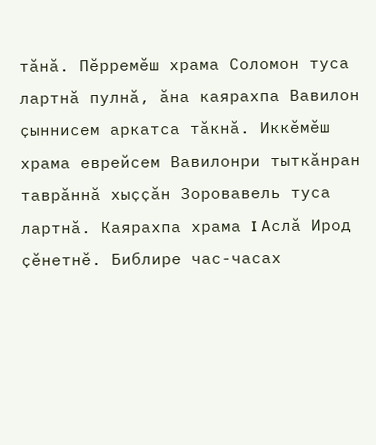тӑнӑ. Пӗрремӗш храма Соломон туса лартнӑ пулнӑ, ӑна каярахпа Вавилон ҫыннисем аркатса тӑкнӑ. Иккӗмӗш храма еврейсем Вавилонри тыткӑнран таврӑннӑ хыҫҫӑн Зоровавель туса лартнӑ. Каярахпа храма I Аслӑ Ирод ҫӗнетнӗ. Библире час-часах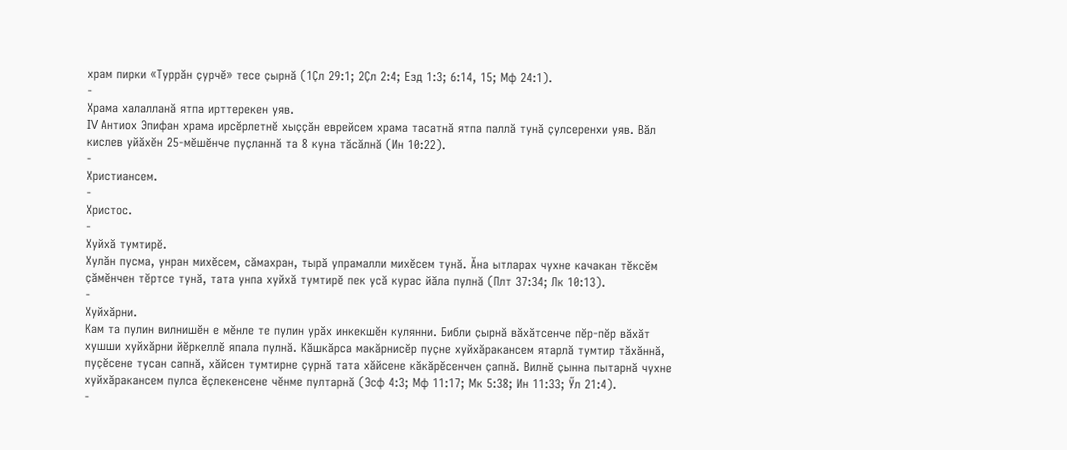храм пирки «Туррӑн ҫурчӗ» тесе ҫырнӑ (1Ҫл 29:1; 2Ҫл 2:4; Езд 1:3; 6:14, 15; Мф 24:1).
-
Храма халалланӑ ятпа ирттерекен уяв.
IV Антиох Эпифан храма ирсӗрлетнӗ хыҫҫӑн еврейсем храма тасатнӑ ятпа паллӑ тунӑ ҫулсеренхи уяв. Вӑл кислев уйӑхӗн 25-мӗшӗнче пуҫланнӑ та 8 куна тӑсӑлнӑ (Ин 10:22).
-
Христиансем.
-
Христос.
-
Хуйхӑ тумтирӗ.
Хулӑн пусма, унран михӗсем, сӑмахран, тырӑ упрамалли михӗсем тунӑ. Ӑна ытларах чухне качакан тӗксӗм ҫӑмӗнчен тӗртсе тунӑ, тата унпа хуйхӑ тумтирӗ пек усӑ курас йӑла пулнӑ (Плт 37:34; Лк 10:13).
-
Хуйхӑрни.
Кам та пулин вилнишӗн е мӗнле те пулин урӑх инкекшӗн кулянни. Библи ҫырнӑ вӑхӑтсенче пӗр-пӗр вӑхӑт хушши хуйхӑрни йӗркеллӗ япала пулнӑ. Кӑшкӑрса макӑрнисӗр пуҫне хуйхӑракансем ятарлӑ тумтир тӑхӑннӑ, пуҫӗсене тусан сапнӑ, хӑйсен тумтирне ҫурнӑ тата хӑйсене кӑкӑрӗсенчен ҫапнӑ. Вилнӗ ҫынна пытарнӑ чухне хуйхӑракансем пулса ӗҫлекенсене чӗнме пултарнӑ (Эсф 4:3; Мф 11:17; Мк 5:38; Ин 11:33; Ӳл 21:4).
-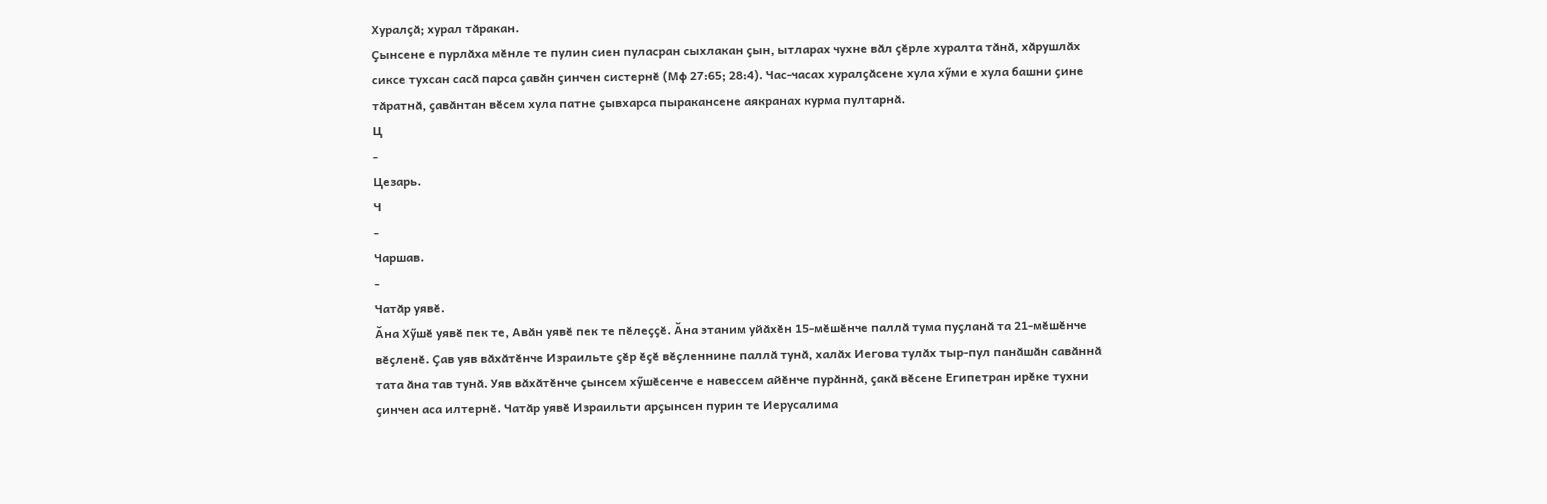Хуралҫӑ; хурал тӑракан.
Ҫынсене е пурлӑха мӗнле те пулин сиен пуласран сыхлакан ҫын, ытларах чухне вӑл ҫӗрле хуралта тӑнӑ, хӑрушлӑх сиксе тухсан сасӑ парса ҫавӑн ҫинчен систернӗ (Мф 27:65; 28:4). Час-часах хуралҫӑсене хула хӳми е хула башни ҫине тӑратнӑ, ҫавӑнтан вӗсем хула патне ҫывхарса пыракансене аякранах курма пултарнӑ.
Ц
-
Цезарь.
Ч
-
Чаршав.
-
Чатӑр уявӗ.
Ӑна Хӳшӗ уявӗ пек те, Авӑн уявӗ пек те пӗлеҫҫӗ. Ӑна этаним уйӑхӗн 15-мӗшӗнче паллӑ тума пуҫланӑ та 21-мӗшӗнче вӗҫленӗ. Ҫав уяв вӑхӑтӗнче Израильте ҫӗр ӗҫӗ вӗҫленнине паллӑ тунӑ, халӑх Иегова тулӑх тыр-пул панӑшӑн савӑннӑ тата ӑна тав тунӑ. Уяв вӑхӑтӗнче ҫынсем хӳшӗсенче е навессем айӗнче пурӑннӑ, ҫакӑ вӗсене Египетран ирӗке тухни ҫинчен аса илтернӗ. Чатӑр уявӗ Израильти арҫынсен пурин те Иерусалима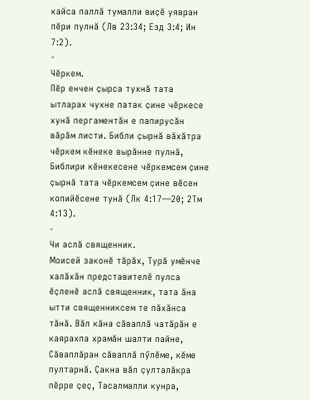кайса паллӑ тумалли виҫӗ уявран пӗри пулнӑ (Лв 23:34; Езд 3:4; Ин 7:2).
-
Чӗркем.
Пӗр енчен ҫырса тухнӑ тата ытларах чухне патак ҫине чӗркесе хунӑ пергаментӑн е папирусӑн вӑрӑм листи. Библи ҫырнӑ вӑхӑтра чӗркем кӗнеке вырӑнне пулнӑ, Библири кӗнекесене чӗркемсем ҫине ҫырнӑ тата чӗркемсем ҫине вӗсен копийӗсене тунӑ (Лк 4:17—20; 2Тм 4:13).
-
Чи аслӑ священник.
Моисей законӗ тӑрӑх, Турӑ умӗнче халӑхӑн представителӗ пулса ӗҫленӗ аслӑ священник, тата ӑна ытти священниксем те пӑхӑнса тӑнӑ. Вӑл кӑна сӑваплӑ чатӑрӑн е каярахпа храмӑн шалти пайне, Сӑваплӑран сӑваплӑ пӳлӗме, кӗме пултарнӑ. Ҫакна вӑл ҫулталӑкра пӗрре ҫеҫ, Тасалмалли кунра,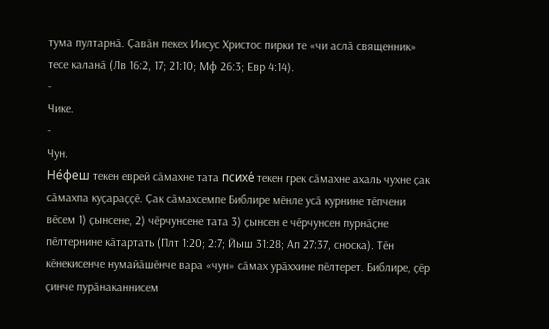тума пултарнӑ. Ҫавӑн пекех Иисус Христос пирки те «чи аслӑ священник» тесе каланӑ (Лв 16:2, 17; 21:10; Мф 26:3; Евр 4:14).
-
Чике.
-
Чун.
Не́феш текен еврей сӑмахне тата психе́ текен грек сӑмахне ахаль чухне ҫак сӑмахпа куҫараҫҫӗ. Ҫак сӑмахсемпе Библире мӗнле усӑ курнине тӗпчени вӗсем 1) ҫынсене, 2) чӗрчунсене тата 3) ҫынсен е чӗрчунсен пурнӑҫне пӗлтернине кӑтартать (Плт 1:20; 2:7; Йыш 31:28; Ап 27:37, сноска). Тӗн кӗнекисенче нумайӑшӗнче вара «чун» сӑмах урӑххине пӗлтерет. Библире, ҫӗр ҫинче пурӑнаканнисем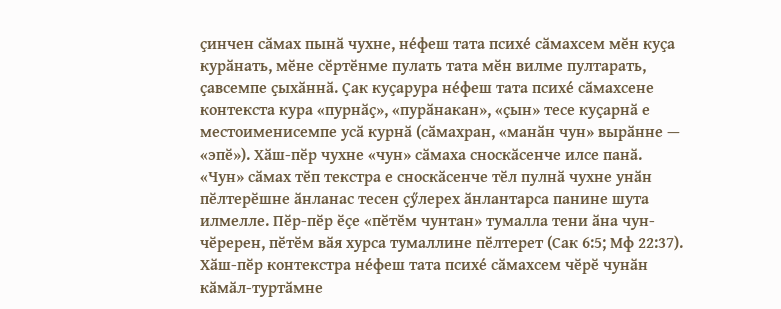ҫинчен сӑмах пынӑ чухне, не́феш тата психе́ сӑмахсем мӗн куҫа курӑнать, мӗне сӗртӗнме пулать тата мӗн вилме пултарать, ҫавсемпе ҫыхӑннӑ. Ҫак куҫарура не́феш тата психе́ сӑмахсене контекста кура «пурнӑҫ», «пурӑнакан», «ҫын» тесе куҫарнӑ е местоименисемпе усӑ курнӑ (сӑмахран, «манӑн чун» вырӑнне — «эпӗ»). Хӑш-пӗр чухне «чун» сӑмаха сноскӑсенче илсе панӑ. «Чун» сӑмах тӗп текстра е сноскӑсенче тӗл пулнӑ чухне унӑн пӗлтерӗшне ӑнланас тесен ҫӳлерех ӑнлантарса панине шута илмелле. Пӗр-пӗр ӗҫе «пӗтӗм чунтан» тумалла тени ӑна чун-чӗререн, пӗтӗм вӑя хурса тумаллине пӗлтерет (Сак 6:5; Мф 22:37). Хӑш-пӗр контекстра не́феш тата психе́ сӑмахсем чӗрӗ чунӑн кӑмӑл-туртӑмне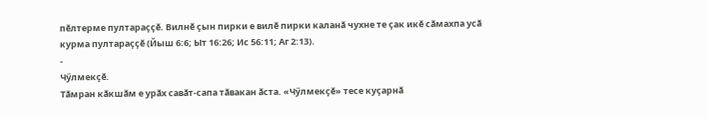пӗлтерме пултараҫҫӗ. Вилнӗ ҫын пирки е вилӗ пирки каланӑ чухне те ҫак икӗ сӑмахпа усӑ курма пултараҫҫӗ (Йыш 6:6; Ыт 16:26; Ис 56:11; Аг 2:13).
-
Чӳлмекҫӗ.
Тӑмран кӑкшӑм е урӑх савӑт-сапа тӑвакан ӑста. «Чӳлмекҫӗ» тесе куҫарнӑ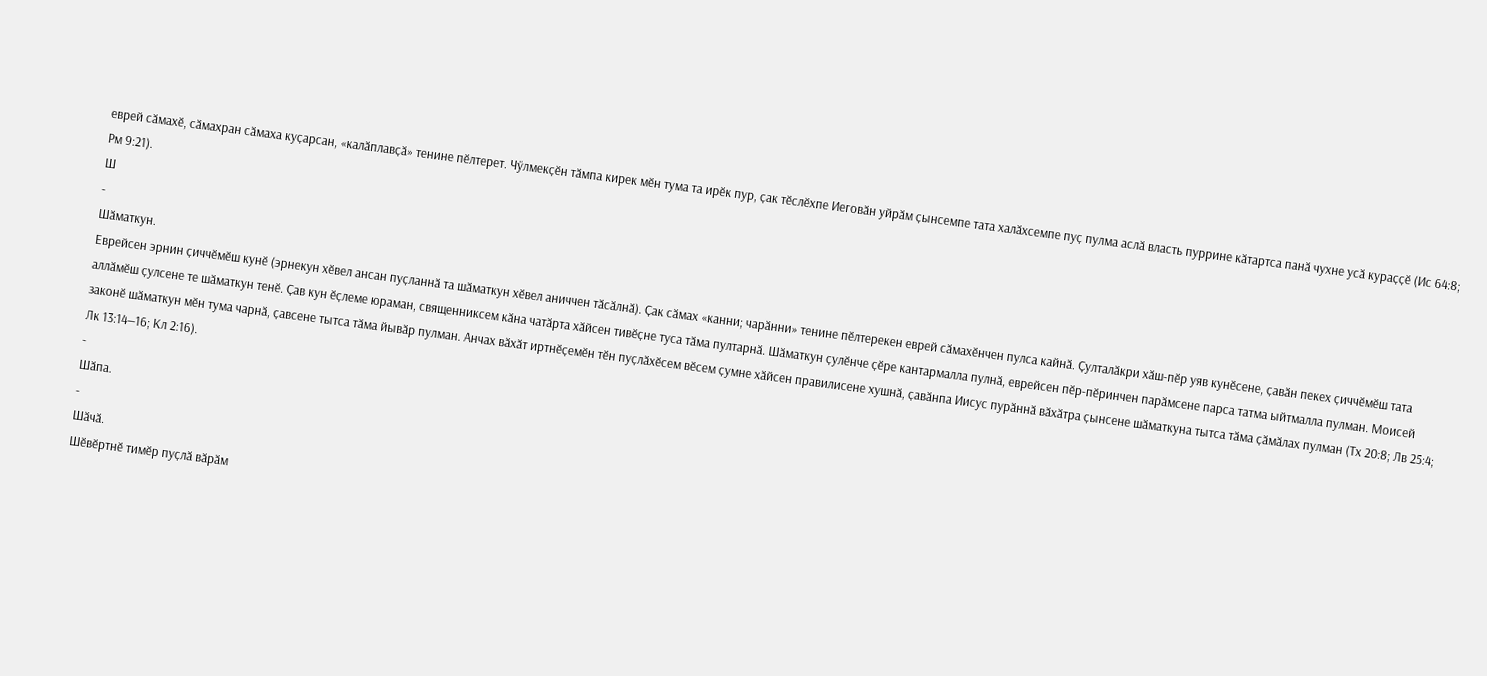еврей сӑмахӗ, сӑмахран сӑмаха куҫарсан, «калӑплавҫӑ» тенине пӗлтерет. Чӳлмекҫӗн тӑмпа кирек мӗн тума та ирӗк пур, ҫак тӗслӗхпе Иеговӑн уйрӑм ҫынсемпе тата халӑхсемпе пуҫ пулма аслӑ власть пуррине кӑтартса панӑ чухне усӑ кураҫҫӗ (Ис 64:8; Рм 9:21).
Ш
-
Шӑматкун.
Еврейсен эрнин ҫиччӗмӗш кунӗ (эрнекун хӗвел ансан пуҫланнӑ та шӑматкун хӗвел аниччен тӑсӑлнӑ). Ҫак сӑмах «канни; чарӑнни» тенине пӗлтерекен еврей сӑмахӗнчен пулса кайнӑ. Ҫулталӑкри хӑш-пӗр уяв кунӗсене, ҫавӑн пекех ҫиччӗмӗш тата аллӑмӗш ҫулсене те шӑматкун тенӗ. Ҫав кун ӗҫлеме юраман, священниксем кӑна чатӑрта хӑйсен тивӗҫне туса тӑма пултарнӑ. Шӑматкун ҫулӗнче ҫӗре кантармалла пулнӑ, еврейсен пӗр-пӗринчен парӑмсене парса татма ыйтмалла пулман. Моисей законӗ шӑматкун мӗн тума чарнӑ, ҫавсене тытса тӑма йывӑр пулман. Анчах вӑхӑт иртнӗҫемӗн тӗн пуҫлӑхӗсем вӗсем ҫумне хӑйсен правилисене хушнӑ, ҫавӑнпа Иисус пурӑннӑ вӑхӑтра ҫынсене шӑматкуна тытса тӑма ҫӑмӑлах пулман (Тх 20:8; Лв 25:4; Лк 13:14—16; Кл 2:16).
-
Шӑпа.
-
Шӑчӑ.
Шӗвӗртнӗ тимӗр пуҫлӑ вӑрӑм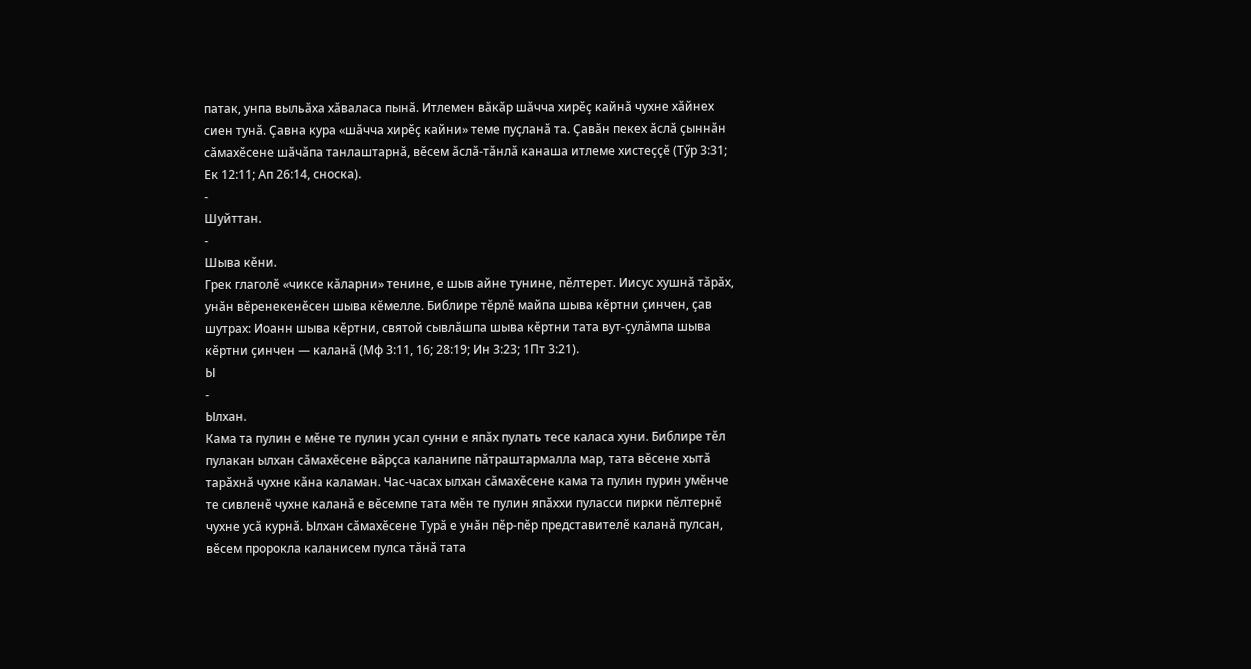патак, унпа выльӑха хӑваласа пынӑ. Итлемен вӑкӑр шӑчча хирӗҫ кайнӑ чухне хӑйнех сиен тунӑ. Ҫавна кура «шӑчча хирӗҫ кайни» теме пуҫланӑ та. Ҫавӑн пекех ӑслӑ ҫыннӑн сӑмахӗсене шӑчӑпа танлаштарнӑ, вӗсем ӑслӑ-тӑнлӑ канаша итлеме хистеҫҫӗ (Тӳр 3:31; Ек 12:11; Ап 26:14, сноска).
-
Шуйттан.
-
Шыва кӗни.
Грек глаголӗ «чиксе кӑларни» тенине, е шыв айне тунине, пӗлтерет. Иисус хушнӑ тӑрӑх, унӑн вӗренекенӗсен шыва кӗмелле. Библире тӗрлӗ майпа шыва кӗртни ҫинчен, ҫав шутрах: Иоанн шыва кӗртни, святой сывлӑшпа шыва кӗртни тата вут-ҫулӑмпа шыва кӗртни ҫинчен — каланӑ (Мф 3:11, 16; 28:19; Ин 3:23; 1Пт 3:21).
Ы
-
Ылхан.
Кама та пулин е мӗне те пулин усал сунни е япӑх пулать тесе каласа хуни. Библире тӗл пулакан ылхан сӑмахӗсене вӑрҫса каланипе пӑтраштармалла мар, тата вӗсене хытӑ тарӑхнӑ чухне кӑна каламан. Час-часах ылхан сӑмахӗсене кама та пулин пурин умӗнче те сивленӗ чухне каланӑ е вӗсемпе тата мӗн те пулин япӑххи пуласси пирки пӗлтернӗ чухне усӑ курнӑ. Ылхан сӑмахӗсене Турӑ е унӑн пӗр-пӗр представителӗ каланӑ пулсан, вӗсем пророкла каланисем пулса тӑнӑ тата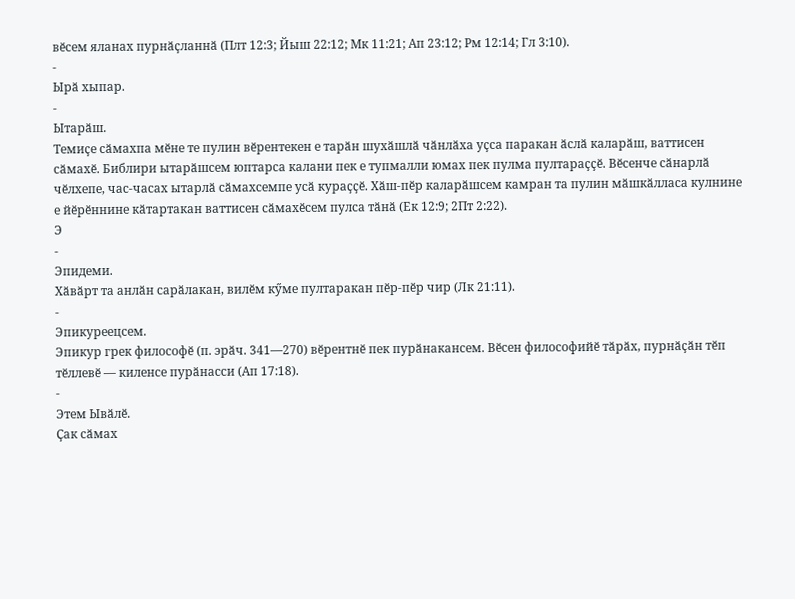вӗсем яланах пурнӑҫланнӑ (Плт 12:3; Йыш 22:12; Мк 11:21; Ап 23:12; Рм 12:14; Гл 3:10).
-
Ырӑ хыпар.
-
Ытарӑш.
Темиҫе сӑмахпа мӗне те пулин вӗрентекен е тарӑн шухӑшлӑ чӑнлӑха уҫса паракан ӑслӑ каларӑш, ваттисен сӑмахӗ. Библири ытарӑшсем юптарса калани пек е тупмалли юмах пек пулма пултараҫҫӗ. Вӗсенче сӑнарлӑ чӗлхепе, час-часах ытарлӑ сӑмахсемпе усӑ кураҫҫӗ. Хӑш-пӗр каларӑшсем камран та пулин мӑшкӑлласа кулнине е йӗрӗннине кӑтартакан ваттисен сӑмахӗсем пулса тӑнӑ (Ек 12:9; 2Пт 2:22).
Э
-
Эпидеми.
Хӑвӑрт та анлӑн сарӑлакан, вилӗм кӳме пултаракан пӗр-пӗр чир (Лк 21:11).
-
Эпикуреецсем.
Эпикур грек философӗ (п. эрӑч. 341—270) вӗрентнӗ пек пурӑнакансем. Вӗсен философийӗ тӑрӑх, пурнӑҫӑн тӗп тӗллевӗ — киленсе пурӑнасси (Ап 17:18).
-
Этем Ывӑлӗ.
Ҫак сӑмах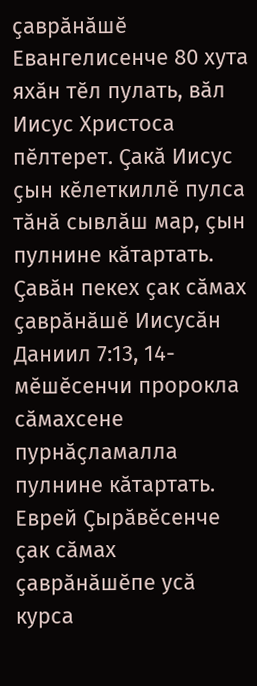ҫаврӑнӑшӗ Евангелисенче 80 хута яхӑн тӗл пулать, вӑл Иисус Христоса пӗлтерет. Ҫакӑ Иисус ҫын кӗлеткиллӗ пулса тӑнӑ сывлӑш мар, ҫын пулнине кӑтартать. Ҫавӑн пекех ҫак сӑмах ҫаврӑнӑшӗ Иисусӑн Даниил 7:13, 14-мӗшӗсенчи пророкла сӑмахсене пурнӑҫламалла пулнине кӑтартать. Еврей Ҫырӑвӗсенче ҫак сӑмах ҫаврӑнӑшӗпе усӑ курса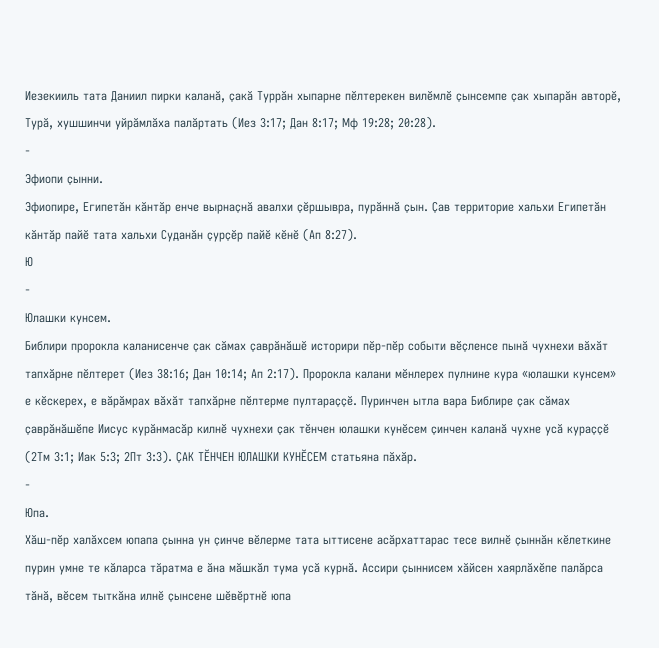Иезекииль тата Даниил пирки каланӑ, ҫакӑ Туррӑн хыпарне пӗлтерекен вилӗмлӗ ҫынсемпе ҫак хыпарӑн авторӗ, Турӑ, хушшинчи уйрӑмлӑха палӑртать (Иез 3:17; Дан 8:17; Мф 19:28; 20:28).
-
Эфиопи ҫынни.
Эфиопире, Египетӑн кӑнтӑр енче вырнаҫнӑ авалхи ҫӗршывра, пурӑннӑ ҫын. Ҫав территорие хальхи Египетӑн кӑнтӑр пайӗ тата хальхи Суданӑн ҫурҫӗр пайӗ кӗнӗ (Ап 8:27).
Ю
-
Юлашки кунсем.
Библири пророкла каланисенче ҫак сӑмах ҫаврӑнӑшӗ историри пӗр-пӗр событи вӗҫленсе пынӑ чухнехи вӑхӑт тапхӑрне пӗлтерет (Иез 38:16; Дан 10:14; Ап 2:17). Пророкла калани мӗнлерех пулнине кура «юлашки кунсем» е кӗскерех, е вӑрӑмрах вӑхӑт тапхӑрне пӗлтерме пултараҫҫӗ. Пуринчен ытла вара Библире ҫак сӑмах ҫаврӑнӑшӗпе Иисус курӑнмасӑр килнӗ чухнехи ҫак тӗнчен юлашки кунӗсем ҫинчен каланӑ чухне усӑ кураҫҫӗ (2Тм 3:1; Иак 5:3; 2Пт 3:3). ҪАК ТӖНЧЕН ЮЛАШКИ КУНӖСЕМ статьяна пӑхӑр.
-
Юпа.
Хӑш-пӗр халӑхсем юпапа ҫынна ун ҫинче вӗлерме тата ыттисене асӑрхаттарас тесе вилнӗ ҫыннӑн кӗлеткине пурин умне те кӑларса тӑратма е ӑна мӑшкӑл тума усӑ курнӑ. Ассири ҫыннисем хӑйсен хаярлӑхӗпе палӑрса тӑнӑ, вӗсем тыткӑна илнӗ ҫынсене шӗвӗртнӗ юпа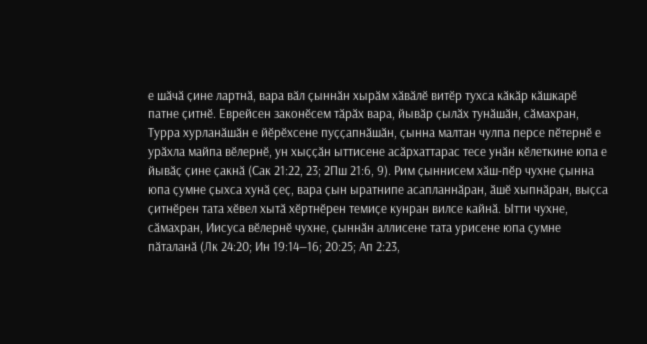е шӑчӑ ҫине лартнӑ, вара вӑл ҫыннӑн хырӑм хӑвӑлӗ витӗр тухса кӑкӑр кӑшкарӗ патне ҫитнӗ. Еврейсен законӗсем тӑрӑх вара, йывӑр ҫылӑх тунӑшӑн, сӑмахран, Турра хурланӑшӑн е йӗрӗхсене пуҫҫапнӑшӑн, ҫынна малтан чулпа персе пӗтернӗ е урӑхла майпа вӗлернӗ, ун хыҫҫӑн ыттисене асӑрхаттарас тесе унӑн кӗлеткине юпа е йывӑҫ ҫине ҫакнӑ (Сак 21:22, 23; 2Пш 21:6, 9). Рим ҫыннисем хӑш-пӗр чухне ҫынна юпа ҫумне ҫыхса хунӑ ҫеҫ, вара ҫын ыратнипе асапланнӑран, ӑшӗ хыпнӑран, выҫса ҫитнӗрен тата хӗвел хытӑ хӗртнӗрен темиҫе кунран вилсе кайнӑ. Ытти чухне, сӑмахран, Иисуса вӗлернӗ чухне, ҫыннӑн аллисене тата урисене юпа ҫумне пӑталанӑ (Лк 24:20; Ин 19:14—16; 20:25; Ап 2:23,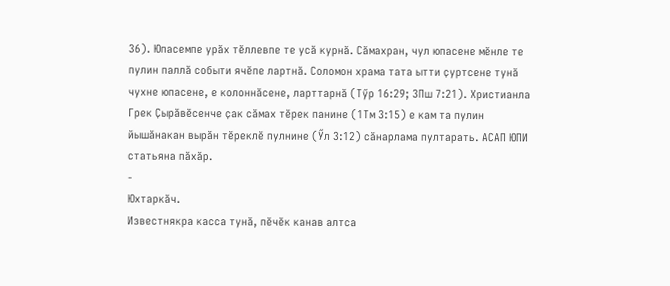36). Юпасемпе урӑх тӗллевпе те усӑ курнӑ. Сӑмахран, чул юпасене мӗнле те пулин паллӑ событи ячӗпе лартнӑ. Соломон храма тата ытти ҫуртсене тунӑ чухне юпасене, е колоннӑсене, ларттарнӑ (Тӳр 16:29; 3Пш 7:21). Христианла Грек Ҫырӑвӗсенче ҫак сӑмах тӗрек панине (1Тм 3:15) е кам та пулин йышӑнакан вырӑн тӗреклӗ пулнине (Ӳл 3:12) сӑнарлама пултарать. АСАП ЮПИ статьяна пӑхӑр.
-
Юхтаркӑч.
Известнякра касса тунӑ, пӗчӗк канав алтса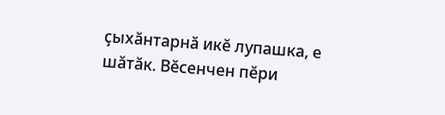ҫыхӑнтарнӑ икӗ лупашка, е шӑтӑк. Вӗсенчен пӗри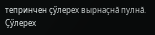тепринчен ҫӳлерех вырнаҫнӑ пулнӑ. Ҫӳлерех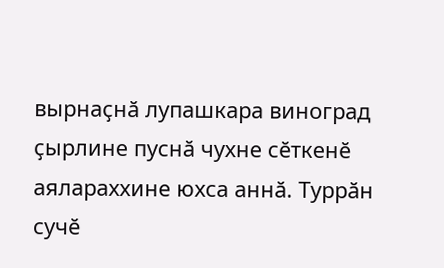вырнаҫнӑ лупашкара виноград ҫырлине пуснӑ чухне сӗткенӗ аялараххине юхса аннӑ. Туррӑн сучӗ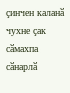ҫинчен каланӑ чухне ҫак сӑмахпа сӑнарлӑ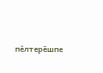пӗлтерӗшпе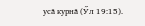усӑ курнӑ (Ӳл 19:15).